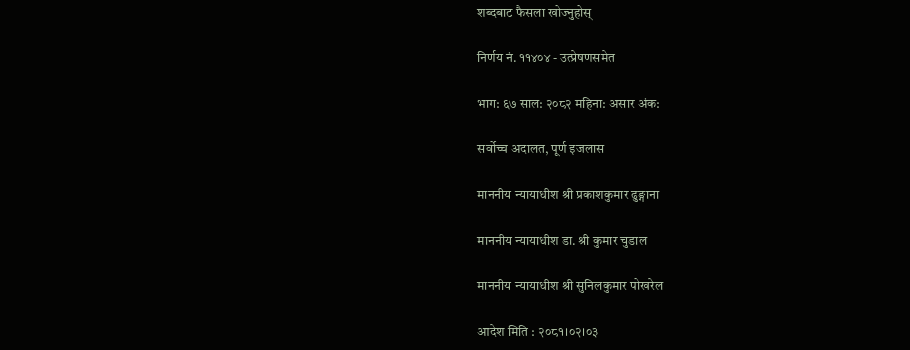शब्दबाट फैसला खोज्‍नुहोस्

निर्णय नं. ११४०४ - उत्प्रेषणसमेत

भाग: ६७ साल: २०८२ महिना: असार अंक:

सर्वोच्च अदालत, पूर्ण इजलास

माननीय न्यायाधीश श्री प्रकाशकुमार ढुङ्गाना

माननीय न्यायाधीश डा. श्री कुमार चुडाल

माननीय न्यायाधीश श्री सुनिलकुमार पोखरेल

आदेश मिति : २०८१।०२।०३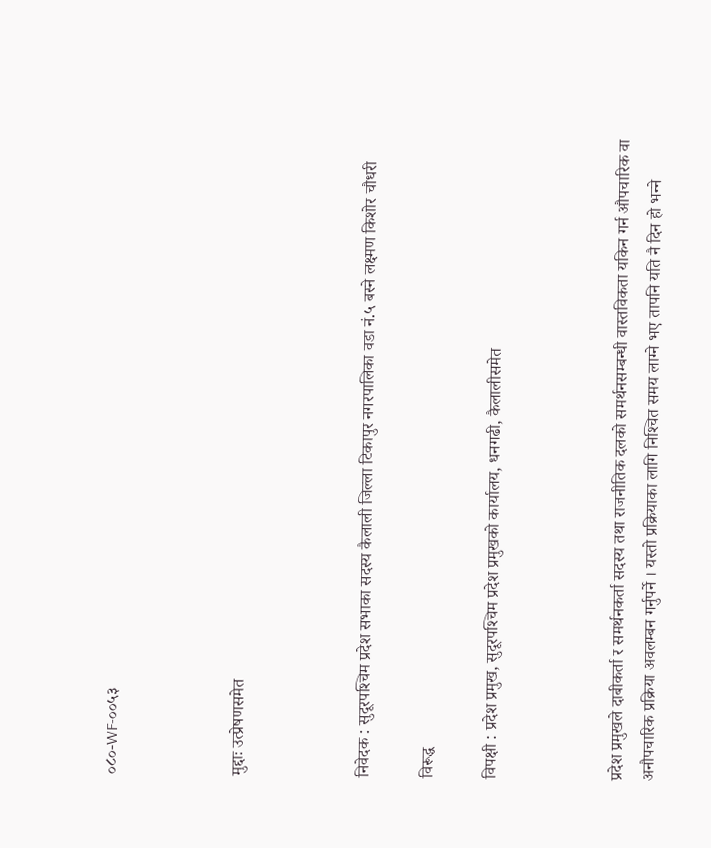०८०-WF-००५३



मुद्दाः उत्प्रेषणसमेत



निवेदक : सुदूरपश्‍चिम प्रदेश सभाका सदस्य कैलाली जिल्ला टिकापुर नगरपालिका वडा नं.५ बस्ने लक्ष्मण किशोर चौधरी

विरूद्ध

विपक्षी : प्रदेश प्रमुख, सुदूरपश्‍चिम प्रदेश प्रमुखको कार्यालय, धनगढी, कैलालीसमेत



प्रदेश प्रमुखले दाबीकर्ता र समर्थनकर्ता सदस्य तथा राजनीतिक दलको समर्थनसम्बन्धी वास्तविकता यकिन गर्न औपचारिक वा अनौपचारिक प्रक्रिया अवलम्बन गर्नुपर्ने । यस्तो प्रक्रियाका लागि निश्‍चित समय लाग्ने भए तापनि यति नै दिन हो भन्‍ने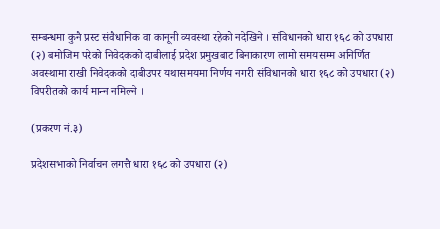सम्बन्धमा कुनै प्रस्ट संवैधानिक वा कानूनी व्यवस्था रहेको नदेखिने । संविधानको धारा १६८ को उपधारा (२) बमोजिम परेको निवेदकको दाबीलाई प्रदेश प्रमुखबाट बिनाकारण लामो समयसम्म अनिर्णित अवस्थामा राखी निवेदकको दाबीउपर यथासमयमा निर्णय नगरी संविधानको धारा १६८ को उपधारा (२) विपरीतको कार्य मान्‍न नमिल्ने ।

(प्रकरण नं.३)

प्रदेशसभाको निर्वाचन लगत्तै धारा १६८ को उपधारा (२)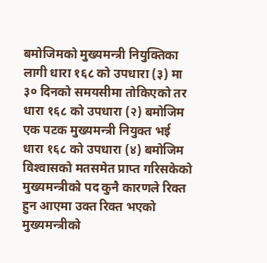बमोजिमको मुख्यमन्त्री नियुक्तिका लागी धारा १६८ को उपधारा (३) मा ३० दिनको समयसीमा तोकिएको तर धारा १६८ को उपधारा (२) बमोजिम एक पटक मुख्यमन्त्री नियुक्त भई धारा १६८ को उपधारा (४) बमोजिम विश्‍वासको मतसमेत प्राप्‍त गरिसकेको मुख्यमन्त्रीको पद कुनै कारणले रिक्त हुन आएमा उक्त रिक्त भएको मुख्यमन्त्रीको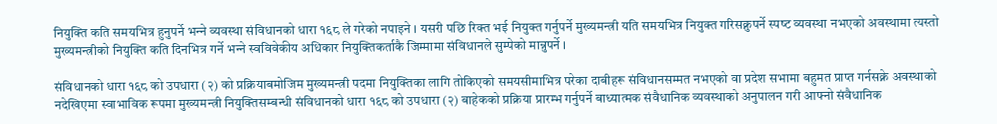नियुक्ति कति समयभित्र हुनुपर्ने भन्‍ने व्यवस्था संविधानको धारा १६८ ले गरेको नपाइने । यसरी पछि रिक्त भई नियुक्त गर्नुपर्ने मुख्यमन्त्री यति समयभित्र नियुक्त गरिसक्नुपर्ने स्पष्‍ट व्यवस्था नभएको अवस्थामा त्यस्तो मुख्यमन्त्रीको नियुक्ति कति दिनभित्र गर्ने भन्‍ने स्वविवेकीय अधिकार नियुक्तिकर्ताकै जिम्मामा संविधानले सुम्‍पेको मान्नुपर्ने ।

संविधानको धारा १६८ को उपधारा (२) को प्रक्रियाबमोजिम मुख्यमन्त्री पदमा नियुक्तिका लागि तोकिएको समयसीमाभित्र परेका दाबीहरू संविधानसम्मत नभएको वा प्रदेश सभामा बहुमत प्राप्‍त गर्नसक्ने अवस्थाको नदेखिएमा स्वाभाविक रूपमा मुख्यमन्त्री नियुक्तिसम्बन्धी संविधानको धारा १६८ को उपधारा (२) बाहेकको प्रक्रिया प्रारम्भ गर्नुपर्ने बाध्यात्मक संवैधानिक व्यवस्थाको अनुपालन गरी आफ्नो संवैधानिक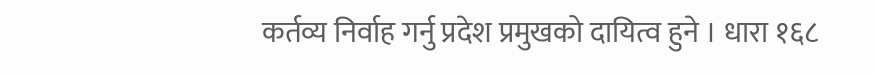कर्तव्य निर्वाह गर्नु प्रदेश प्रमुखको दायित्व हुने । धारा १६८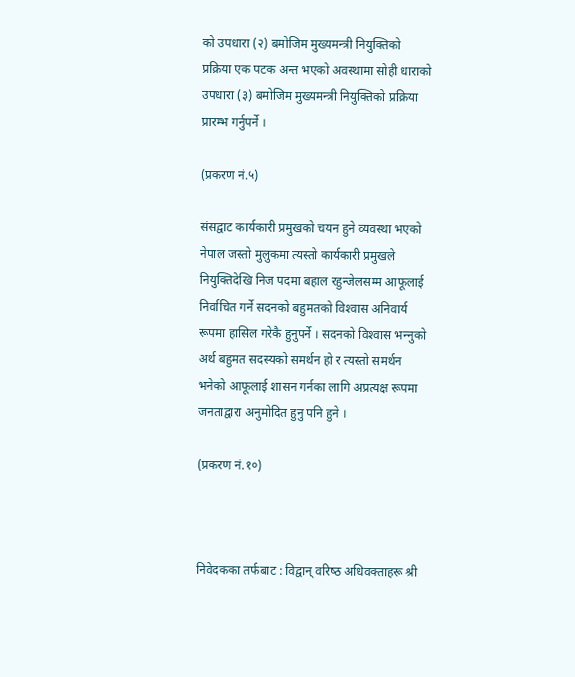को उपधारा (२) बमोजिम मुख्यमन्त्री नियुक्तिको प्रक्रिया एक पटक अन्त भएको अवस्थामा सोही धाराको उपधारा (३) बमोजिम मुख्यमन्त्री नियुक्तिको प्रक्रिया प्रारम्भ गर्नुपर्ने ।

(प्रकरण नं.५)

संसद्वाट कार्यकारी प्रमुखको चयन हुने व्यवस्था भएको नेपाल जस्तो मुलुकमा त्यस्तो कार्यकारी प्रमुखले नियुक्तिदेखि निज पदमा बहाल रहुन्जेलसम्म आफूलाई निर्वाचित गर्ने सदनको बहुमतको विश्‍वास अनिवार्य रूपमा हासिल गरेकै हुनुपर्ने । सदनको विश्‍वास भन्‍नुको अर्थ बहुमत सदस्यको समर्थन हो र त्यस्तो समर्थन भनेको आफूलाई शासन गर्नका लागि अप्रत्यक्ष रूपमा जनताद्वारा अनुमोदित हुनु पनि हुने ।

(प्रकरण नं.१०)



निवेदकका तर्फबाट : विद्वान्‌ वरिष्‍ठ अधिवक्ताहरू श्री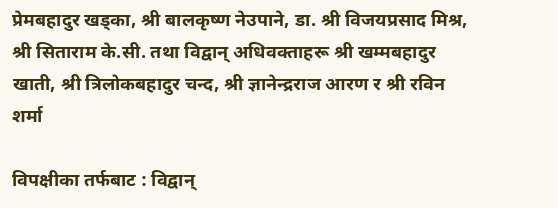प्रेमबहादुर खड्का, श्री बालकृष्ण नेउपाने, डा. श्री विजयप्रसाद मिश्र, श्री सिताराम के.सी. तथा विद्वान्‌ अधिवक्ताहरू श्री खम्मबहादुर खाती, श्री त्रिलोकबहादुर चन्द, श्री ज्ञानेन्द्रराज आरण र श्री रविन शर्मा

विपक्षीका तर्फबाट : विद्वान्‌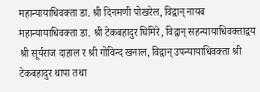महान्यायाधिवक्ता डा. श्री दिनमणी पोखरेल, विद्वान्‌ नायब महान्यायाधिवक्ता डा. श्री टेकबहादुर घिमिरे, विद्वान्‌ सहन्यायाधिवक्ताद्वय श्री सूर्यराज दाहाल र श्री गोविन्द खनाल, विद्वान्‌ उपन्यायाधिवक्ता श्री टेकबहादुर थापा तथा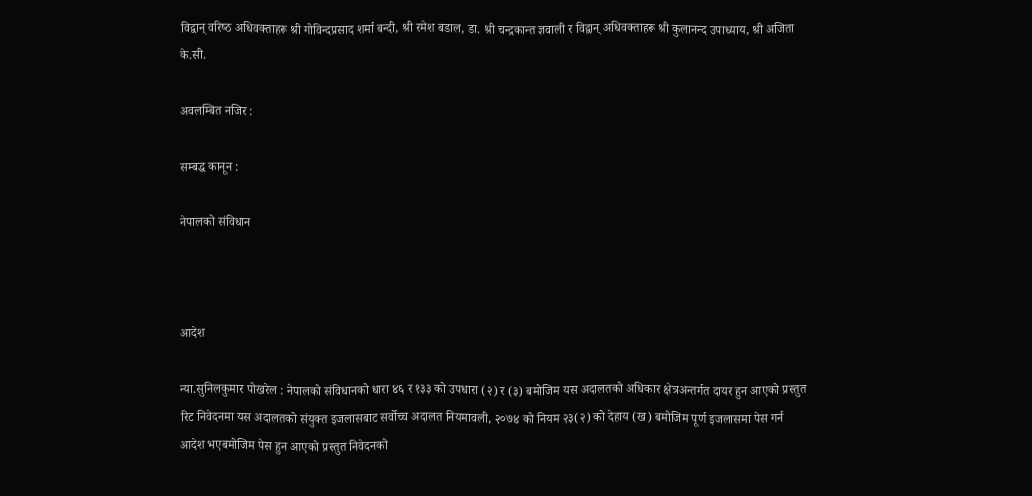विद्वान्‌ वरिष्‍ठ अधिवक्ताहरू श्री गोविन्दप्रसाद शर्मा बन्दी, श्री रमेश बडाल, डा. श्री चन्द्रकान्त ज्ञवाली र विद्वान्‌ अधिवक्ताहरू श्री कुलानन्द उपाध्याय, श्री अजिता के.सी.

अवलम्बित नजिर :

सम्बद्ध कानून :

नेपालको संविधान



आदेश

न्या.सुनिलकुमार पोखरेल : नेपालको संविधानको धारा ४६ र १३३ को उपधारा (२) र (३) बमोजिम यस अदालतको अधिकार क्षेत्रअन्तर्गत दायर हुन आएको प्रस्तुत रिट निवेदनमा यस अदालतको संयुक्त इजलासबाट सर्वोच्च अदालत नियमावली, २०७४ को नियम २३(२) को देहाय (ख) बमोजिम पूर्ण इजलासमा पेस गर्न आदेश भएबमोजिम पेस हुन आएको प्रस्तुत निवेदनको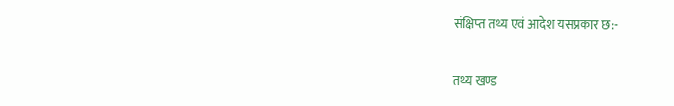संक्षिप्‍त तथ्य एवं आदेश यसप्रकार छ:-

तथ्य खण्ड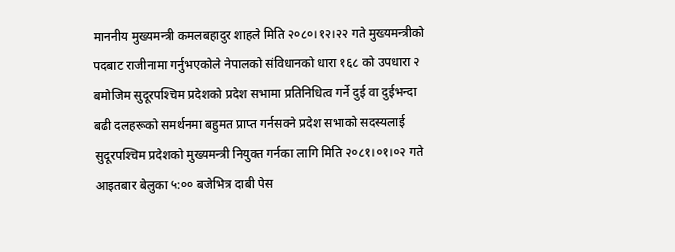माननीय मुख्यमन्त्री कमलबहादुर शाहले मिति २०८०।१२।२२ गते मुख्यमन्त्रीको पदबाट राजीनामा गर्नुभएकोले नेपालको संविधानको धारा १६८ को उपधारा २ बमोजिम सुदूरपश्‍चिम प्रदेशको प्रदेश सभामा प्रतिनिधित्व गर्ने दुई वा दुईभन्दा बढी दलहरूको समर्थनमा बहुमत प्राप्‍त गर्नसक्ने प्रदेश सभाको सदस्यलाई सुदूरपश्‍चिम प्रदेशको मुख्यमन्त्री नियुक्त गर्नका लागि मिति २०८१।०१।०२ गते आइतबार बेलुका ५:०० बजेभित्र दाबी पेस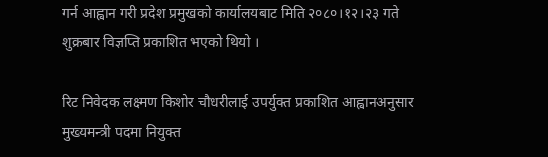गर्न आह्वान गरी प्रदेश प्रमुखको कार्यालयबाट मिति २०८०।१२।२३ गते शुक्रबार विज्ञप्‍ति प्रकाशित भएको थियो ।

रिट निवेदक लक्ष्मण किशोर चौधरीलाई उपर्युक्त प्रकाशित आह्वानअनुसार मुख्यमन्त्री पदमा नियुक्त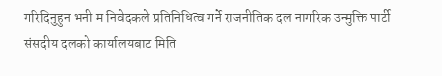गरिदिनुहुन भनी म निवेदकले प्रतिनिधित्व गर्ने राजनीतिक दल नागरिक उन्मुक्ति पार्टी संसदीय दलको कार्यालयबाट मिति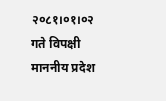२०८१।०१।०२ गते विपक्षी माननीय प्रदेश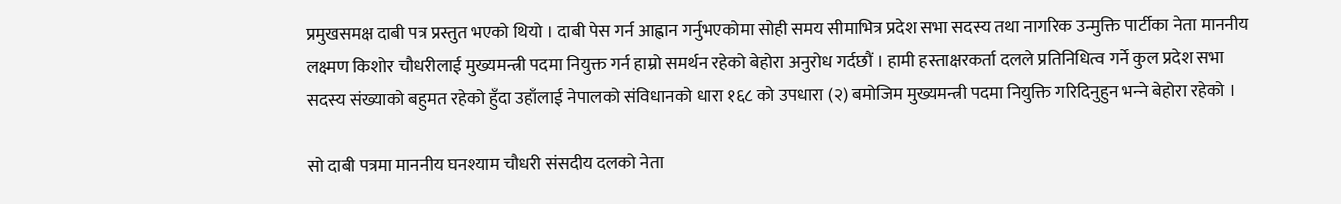प्रमुखसमक्ष दाबी पत्र प्रस्तुत भएको थियो । दाबी पेस गर्न आह्वान गर्नुभएकोमा सोही समय सीमाभित्र प्रदेश सभा सदस्य तथा नागरिक उन्मुक्ति पार्टीका नेता माननीय लक्ष्मण किशोर चौधरीलाई मुख्यमन्त्री पदमा नियुक्त गर्न हाम्रो समर्थन रहेको बेहोरा अनुरोध गर्दछौं । हामी हस्ताक्षरकर्ता दलले प्रतिनिधित्व गर्ने कुल प्रदेश सभा सदस्य संख्याको बहुमत रहेको हुँदा उहाँलाई नेपालको संविधानको धारा १६८ को उपधारा (२) बमोजिम मुख्यमन्त्री पदमा नियुक्ति गरिदिनुहुन भन्‍ने बेहोरा रहेको ।

सो दाबी पत्रमा माननीय घनश्याम चौधरी संसदीय दलको नेता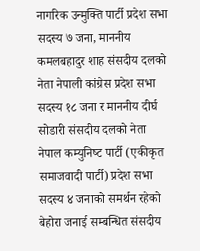नागरिक उन्मुक्ति पार्टी प्रदेश सभा सदस्य ७ जना, माननीय कमलबहादुर शाह संसदीय दलको नेता नेपाली कांग्रेस प्रदेश सभा सदस्य १८ जना र माननीय दीर्घ सोडारी संसदीय दलको नेता नेपाल कम्युनिष्‍ट पार्टी (एकीकृत समाजवादी पार्टी) प्रदेश सभा सदस्य ४ जनाको समर्थन रहेको बेहोरा जनाई सम्बन्धित संसदीय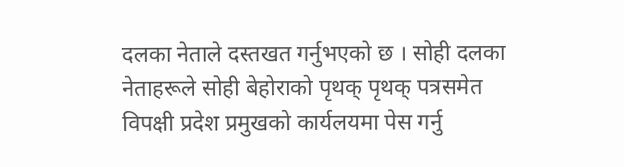दलका नेताले दस्तखत गर्नुभएको छ । सोही दलका नेताहरूले सोही बेहोराको पृथक्‌ पृथक्‌ पत्रसमेत विपक्षी प्रदेश प्रमुखको कार्यलयमा पेस गर्नु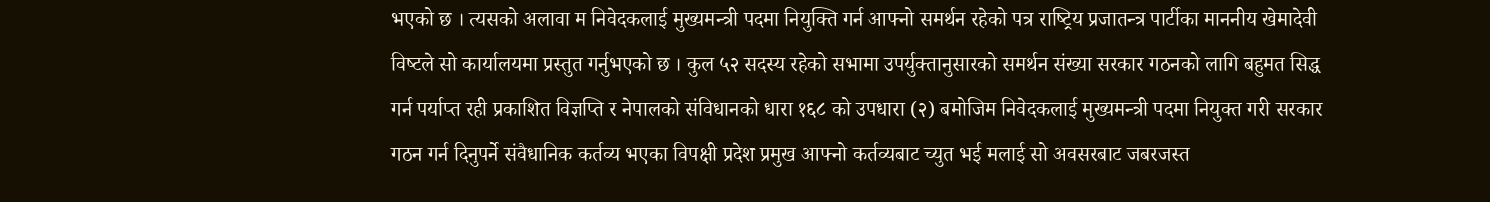भएको छ । त्यसको अलावा म निवेदकलाई मुख्यमन्त्री पदमा नियुक्ति गर्न आफ्नो समर्थन रहेको पत्र राष्‍ट्रिय प्रजातन्त्र पार्टीका माननीय खेमादेवी विष्‍टले सो कार्यालयमा प्रस्तुत गर्नुभएको छ । कुल ५२ सदस्य रहेको सभामा उपर्युक्तानुसारको समर्थन संख्या सरकार गठनको लागि बहुमत सिद्ध गर्न पर्याप्‍त रही प्रकाशित विज्ञप्‍ति र नेपालको संविधानको धारा १६८ को उपधारा (२) बमोजिम निवेदकलाई मुख्यमन्त्री पदमा नियुक्त गरी सरकार गठन गर्न दिनुपर्ने संवैधानिक कर्तव्य भएका विपक्षी प्रदेश प्रमुख आफ्नो कर्तव्यबाट च्युत भई मलाई सो अवसरबाट जबरजस्त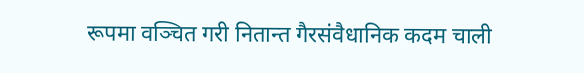रूपमा वञ्चित गरी नितान्त गैरसंवैधानिक कदम चाली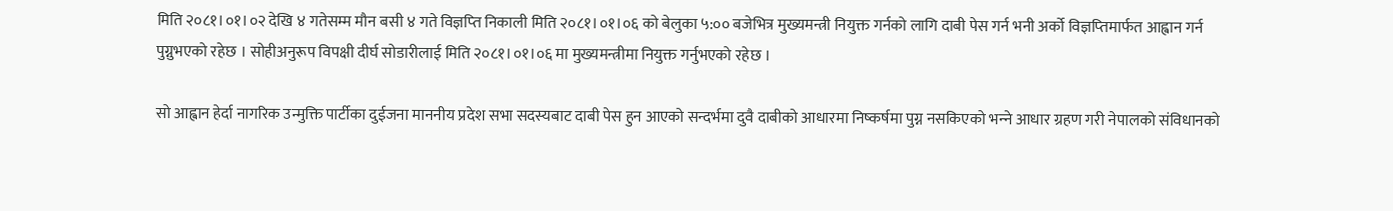मिति २०८१।०१।०२ देखि ४ गतेसम्म मौन बसी ४ गते विज्ञप्‍ति निकाली मिति २०८१।०१।०६ को बेलुका ५:०० बजेभित्र मुख्यमन्त्री नियुक्त गर्नको लागि दाबी पेस गर्न भनी अर्को विज्ञप्‍तिमार्फत आह्वान गर्न पुग्नुभएको रहेछ । सोहीअनुरूप विपक्षी दीर्घ सोडारीलाई मिति २०८१।०१।०६ मा मुख्यमन्त्रीमा नियुक्त गर्नुभएको रहेछ ।

सो आह्वान हेर्दा नागरिक उन्मुक्ति पार्टीका दुईजना माननीय प्रदेश सभा सदस्यबाट दाबी पेस हुन आएको सन्दर्भमा दुवै दाबीको आधारमा निष्कर्षमा पुग्न नसकिएको भन्‍ने आधार ग्रहण गरी नेपालको संविधानको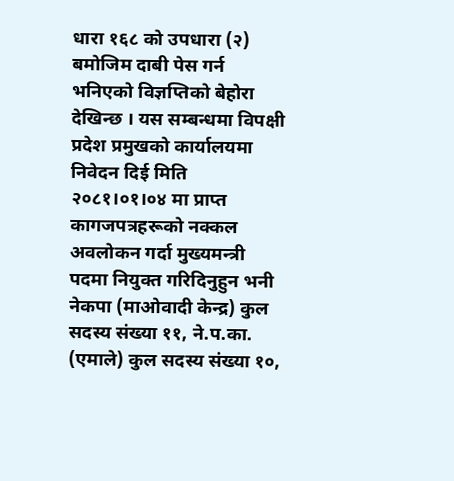धारा १६८ को उपधारा (२) बमोजिम दाबी पेस गर्न भनिएको विज्ञप्‍तिको बेहोरा देखिन्छ । यस सम्बन्धमा विपक्षी प्रदेश प्रमुखको कार्यालयमा निवेदन दिई मिति २०८१।०१।०४ मा प्राप्‍त कागजपत्रहरूको नक्‍कल अवलोकन गर्दा मुख्यमन्त्री पदमा नियुक्त गरिदिनुहुन भनी नेकपा (माओवादी केन्द्र) कुल सदस्य संख्या ११, ने.प.का. (एमाले) कुल सदस्य संख्या १०,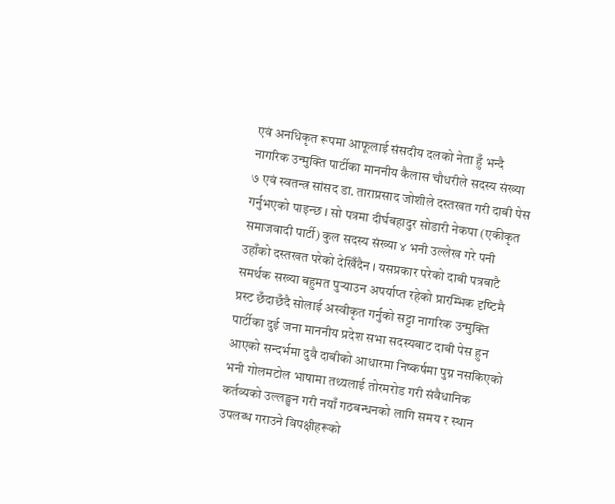एवं अनधिकृत रूपमा आफूलाई संसदीय दलको नेता हुँ भन्दै नागरिक उन्मुक्ति पार्टीका माननीय कैलास चौधरीले सदस्य संख्या ७ एवं स्वतन्त्र सांसद डा. ताराप्रसाद जोशीले दस्तखत गरी दाबी पेस गर्नुभएको पाइन्छ । सो पत्रमा दीर्घबहादुर सोडारी नेकपा (एकीकृत समाजवादी पार्टी) कुल सदस्य संख्या ४ भनी उल्लेख गरे पनी उहाँको दस्तखत परेको देखिँदैन । यसप्रकार परेको दाबी पत्रबाटै समर्थक सख्या बहुमत पुर्‍याउन अपर्याप्‍त रहेको प्रारम्भिक दृष्‍टिमै प्रस्ट छँदाछँदै सोलाई अस्वीकृत गर्नुको सट्टा नागरिक उन्मुक्ति पार्टीका दुई जना माननीय प्रदेश सभा सदस्यबाट दाबी पेस हुन आएको सन्दर्भमा दुवै दाबीको आधारमा निष्कर्षमा पुग्न नसकिएको भनी गोलमटोल भाषामा तथ्यलाई तोरमरोड गरी संवैधानिक कर्तव्यको उल्लङ्घन गरी नयाँ गठबन्धनको लागि समय र स्थान उपलब्ध गराउने विपक्षीहरूको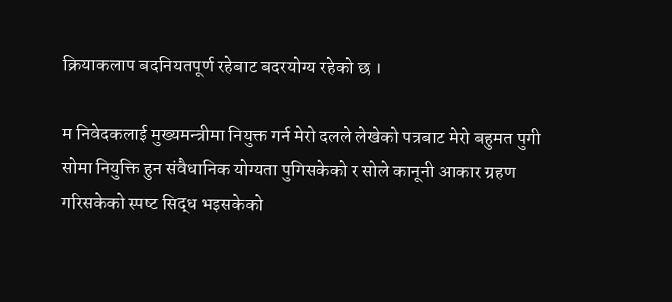क्रियाकलाप बदनियतपूर्ण रहेबाट बदरयोग्य रहेको छ ।

म निवेदकलाई मुख्यमन्त्रीमा नियुक्त गर्न मेरो दलले लेखेको पत्रबाट मेरो बहुमत पुगी सोमा नियुक्ति हुन संवैधानिक योग्यता पुगिसकेको र सोले कानूनी आकार ग्रहण गरिसकेको स्पष्‍ट सिद्ध भइसकेको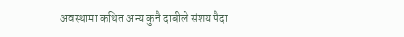अवस्थामा कथित अन्य कुनै दाबीले संशय पैदा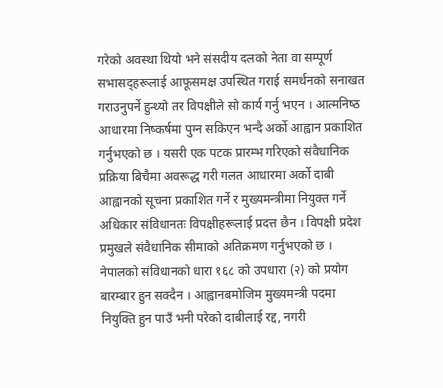गरेको अवस्था थियो भने संसदीय दलको नेता वा सम्पूर्ण सभासद्‌हरूलाई आफूसमक्ष उपस्थित गराई समर्थनको सनाखत गराउनुपर्ने हुन्थ्यो तर विपक्षीले सो कार्य गर्नु भएन । आत्मनिष्‍ठ आधारमा निष्कर्षमा पुग्न सकिएन भन्दै अर्को आह्वान प्रकाशित गर्नुभएको छ । यसरी एक पटक प्रारम्भ गरिएको संवैधानिक प्रक्रिया बिचैमा अवरूद्ध गरी गलत आधारमा अर्को दाबी आह्वानको सूचना प्रकाशित गर्ने र मुख्यमन्त्रीमा नियुक्त गर्ने अधिकार संविधानतः विपक्षीहरूलाई प्रदत्त छैन । विपक्षी प्रदेश प्रमुखले संवैधानिक सीमाको अतिक्रमण गर्नुभएको छ । नेपालको संविधानको धारा १६८ को उपधारा (२) को प्रयोग बारम्बार हुन सक्दैन । आह्वानबमोजिम मुख्यमन्त्री पदमा नियुक्ति हुन पाउँ भनी परेको दाबीलाई रद्द, नगरी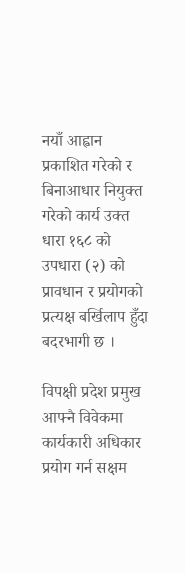नयाँ आह्वान प्रकाशित गरेको र बिनाआधार नियुक्त गरेको कार्य उक्त धारा १६८ को उपधारा (२) को प्रावधान र प्रयोगको प्रत्यक्ष बर्खिलाप हुँदा बदरभागी छ ।

विपक्षी प्रदेश प्रमुख आफ्नै विवेकमा कार्यकारी अधिकार प्रयोग गर्न सक्षम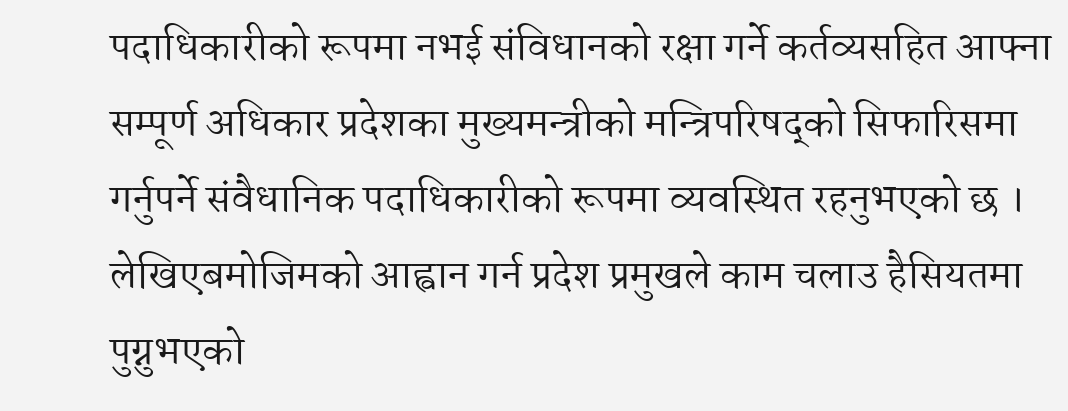पदाधिकारीको रूपमा नभई संविधानको रक्षा गर्ने कर्तव्यसहित आफ्ना सम्पूर्ण अधिकार प्रदेशका मुख्यमन्त्रीको मन्त्रिपरिषद्‌को सिफारिसमा गर्नुपर्ने संवैधानिक पदाधिकारीको रूपमा व्यवस्थित रहनुभएको छ । लेखिएबमोजिमको आह्वान गर्न प्रदेश प्रमुखले काम चलाउ हैसियतमा पुग्नुभएको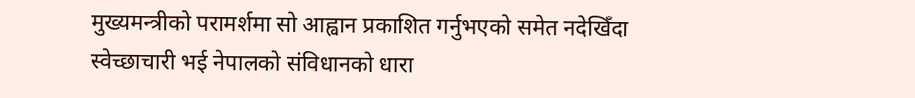मुख्यमन्त्रीको परामर्शमा सो आह्वान प्रकाशित गर्नुभएको समेत नदेखिँदा स्वेच्छाचारी भई नेपालको संविधानको धारा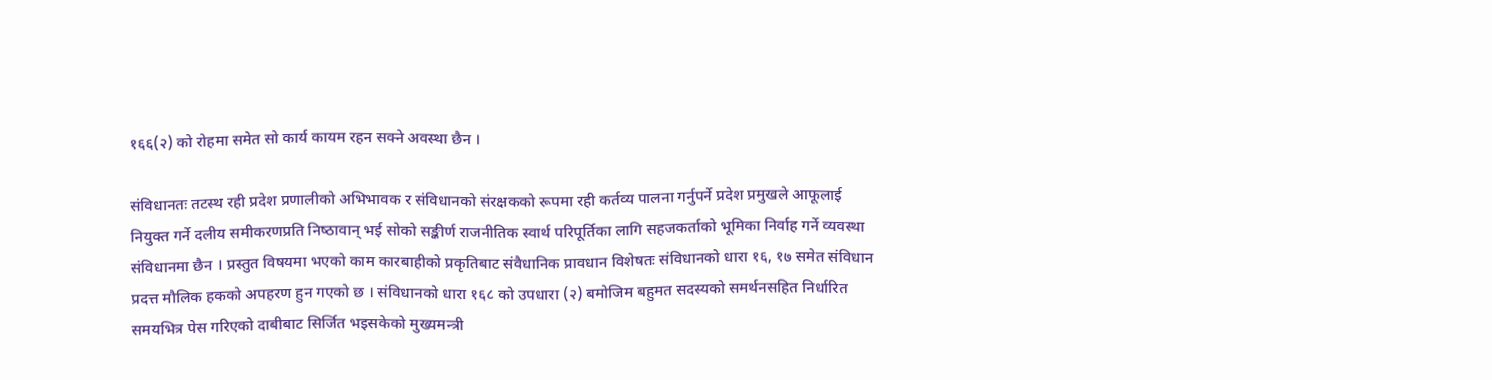१६६(२) को रोहमा समेत सो कार्य कायम रहन सक्ने अवस्था छैन ।

संविधानतः तटस्थ रही प्रदेश प्रणालीको अभिभावक र संविधानको संरक्षकको रूपमा रही कर्तव्य पालना गर्नुपर्ने प्रदेश प्रमुखले आफूलाई नियुक्त गर्ने दलीय समीकरणप्रति निष्‍ठावान् भई सोको सङ्कीर्ण राजनीतिक स्वार्थ परिपूर्तिका लागि सहजकर्ताको भूमिका निर्वाह गर्ने व्यवस्था संविधानमा छैन । प्रस्तुत विषयमा भएको काम कारबाहीको प्रकृतिबाट संवैधानिक प्रावधान विशेषतः संविधानको धारा १६, १७ समेत संविधान प्रदत्त मौलिक हकको अपहरण हुन गएको छ । संविधानको धारा १६८ को उपधारा (२) बमोजिम बहुमत सदस्यको समर्थनसहित निर्धारित समयभित्र पेस गरिएको दाबीबाट सिर्जित भइसकेको मुख्यमन्त्री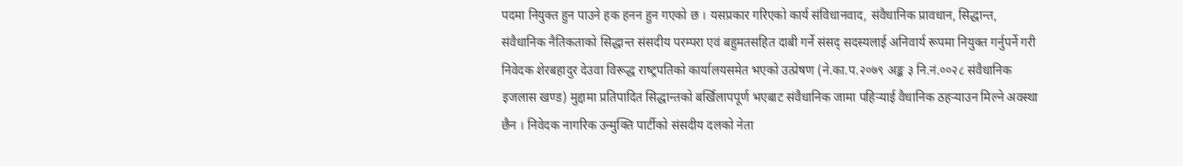पदमा नियुक्त हुन पाउने हक हनन हुन गएको छ । यसप्रकार गरिएको कार्य संविधानवाद, संवैधानिक प्रावधान, सिद्धान्त, संवैधानिक नैतिकताको सिद्धान्त संसदीय परम्परा एवं बहुमतसहित दाबी गर्ने संसद्‌ सदस्यलाई अनिवार्य रूपमा नियुक्त गर्नुपर्ने गरी निवेदक शेरबहादुर देउवा विरूद्ध राष्‍ट्रपतिको कार्यालयसमेत भएको उत्प्रेषण (ने.का.प.२०७९ अङ्क ३ नि.नं.००२८ संवैधानिक इजलास खण्ड) मुद्दामा प्रतिपादित सिद्धान्तको बर्खिलापपूर्ण भएबाट संवैधानिक जामा पहिर्‍याई वैधानिक ठहर्‍याउन मिल्ने अवस्था छैन । निवेदक नागरिक उन्मुक्ति पार्टीको संसदीय दलको नेता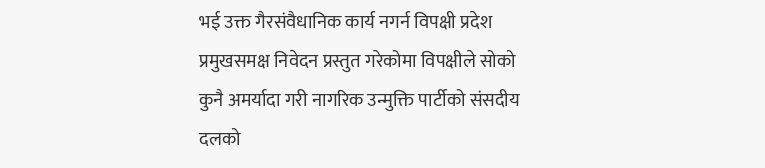भई उक्त गैरसंवैधानिक कार्य नगर्न विपक्षी प्रदेश प्रमुखसमक्ष निवेदन प्रस्तुत गरेकोमा विपक्षीले सोको कुनै अमर्यादा गरी नागरिक उन्मुक्ति पार्टीको संसदीय दलको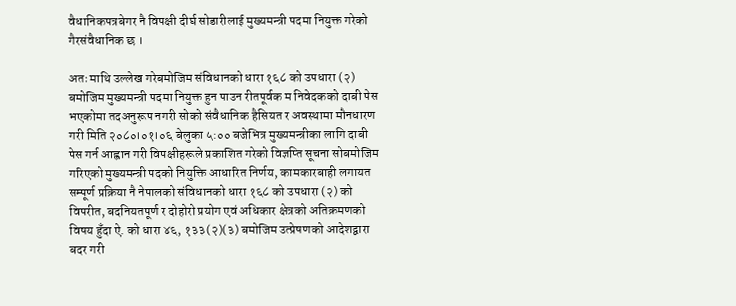वैधानिकपत्रबेगर नै विपक्षी दीर्घ सोडारीलाई मुख्यमन्त्री पदमा नियुक्त गरेको गैरसंवैधानिक छ ।

अतः माथि उल्लेख गरेबमोजिम संविधानको धारा १६८ को उपधारा (२) बमोजिम मुख्यमन्त्री पदमा नियुक्त हुन पाउन रीतपूर्वक म निवेदकको दाबी पेस भएकोमा तदअनुरूप नगरी सोको संवैधानिक हैसियत र अवस्थामा मौनधारण गरी मिति २०८०।०१।०६ बेलुका ५:०० बजेभित्र मुख्यमन्त्रीका लागि दाबी पेस गर्न आह्वान गरी विपक्षीहरूले प्रकाशित गरेको विज्ञप्‍ति सूचना सोबमोजिम गरिएको मुख्यमन्त्री पदको नियुक्ति आधारित निर्णय, कामकारबाही लगायत सम्पूर्ण प्रक्रिया नै नेपालको संविधानको धारा १६८ को उपधारा (२) को विपरीत, बदनियतपूर्ण र दोहोरो प्रयोग एवं अधिकार क्षेत्रको अतिक्रमणको विषय हुँदा ऐ. को धारा ४६, १३३(२)(३) बमोजिम उत्प्रेषणको आदेशद्वारा बदर गरी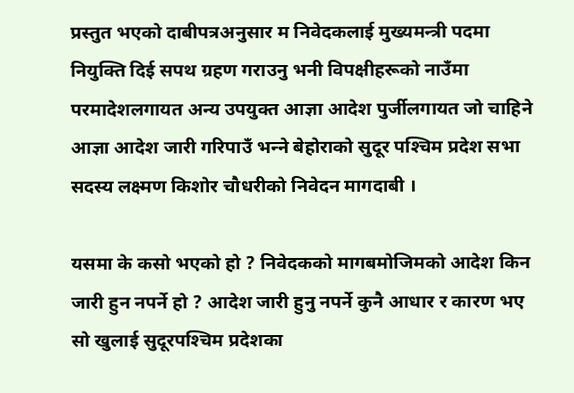प्रस्तुत भएको दाबीपत्रअनुसार म निवेदकलाई मुख्यमन्त्री पदमा नियुक्ति दिई सपथ ग्रहण गराउनु भनी विपक्षीहरूको नाउँमा परमादेशलगायत अन्य उपयुक्त आज्ञा आदेश पुर्जीलगायत जो चाहिने आज्ञा आदेश जारी गरिपाउँ भन्‍ने बेहोराको सुदूर पश्‍चिम प्रदेश सभा सदस्य लक्ष्मण किशोर चौधरीको निवेदन मागदाबी ।

यसमा के कसो भएको हो ? निवेदकको मागबमोजिमको आदेश किन जारी हुन नपर्ने हो ? आदेश जारी हुनु नपर्ने कुनै आधार र कारण भए सो खुलाई सुदूरपश्‍चिम प्रदेशका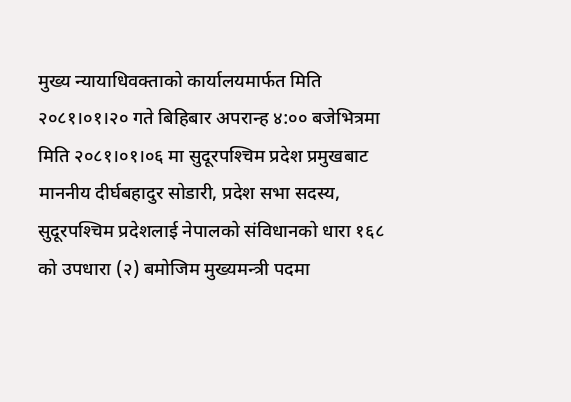मुख्य न्यायाधिवक्ताको कार्यालयमार्फत मिति २०८१।०१।२० गते बिहिबार अपरान्ह ४:०० बजेभित्रमा मिति २०८१।०१।०६ मा सुदूरपश्‍चिम प्रदेश प्रमुखबाट माननीय दीर्घबहादुर सोडारी, प्रदेश सभा सदस्य, सुदूरपश्‍चिम प्रदेशलाई नेपालको संविधानको धारा १६८ को उपधारा (२) बमोजिम मुख्यमन्त्री पदमा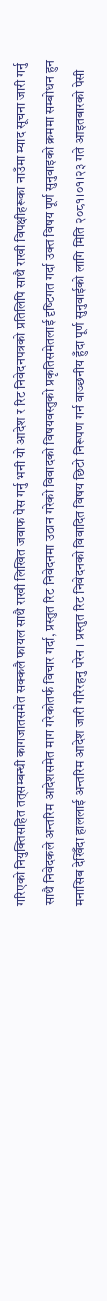गरिएको नियुक्तिसहित तत्‌सम्बन्धी कागजातसमेत सक्‍कलै फायल साथै राखी लिखित जवाफ पेस गर्नु भनी यो आदेश र रिट निवेदनपत्रको प्रतिलिपि साथै राखी विपक्षीहरूका नाउँमा म्याद सूचना जारी गर्नु साथै निवेदकले अन्तरिम आदेशसमेत माग गरेकोतर्फ विचार गर्दा, प्रस्तुत रिट निवेदनमा उठान गरेको विवादको विषयवस्तुको प्रकृतिसमेतलाई दृष्‍टिगत गर्दा उक्त विषय पूर्ण सुनुवाइको क्रममा सम्बोधन हुन मनासिब देखिँदा हाललाई अन्तरिम आदेश जारी गरिरहनु परेन । प्रस्तुत रिट निवेदनको विवादित विषय छिटो निरूपण गर्न वाञ्छनीय हुँदा पूर्ण सुनुवाईको लागि मिति २०८१।०१।२३ गते आइतबारको पेसी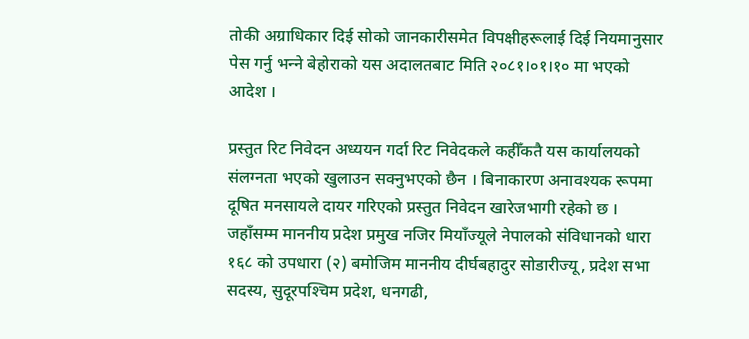तोकी अग्राधिकार दिई सोको जानकारीसमेत विपक्षीहरूलाई दिई नियमानुसार पेस गर्नु भन्‍ने बेहोराको यस अदालतबाट मिति २०८१।०१।१० मा भएको आदेश ।

प्रस्तुत रिट निवेदन अध्ययन गर्दा रिट निवेदकले कहीँकतै यस कार्यालयको संलग्नता भएको खुलाउन सक्नुभएको छैन । बिनाकारण अनावश्यक रूपमा दूषित मनसायले दायर गरिएको प्रस्तुत निवेदन खारेजभागी रहेको छ । जहाँसम्म माननीय प्रदेश प्रमुख नजिर मियाँज्यूले नेपालको संविधानको धारा १६८ को उपधारा (२) बमोजिम माननीय दीर्घबहादुर सोडारीज्यू, प्रदेश सभा सदस्य, सुदूरपश्‍चिम प्रदेश, धनगढी,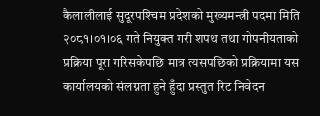कैलालीलाई सुदूरपश्‍चिम प्रदेशको मुख्यमन्त्री पदमा मिति २०८१।०१।०६ गते नियुक्त गरी शपथ तथा गोपनीयताको प्रक्रिया पूरा गरिसकेपछि मात्र त्यसपछिको प्रक्रियामा यस कार्यालयको संलग्नता हुने हुँदा प्रस्तुत रिट निवेदन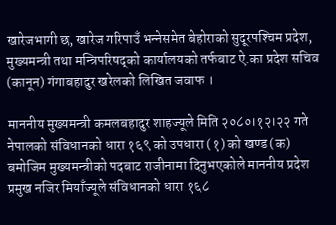खारेजभागी छ, खारेज गरिपाउँ भन्‍नेसमेत बेहोराको सुदूरपश्‍चिम प्रदेश, मुख्यमन्त्री तथा मन्त्रिपरिषद्‌‍को कार्यालयको तर्फबाट ऐ.का प्रदेश सचिव (कानून) गंगाबहादुर खरेलको लिखित जवाफ ।

माननीय मुख्यमन्त्री कमलबहादुर शाहज्यूले मिति २०८०।१२।२२ गते नेपालको संविधानको धारा १६९ को उपधारा (१) को खण्ड (क) बमोजिम मुख्यमन्त्रीको पदबाट राजीनामा दिनुभएकोले माननीय प्रदेश प्रमुख नजिर मियाँज्यूले संविधानको धारा १६८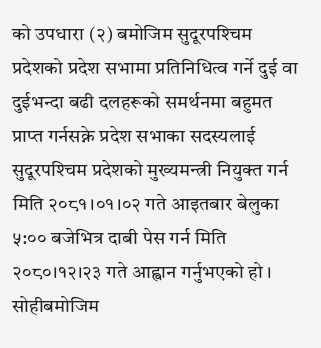को उपधारा (२) बमोजिम सुदूरपश्‍चिम प्रदेशको प्रदेश सभामा प्रतिनिधित्व गर्ने दुई वा दुईभन्दा बढी दलहरूको समर्थनमा बहुमत प्राप्‍त गर्नसक्ने प्रदेश सभाका सदस्यलाई सुदूरपश्‍चिम प्रदेशको मुख्यमन्त्री नियुक्त गर्न मिति २०८१।०१।०२ गते आइतबार बेलुका ५:०० बजेभित्र दाबी पेस गर्न मिति २०८०।१२।२३ गते आह्वान गर्नुभएको हो । सोहीबमोजिम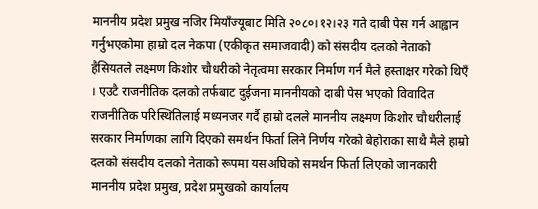माननीय प्रदेश प्रमुख नजिर मियाँज्यूबाट मिति २०८०।१२।२३ गते दाबी पेस गर्न आह्वान गर्नुभएकोमा हाम्रो दल नेकपा (एकीकृत समाजवादी) को संसदीय दलको नेताको हैसियतले लक्ष्मण किशोर चौधरीको नेतृत्वमा सरकार निर्माण गर्न मैले हस्ताक्षर गरेको थिएँ । एउटै राजनीतिक दलको तर्फबाट दुईजना माननीयको दाबी पेस भएको विवादित राजनीतिक परिस्थितिलाई मध्यनजर गर्दै हाम्रो दलले माननीय लक्ष्मण किशोर चौधरीलाई सरकार निर्माणका लागि दिएको समर्थन फिर्ता लिने निर्णय गरेको बेहोराका साथै मैले हाम्रो दलको संसदीय दलको नेताको रूपमा यसअघिको समर्थन फिर्ता लिएको जानकारी माननीय प्रदेश प्रमुख, प्रदेश प्रमुखको कार्यालय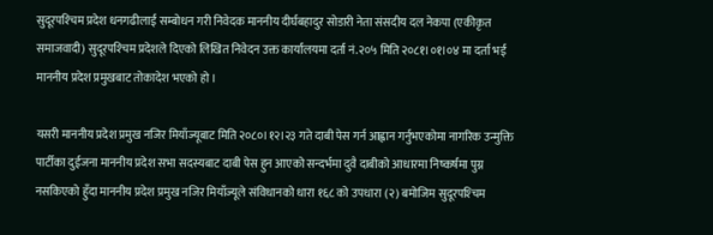सुदूरपश्‍चिम प्रदेश धनगढीलाई सम्बोधन गरी निवेदक माननीय दीर्घबहादुर सोडारी नेता संसदीय दल नेकपा (एकीकृत समाजवादी) सुदूरपश्‍चिम प्रदेशले दिएको लिखित निवेदन उक्त कार्यालयमा दर्ता नं.२०५ मिति २०८१।०१।०४ मा दर्ता भई माननीय प्रदेश प्रमुखबाट तोकादेश भएको हो ।

यसरी माननीय प्रदेश प्रमुख नजिर मियाँज्यूबाट मिति २०८०।१२।२३ गते दाबी पेस गर्न आह्वान गर्नुभएकोमा नागरिक उन्मुक्ति पार्टीका दुईजना माननीय प्रदेश सभा सदस्यबाट दाबी पेस हुन आएको सन्दर्भमा दुवै दाबीको आधारमा निष्कर्षमा पुग्न नसकिएको हुँदा माननीय प्रदेश प्रमुख नजिर मियाँज्यूले संविधानको धारा १६८ को उपधारा (२) बमोजिम सुदूरपश्‍चिम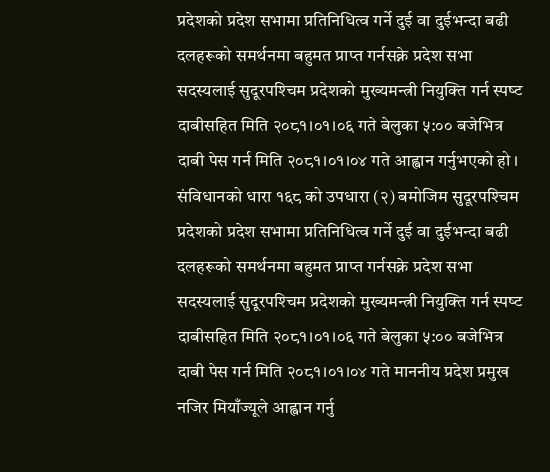प्रदेशको प्रदेश सभामा प्रतिनिधित्व गर्ने दुई वा दुईभन्दा बढी दलहरूको समर्थनमा बहुमत प्राप्‍त गर्नसक्ने प्रदेश सभा सदस्यलाई सुदूरपश्‍चिम प्रदेशको मुख्यमन्त्री नियुक्ति गर्न स्पष्‍ट दाबीसहित मिति २०८१।०१।०६ गते बेलुका ५:०० बजेभित्र दाबी पेस गर्न मिति २०८१।०१।०४ गते आह्वान गर्नुभएको हो । संविधानको धारा १६८ को उपधारा (२) बमोजिम सुदूरपश्‍चिम प्रदेशको प्रदेश सभामा प्रतिनिधित्व गर्ने दुई वा दुईभन्दा बढी दलहरूको समर्थनमा बहुमत प्राप्‍त गर्नसक्ने प्रदेश सभा सदस्यलाई सुदूरपश्‍चिम प्रदेशको मुख्यमन्त्री नियुक्ति गर्न स्पष्‍ट दाबीसहित मिति २०८१।०१।०६ गते बेलुका ५:०० बजेभित्र दाबी पेस गर्न मिति २०८१।०१।०४ गते माननीय प्रदेश प्रमुख नजिर मियाँज्यूले आह्वान गर्नु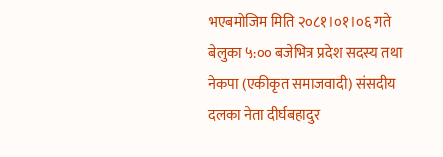भएबमोजिम मिति २०८१।०१।०६ गते बेलुका ५:०० बजेभित्र प्रदेश सदस्य तथा नेकपा (एकीकृत समाजवादी) संसदीय दलका नेता दीर्घबहादुर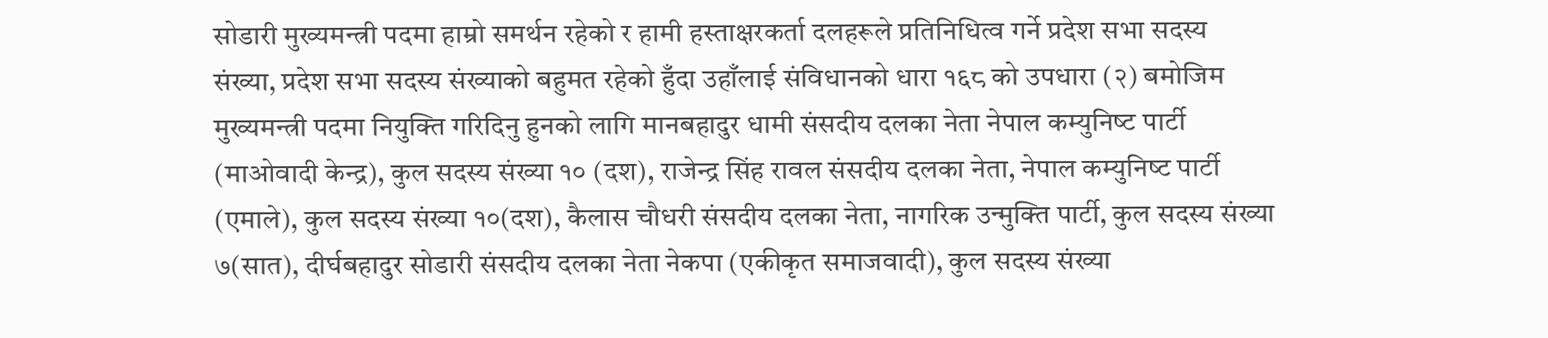सोडारी मुख्यमन्त्री पदमा हाम्रो समर्थन रहेको र हामी हस्ताक्षरकर्ता दलहरूले प्रतिनिधित्व गर्ने प्रदेश सभा सदस्य संख्या, प्रदेश सभा सदस्य संख्याको बहुमत रहेको हुँदा उहाँलाई संविधानको धारा १६८ को उपधारा (२) बमोजिम मुख्यमन्त्री पदमा नियुक्ति गरिदिनु हुनको लागि मानबहादुर धामी संसदीय दलका नेता नेपाल कम्युनिष्‍ट पार्टी (माओवादी केन्द्र), कुल सदस्य संख्या १० (दश), राजेन्द्र सिंह रावल संसदीय दलका नेता, नेपाल कम्युनिष्‍ट पार्टी (एमाले), कुल सदस्य संख्या १०(दश), कैलास चौधरी संसदीय दलका नेता, नागरिक उन्मुक्ति पार्टी, कुल सदस्य संख्या ७(सात), दीर्घबहादुर सोडारी संसदीय दलका नेता नेकपा (एकीकृत समाजवादी), कुल सदस्य संख्या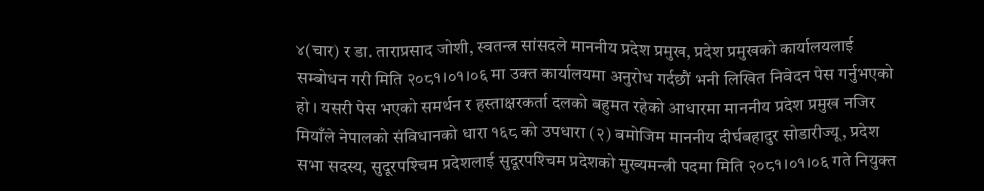४(चार) र डा. ताराप्रसाद जोशी, स्वतन्त्र सांसदले माननीय प्रदेश प्रमुख, प्रदेश प्रमुखको कार्यालयलाई सम्बोधन गरी मिति २०८१।०१।०६ मा उक्त कार्यालयमा अनुरोध गर्दछौं भनी लिखित निवेदन पेस गर्नुभएको हो । यसरी पेस भएको समर्थन र हस्ताक्षरकर्ता दलको बहुमत रहेको आधारमा माननीय प्रदेश प्रमुख नजिर मियाँले नेपालको संविधानको धारा १६८ को उपधारा (२) बमोजिम माननीय दीर्घबहादुर सोडारीज्यू, प्रदेश सभा सदस्य, सुदूरपश्‍चिम प्रदेशलाई सुदूरपश्‍चिम प्रदेशको मुख्यमन्त्री पदमा मिति २०८१।०१।०६ गते नियुक्त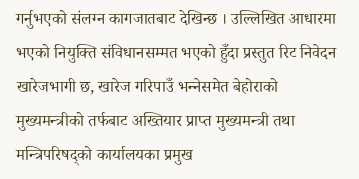गर्नुभएको संलग्न कागजातबाट देखिन्छ । उल्लिखित आधारमा भएको नियुक्ति संविधानसम्मत भएको हुँदा प्रस्तुत रिट निवेदन खारेजभागी छ, खारेज गरिपाउँ भन्‍नेसमेत बेहोराको मुख्यमन्त्रीको तर्फबाट अख्तियार प्राप्‍त मुख्यमन्त्री तथा मन्त्रिपरिषद्‌‍को कार्यालयका प्रमुख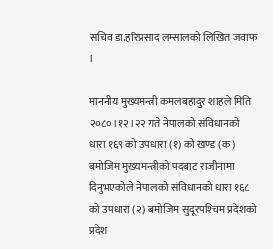सचिव डा.हरिप्रसाद लम्सालको लिखित जवाफ ।

माननीय मुख्यमन्त्री कमलबहादुर शाहले मिति २०८०।१२।२२ गते नेपालको संविधानको धारा १६९ को उपधारा (१) को खण्ड (क) बमोजिम मुख्यमन्त्रीको पदबाट राजीनामा दिनुभएकोले नेपालको संविधानको धारा १६८ को उपधारा (२) बमोजिम सुदूरपश्‍चिम प्रदेशको प्रदेश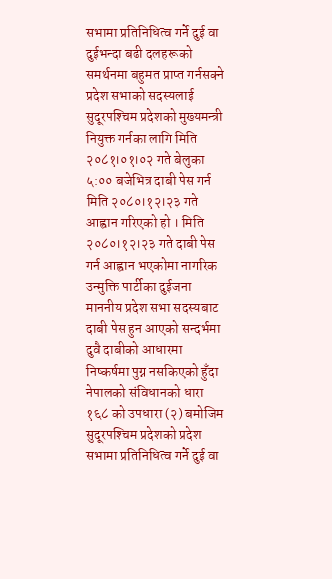सभामा प्रतिनिधित्व गर्ने दुई वा दुईभन्दा बढी दलहरूको समर्थनमा बहुमत प्राप्‍त गर्नसक्ने प्रदेश सभाको सदस्यलाई सुदूरपश्‍चिम प्रदेशको मुख्यमन्त्री नियुक्त गर्नका लागि मिति २०८१।०१।०२ गते बेलुका ५:०० बजेभित्र दाबी पेस गर्न मिति २०८०।१२।२३ गते आह्वान गरिएको हो । मिति २०८०।१२।२३ गते दाबी पेस गर्न आह्वान भएकोमा नागरिक उन्मुक्ति पार्टीका दुईजना माननीय प्रदेश सभा सदस्यबाट दाबी पेस हुन आएको सन्दर्भमा दुवै दाबीको आधारमा निष्कर्षमा पुग्न नसकिएको हुँदा नेपालको संविधानको धारा १६८ को उपधारा (२) बमोजिम सुदूरपश्‍चिम प्रदेशको प्रदेश सभामा प्रतिनिधित्व गर्ने दुई वा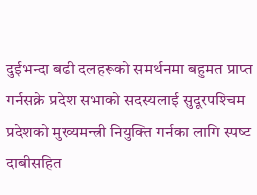दुईभन्दा बढी दलहरूको समर्थनमा बहुमत प्राप्‍त गर्नसक्ने प्रदेश सभाको सदस्यलाई सुदूरपश्‍चिम प्रदेशको मुख्यमन्त्री नियुक्ति गर्नका लागि स्पष्‍ट दाबीसहित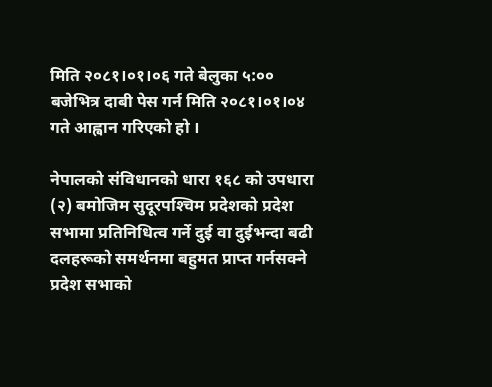मिति २०८१।०१।०६ गते बेलुका ५:०० बजेभित्र दाबी पेस गर्न मिति २०८१।०१।०४ गते आह्वान गरिएको हो ।

नेपालको संविधानको धारा १६८ को उपधारा (२) बमोजिम सुदूरपश्‍चिम प्रदेशको प्रदेश सभामा प्रतिनिधित्व गर्ने दुई वा दुईभन्दा बढी दलहरूको समर्थनमा बहुमत प्राप्‍त गर्नसक्ने प्रदेश सभाको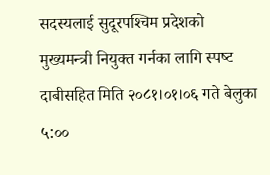सदस्यलाई सुदूरपश्‍चिम प्रदेशको मुख्यमन्त्री नियुक्त गर्नका लागि स्पष्‍ट दाबीसहित मिति २०८१।०१।०६ गते बेलुका ५:००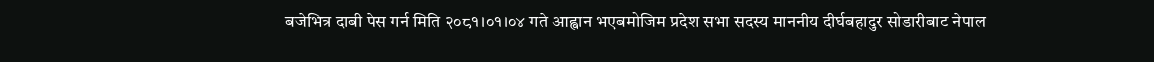बजेभित्र दाबी पेस गर्न मिति २०८१।०१।०४ गते आह्वान भएबमोजिम प्रदेश सभा सदस्य माननीय दीर्घबहादुर सोडारीबाट नेपाल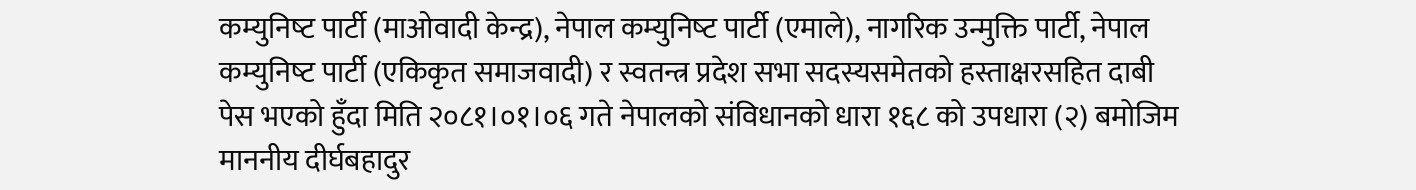कम्युनिष्‍ट पार्टी (माओवादी केन्द्र), नेपाल कम्युनिष्‍ट पार्टी (एमाले), नागरिक उन्मुक्ति पार्टी, नेपाल कम्युनिष्‍ट पार्टी (एकिकृत समाजवादी) र स्वतन्त्र प्रदेश सभा सदस्यसमेतको हस्ताक्षरसहित दाबी पेस भएको हुँदा मिति २०८१।०१।०६ गते नेपालको संविधानको धारा १६८ को उपधारा (२) बमोजिम माननीय दीर्घबहादुर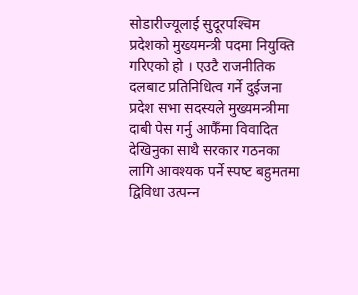सोडारीज्यूलाई सुदूरपश्‍चिम प्रदेशको मुख्यमन्त्री पदमा नियुक्ति गरिएको हो । एउटै राजनीतिक दलबाट प्रतिनिधित्व गर्ने दुईजना प्रदेश सभा सदस्यले मुख्यमन्त्रीमा दाबी पेस गर्नु आफैँमा विवादित देखिनुका साथै सरकार गठनका लागि आवश्यक पर्ने स्पष्‍ट बहुमतमा द्विविधा उत्पन्‍न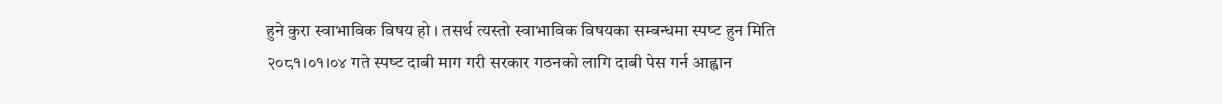हुने कुरा स्वाभाविक विषय हो । तसर्थ त्यस्तो स्वाभाविक विषयका सम्बन्धमा स्पष्‍ट हुन मिति २०८१।०१।०४ गते स्पष्‍ट दाबी माग गरी सरकार गठनको लागि दाबी पेस गर्न आह्वान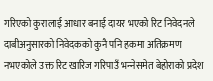गरिएको कुरालाई आधार बनाई दायर भएको रिट निवेदनले दाबीअनुसारको निवेदकको कुनै पनि हकमा अतिक्रमण नभएकोले उक्त रिट खारिज गरिपाउँ भन्‍नेसमेत बेहोराको प्रदेश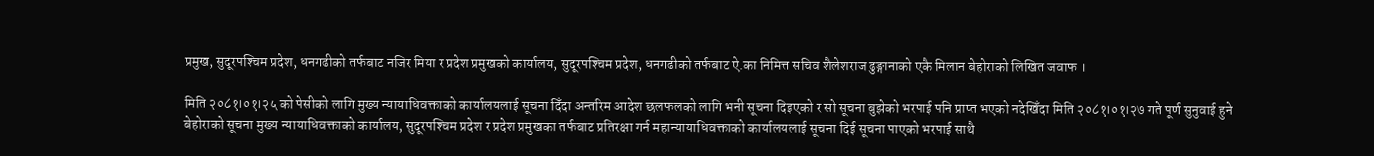प्रमुख, सुदूरपश्‍चिम प्रदेश, धनगढीको तर्फबाट नजिर मिया र प्रदेश प्रमुखको कार्यालय, सुदूरपश्‍चिम प्रदेश, धनगढीको तर्फबाट ऐ.का निमित्त सचिव शैलेशराज ढुङ्गानाको एकै मिलान बेहोराको लिखित जवाफ ।

मिति २०८१।०१।२५ को पेसीको लागि मुख्य न्यायाधिवक्ताको कार्यालयलाई सूचना दिँदा अन्तरिम आदेश छलफलको लागि भनी सूचना दिइएको र सो सूचना बुझेको भरपाई पनि प्राप्‍त भएको नदेखिँदा मिति २०८१।०१।२७ गते पूर्ण सुनुवाई हुने बेहोराको सूचना मुख्य न्यायाधिवक्ताको कार्यालय, सुदूरपश्‍चिम प्रदेश र प्रदेश प्रमुखका तर्फबाट प्रतिरक्षा गर्न महान्यायाधिवक्ताको कार्यालयलाई सूचना दिई सूचना पाएको भरपाई साथै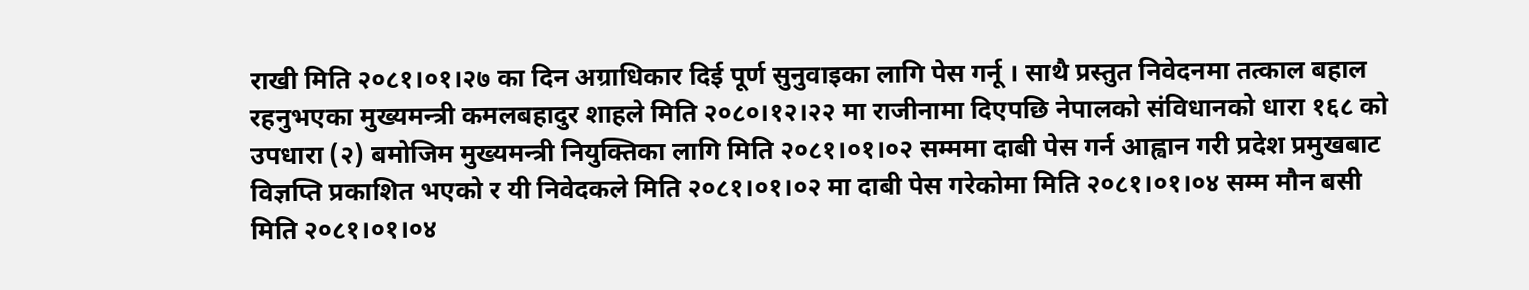राखी मिति २०८१।०१।२७ का दिन अग्राधिकार दिई पूर्ण सुनुवाइका लागि पेस गर्नू । साथै प्रस्तुत निवेदनमा तत्काल बहाल रहनुभएका मुख्यमन्त्री कमलबहादुर शाहले मिति २०८०।१२।२२ मा राजीनामा दिएपछि नेपालको संविधानको धारा १६८ को उपधारा (२) बमोजिम मुख्यमन्त्री नियुक्तिका लागि मिति २०८१।०१।०२ सम्ममा दाबी पेस गर्न आह्वान गरी प्रदेश प्रमुखबाट विज्ञप्‍ति प्रकाशित भएको र यी निवेदकले मिति २०८१।०१।०२ मा दाबी पेस गरेकोमा मिति २०८१।०१।०४ सम्म मौन बसी मिति २०८१।०१।०४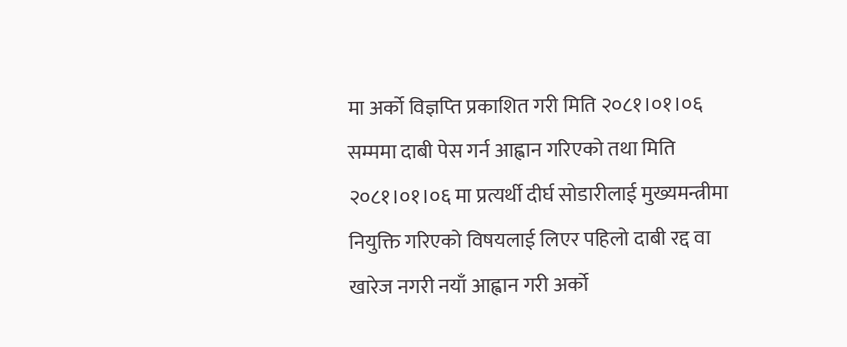मा अर्को विज्ञप्‍ति प्रकाशित गरी मिति २०८१।०१।०६ सम्ममा दाबी पेस गर्न आह्वान गरिएको तथा मिति २०८१।०१।०६ मा प्रत्यर्थी दीर्घ सोडारीलाई मुख्यमन्त्रीमा नियुक्ति गरिएको विषयलाई लिएर पहिलो दाबी रद्द वा खारेज नगरी नयाँ आह्वान गरी अर्को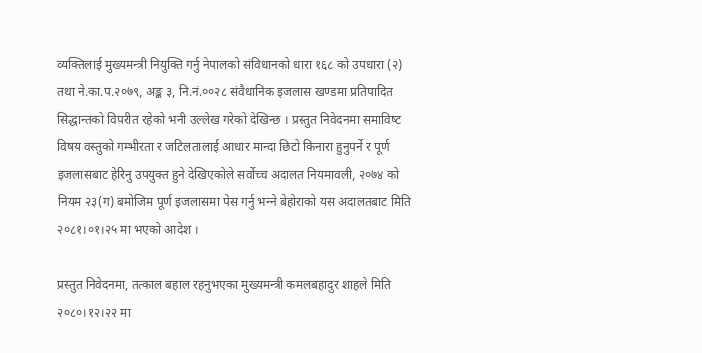व्यक्तिलाई मुख्यमन्त्री नियुक्ति गर्नु नेपालको संविधानको धारा १६८ को उपधारा (२) तथा ने.का.प.२०७९, अङ्क ३, नि.नं.००२८ संवैधानिक इजलास खण्डमा प्रतिपादित सिद्धान्तको विपरीत रहेको भनी उल्लेख गरेको देखिन्छ । प्रस्तुत निवेदनमा समाविष्‍ट विषय वस्तुको गम्भीरता र जटिलतालाई आधार मान्दा छिटो किनारा हुनुपर्ने र पूर्ण इजलासबाट हेरिनु उपयुक्त हुने देखिएकोले सर्वोच्च अदालत नियमावली, २०७४ को नियम २३(ग) बमोजिम पूर्ण इजलासमा पेस गर्नु भन्‍ने बेहोराको यस अदालतबाट मिति २०८१।०१।२५ मा भएको आदेश ।

प्रस्तुत निवेदनमा, तत्काल बहाल रहनुभएका मुख्यमन्त्री कमलबहादुर शाहले मिति २०८०।१२।२२ मा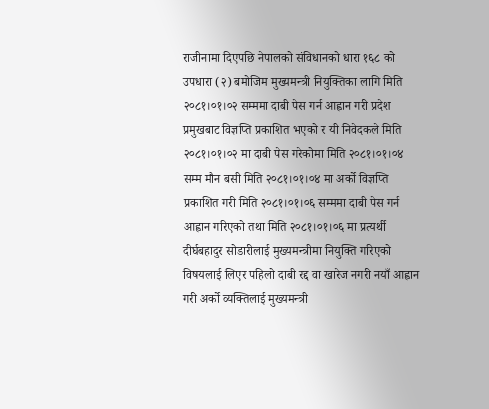राजीनामा दिएपछि नेपालको संविधानको धारा १६८ को उपधारा (२) बमोजिम मुख्यमन्त्री नियुक्तिका लागि मिति २०८१।०१।०२ सम्ममा दाबी पेस गर्न आह्वान गरी प्रदेश प्रमुखबाट विज्ञप्‍ति प्रकाशित भएको र यी निवेदकले मिति २०८१।०१।०२ मा दाबी पेस गरेकोमा मिति २०८१।०१।०४ सम्म मौन बसी मिति २०८१।०१।०४ मा अर्को विज्ञप्‍ति प्रकाशित गरी मिति २०८१।०१।०६ सम्ममा दाबी पेस गर्न आह्वान गरिएको तथा मिति २०८१।०१।०६ मा प्रत्यर्थी दीर्घबहादुर सोडारीलाई मुख्यमन्त्रीमा नियुक्ति गरिएको विषयलाई लिएर पहिलो दाबी रद्द वा खारेज नगरी नयाँ आह्वान गरी अर्को व्यक्तिलाई मुख्यमन्त्री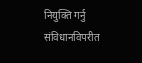नियुक्ति गर्नु संविधानविपरीत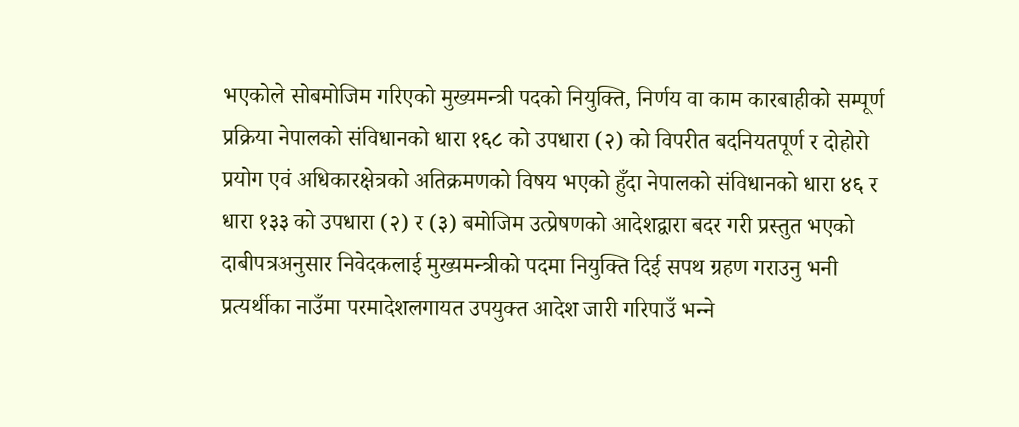भएकोले सोबमोजिम गरिएको मुख्यमन्त्री पदको नियुक्ति, निर्णय वा काम कारबाहीको सम्पूर्ण प्रक्रिया नेपालको संविधानको धारा १६८ को उपधारा (२) को विपरीत बदनियतपूर्ण र दोहोरो प्रयोग एवं अधिकारक्षेत्रको अतिक्रमणको विषय भएको हुँदा नेपालको संविधानको धारा ४६ र धारा १३३ को उपधारा (२) र (३) बमोजिम उत्प्रेषणको आदेशद्वारा बदर गरी प्रस्तुत भएको दाबीपत्रअनुसार निवेदकलाई मुख्यमन्त्रीको पदमा नियुक्ति दिई सपथ ग्रहण गराउनु भनी प्रत्यर्थीका नाउँमा परमादेशलगायत उपयुक्त आदेश जारी गरिपाउँ भन्‍ने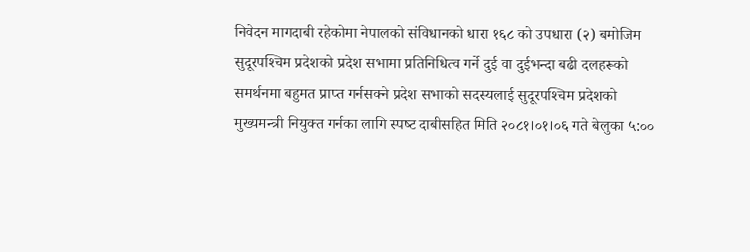निवेदन मागदाबी रहेकोमा नेपालको संविधानको धारा १६८ को उपधारा (२) बमोजिम सुदूरपश्‍चिम प्रदेशको प्रदेश सभामा प्रतिनिधित्व गर्ने दुई वा दुईभन्दा बढी दलहरूको समर्थनमा बहुमत प्राप्‍त गर्नसक्ने प्रदेश सभाको सदस्यलाई सुदूरपश्‍चिम प्रदेशको मुख्यमन्त्री नियुक्त गर्नका लागि स्पष्‍ट दाबीसहित मिति २०८१।०१।०६ गते बेलुका ५:००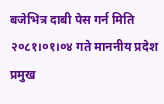बजेभित्र दाबी पेस गर्न मिति २०८१।०१।०४ गते माननीय प्रदेश प्रमुख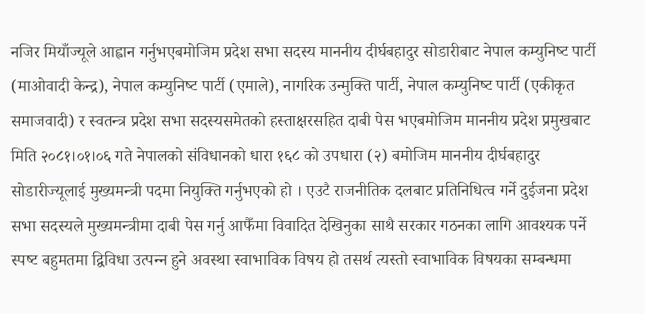नजिर मियाँज्यूले आह्वान गर्नुभएबमोजिम प्रदेश सभा सदस्य माननीय दीर्घबहादुर सोडारीबाट नेपाल कम्युनिष्‍ट पार्टी (माओवादी केन्द्र), नेपाल कम्युनिष्‍ट पार्टी (एमाले), नागरिक उन्मुक्ति पार्टी, नेपाल कम्युनिष्‍ट पार्टी (एकीकृत समाजवादी) र स्वतन्त्र प्रदेश सभा सदस्यसमेतको हस्ताक्षरसहित दाबी पेस भएबमोजिम माननीय प्रदेश प्रमुखबाट मिति २०८१।०१।०६ गते नेपालको संविधानको धारा १६८ को उपधारा (२) बमोजिम माननीय दीर्घबहादुर सोडारीज्यूलाई मुख्यमन्त्री पदमा नियुक्ति गर्नुभएको हो । एउटै राजनीतिक दलबाट प्रतिनिधित्व गर्ने दुईजना प्रदेश सभा सदस्यले मुख्यमन्त्रीमा दाबी पेस गर्नु आफैँमा विवादित देखिनुका साथै सरकार गठनका लागि आवश्यक पर्ने स्पष्‍ट बहुमतमा द्विविधा उत्पन्‍न हुने अवस्था स्वाभाविक विषय हो तसर्थ त्यस्तो स्वाभाविक विषयका सम्बन्धमा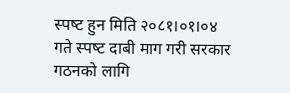स्पष्‍ट हुन मिति २०८१।०१।०४ गते स्पष्‍ट दाबी माग गरी सरकार गठनको लागि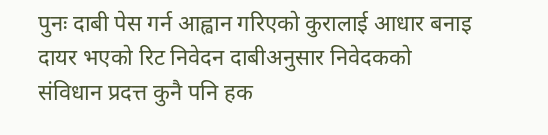पुनः दाबी पेस गर्न आह्वान गरिएको कुरालाई आधार बनाइ दायर भएको रिट निवेदन दाबीअनुसार निवेदकको संविधान प्रदत्त कुनै पनि हक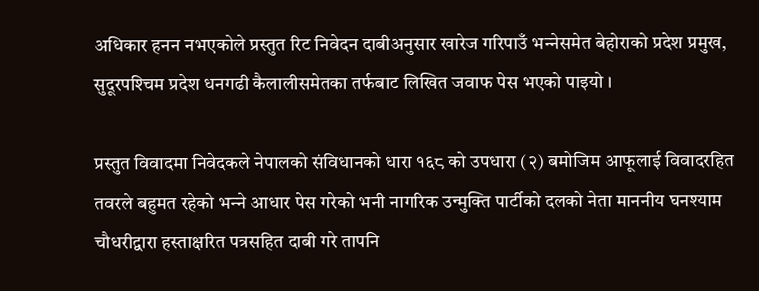अधिकार हनन नभएकोले प्रस्तुत रिट निवेदन दाबीअनुसार खारेज गरिपाउँ भन्‍नेसमेत बेहोराको प्रदेश प्रमुख, सुदूरपश्‍चिम प्रदेश धनगढी कैलालीसमेतका तर्फबाट लिखित जवाफ पेस भएको पाइयो ।

प्रस्तुत विवादमा निवेदकले नेपालको संविधानको धारा १६८ को उपधारा (२) बमोजिम आफूलाई विवादरहित तवरले बहुमत रहेको भन्‍ने आधार पेस गरेको भनी नागरिक उन्मुक्ति पार्टीको दलको नेता माननीय घनश्याम चौधरीद्वारा हस्ताक्षरित पत्रसहित दाबी गरे तापनि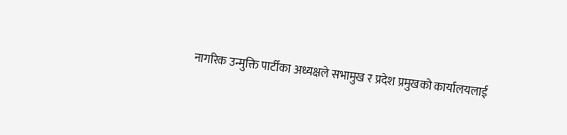नागरिक उन्मुक्ति पार्टीका अध्यक्षले सभामुख र प्रदेश प्रमुखको कार्यालयलाई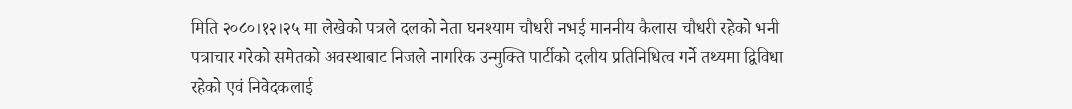मिति २०८०।१२।२५ मा लेखेको पत्रले दलको नेता घनश्याम चौधरी नभई माननीय कैलास चौधरी रहेको भनी पत्राचार गरेको समेतको अवस्थाबाट निजले नागरिक उन्मुक्ति पार्टीको दलीय प्रतिनिधित्व गर्ने तथ्यमा द्विविधा रहेको एवं निवेदकलाई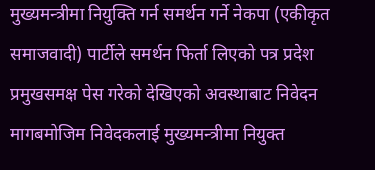मुख्यमन्त्रीमा नियुक्ति गर्न समर्थन गर्ने नेकपा (एकीकृत समाजवादी) पार्टीले समर्थन फिर्ता लिएको पत्र प्रदेश प्रमुखसमक्ष पेस गरेको देखिएको अवस्थाबाट निवेदन मागबमोजिम निवेदकलाई मुख्यमन्त्रीमा नियुक्त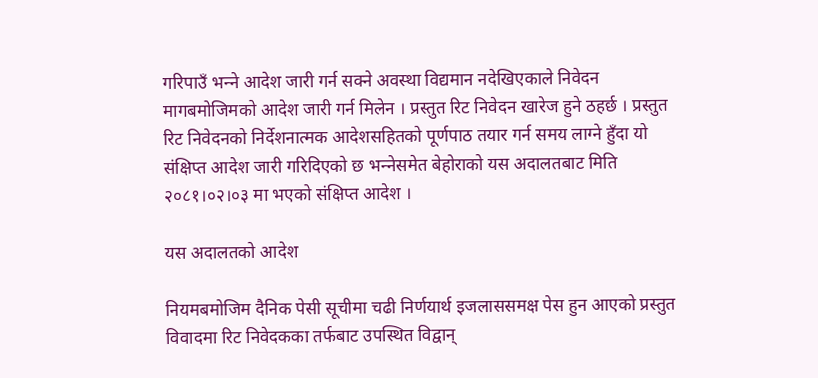गरिपाउँ भन्‍ने आदेश जारी गर्न सक्ने अवस्था विद्यमान नदेखिएकाले निवेदन मागबमोजिमको आदेश जारी गर्न मिलेन । प्रस्तुत रिट निवेदन खारेज हुने ठहर्छ । प्रस्तुत रिट निवेदनको निर्देशनात्मक आदेशसहितको पूर्णपाठ तयार गर्न समय लाग्ने हुँदा यो संक्षिप्‍त आदेश जारी गरिदिएको छ भन्‍नेसमेत बेहोराको यस अदालतबाट मिति २०८१।०२।०३ मा भएको संक्षिप्‍त आदेश ।

यस अदालतको आदेश

नियमबमोजिम दैनिक पेसी सूचीमा चढी निर्णयार्थ इजलाससमक्ष पेस हुन आएको प्रस्तुत विवादमा रिट निवेदकका तर्फबाट उपस्थित विद्वान्‌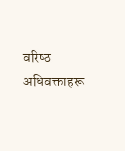वरिष्‍ठ अधिवक्ताहरू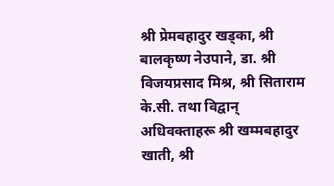श्री प्रेमबहादुर खड्का, श्री बालकृष्ण नेउपाने, डा. श्री विजयप्रसाद मिश्र, श्री सिताराम के.सी. तथा विद्वान्‌ अधिवक्ताहरू श्री खम्मबहादुर खाती, श्री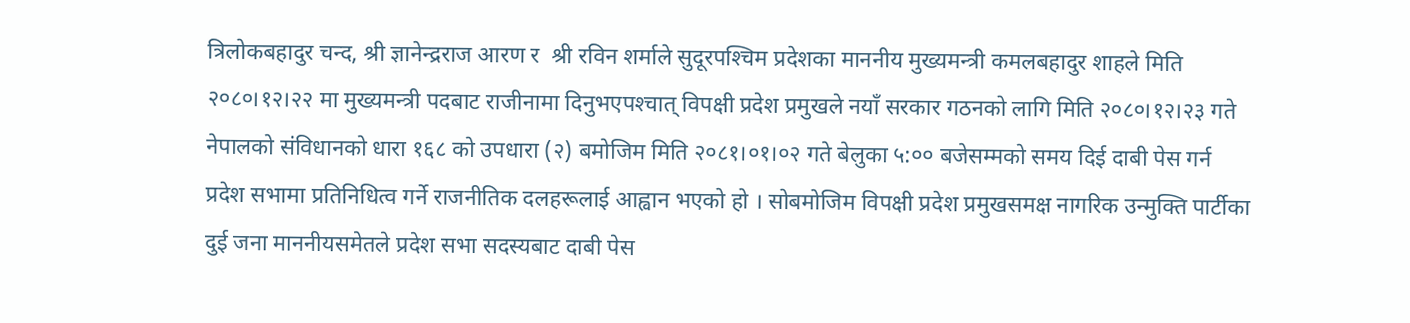त्रिलोकबहादुर चन्द, श्री ज्ञानेन्द्रराज आरण र  श्री रविन शर्माले सुदूरपश्‍चिम प्रदेशका माननीय मुख्यमन्त्री कमलबहादुर शाहले मिति २०८०।१२।२२ मा मुख्यमन्त्री पदबाट राजीनामा दिनुभएपश्‍चात् विपक्षी प्रदेश प्रमुखले नयाँ सरकार गठनको लागि मिति २०८०।१२।२३ गते नेपालको संविधानको धारा १६८ को उपधारा (२) बमोजिम मिति २०८१।०१।०२ गते बेलुका ५:०० बजेसम्मको समय दिई दाबी पेस गर्न प्रदेश सभामा प्रतिनिधित्व गर्ने राजनीतिक दलहरूलाई आह्वान भएको हो । सोबमोजिम विपक्षी प्रदेश प्रमुखसमक्ष नागरिक उन्मुक्ति पार्टीका दुई जना माननीयसमेतले प्रदेश सभा सदस्यबाट दाबी पेस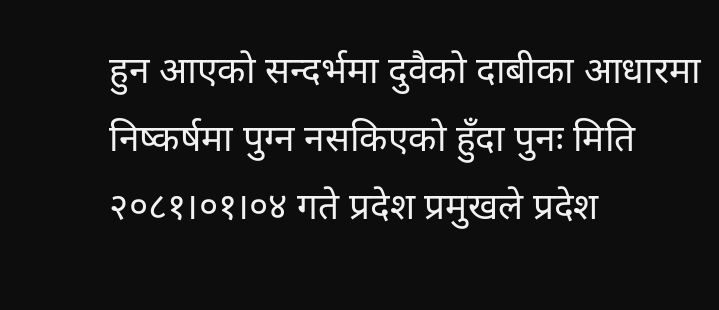हुन आएको सन्दर्भमा दुवैको दाबीका आधारमा निष्कर्षमा पुग्न नसकिएको हुँदा पुनः मिति २०८१।०१।०४ गते प्रदेश प्रमुखले प्रदेश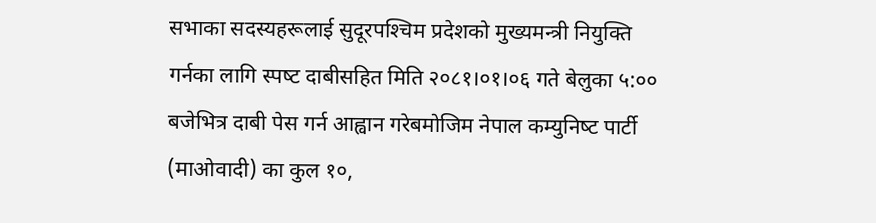सभाका सदस्यहरूलाई सुदूरपश्‍चिम प्रदेशको मुख्यमन्त्री नियुक्ति गर्नका लागि स्पष्‍ट दाबीसहित मिति २०८१।०१।०६ गते बेलुका ५:०० बजेभित्र दाबी पेस गर्न आह्वान गरेबमोजिम नेपाल कम्युनिष्‍ट पार्टी (माओवादी) का कुल १०,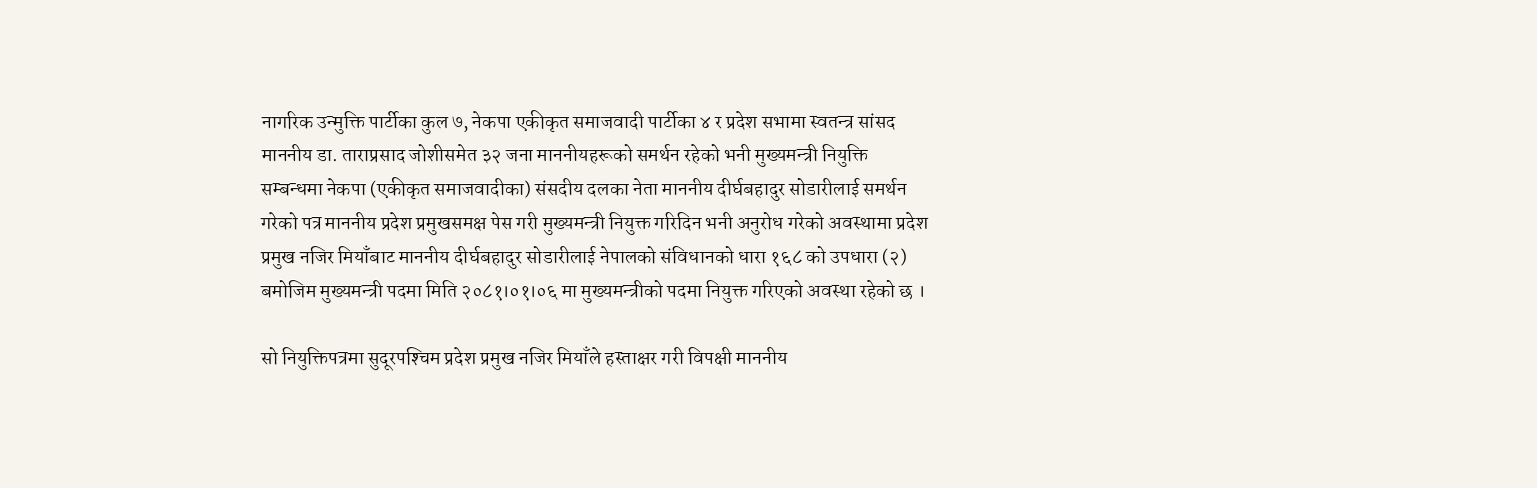नागरिक उन्मुक्ति पार्टीका कुल ७, नेकपा एकीकृत समाजवादी पार्टीका ४ र प्रदेश सभामा स्वतन्त्र सांसद माननीय डा. ताराप्रसाद जोशीसमेत ३२ जना माननीयहरूको समर्थन रहेको भनी मुख्यमन्त्री नियुक्ति सम्बन्धमा नेकपा (एकीकृत समाजवादीका) संसदीय दलका नेता माननीय दीर्घबहादुर सोडारीलाई समर्थन गरेको पत्र माननीय प्रदेश प्रमुखसमक्ष पेस गरी मुख्यमन्त्री नियुक्त गरिदिन भनी अनुरोध गरेको अवस्थामा प्रदेश प्रमुख नजिर मियाँबाट माननीय दीर्घबहादुर सोडारीलाई नेपालको संविधानको धारा १६८ को उपधारा (२) बमोजिम मुख्यमन्त्री पदमा मिति २०८१।०१।०६ मा मुख्यमन्त्रीको पदमा नियुक्त गरिएको अवस्था रहेको छ ।

सो नियुक्तिपत्रमा सुदूरपश्‍चिम प्रदेश प्रमुख नजिर मियाँले हस्ताक्षर गरी विपक्षी माननीय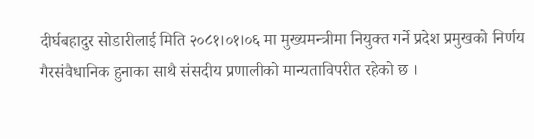दीर्घबहादुर सोडारीलाई मिति २०८१।०१।०६ मा मुख्यमन्त्रीमा नियुक्त गर्ने प्रदेश प्रमुखको निर्णय गैरसंवैधानिक हुनाका साथै संसदीय प्रणालीको मान्यताविपरीत रहेको छ ।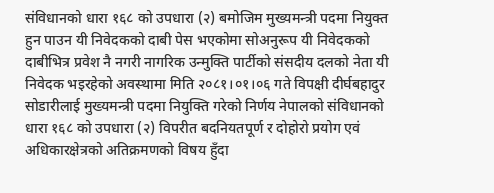संविधानको धारा १६८ को उपधारा (२) बमोजिम मुख्यमन्त्री पदमा नियुक्त हुन पाउन यी निवेदकको दाबी पेस भएकोमा सोअनुरूप यी निवेदकको दाबीभित्र प्रवेश नै नगरी नागरिक उन्मुक्ति पार्टीको संसदीय दलको नेता यी निवेदक भइरहेको अवस्थामा मिति २०८१।०१।०६ गते विपक्षी दीर्घबहादुर सोडारीलाई मुख्यमन्त्री पदमा नियुक्ति गरेको निर्णय नेपालको संविधानको धारा १६८ को उपधारा (२) विपरीत बदनियतपूर्ण र दोहोरो प्रयोग एवं अधिकारक्षेत्रको अतिक्रमणको विषय हुँदा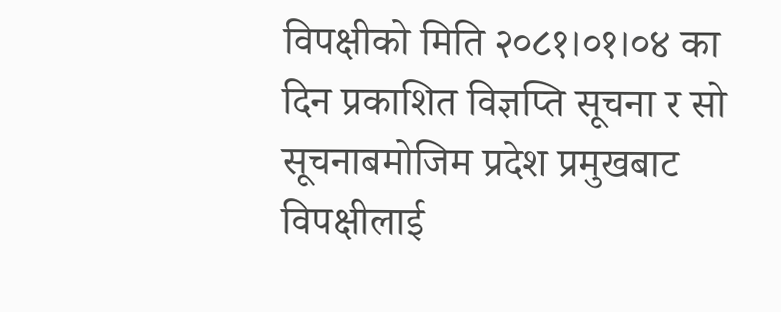विपक्षीको मिति २०८१।०१।०४ का दिन प्रकाशित विज्ञप्‍ति सूचना र सो सूचनाबमोजिम प्रदेश प्रमुखबाट विपक्षीलाई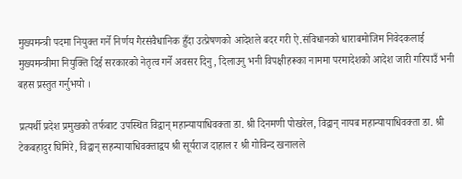मुख्यमन्त्री पदमा नियुक्त गर्ने निर्णय गैरसंवैधानिक हुँदा उत्प्रेषणको आदेशले बदर गरी ऐ.संविधानको धाराबमोजिम निवेदकलाई मुख्यमन्त्रीमा नियुक्ति दिई सरकारको नेतृत्व गर्ने अवसर दिनु, दिलाउनु भनी विपक्षीहरूका नाममा परमादेशको आदेश जारी गरिपाउँ भनी बहस प्रस्तुत गर्नुभयो ।

प्रत्यर्थी प्रदेश प्रमुखको तर्फबाट उपस्थित विद्वान्‌ महान्यायाधिवक्ता डा. श्री दिनमणी पोखरेल, विद्वान्‌ नायब महान्यायाधिवक्ता डा. श्री टेकबहादुर घिमिरे, विद्वान्‌ सहन्यायाधिवक्ताद्वय श्री सूर्यराज दाहाल र श्री गोविन्द खनालले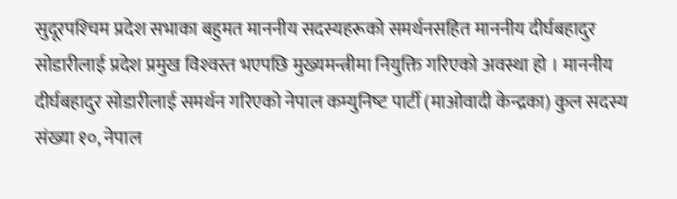सुदूरपश्‍चिम प्रदेश सभाका बहुमत माननीय सदस्यहरूको समर्थनसहित माननीय दीर्घबहादुर सोडारीलाई प्रदेश प्रमुख विश्‍वस्त भएपछि मुख्यमन्त्रीमा नियुक्ति गरिएको अवस्था हो । माननीय दीर्घबहादुर सोडारीलाई समर्थन गरिएको नेपाल कम्युनिष्‍ट पार्टी (माओवादी केन्द्रका) कुल सदस्य संख्या १०, नेपाल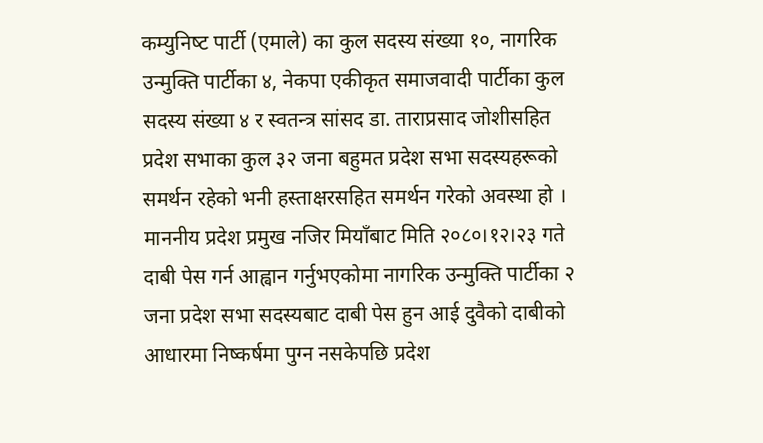कम्युनिष्‍ट पार्टी (एमाले) का कुल सदस्य संख्या १०, नागरिक उन्मुक्ति पार्टीका ४, नेकपा एकीकृत समाजवादी पार्टीका कुल सदस्य संख्या ४ र स्वतन्त्र सांसद डा. ताराप्रसाद जोशीसहित प्रदेश सभाका कुल ३२ जना बहुमत प्रदेश सभा सदस्यहरूको समर्थन रहेको भनी हस्ताक्षरसहित समर्थन गरेको अवस्था हो । माननीय प्रदेश प्रमुख नजिर मियाँबाट मिति २०८०।१२।२३ गते दाबी पेस गर्न आह्वान गर्नुभएकोमा नागरिक उन्मुक्ति पार्टीका २ जना प्रदेश सभा सदस्यबाट दाबी पेस हुन आई दुवैको दाबीको आधारमा निष्कर्षमा पुग्न नसकेपछि प्रदेश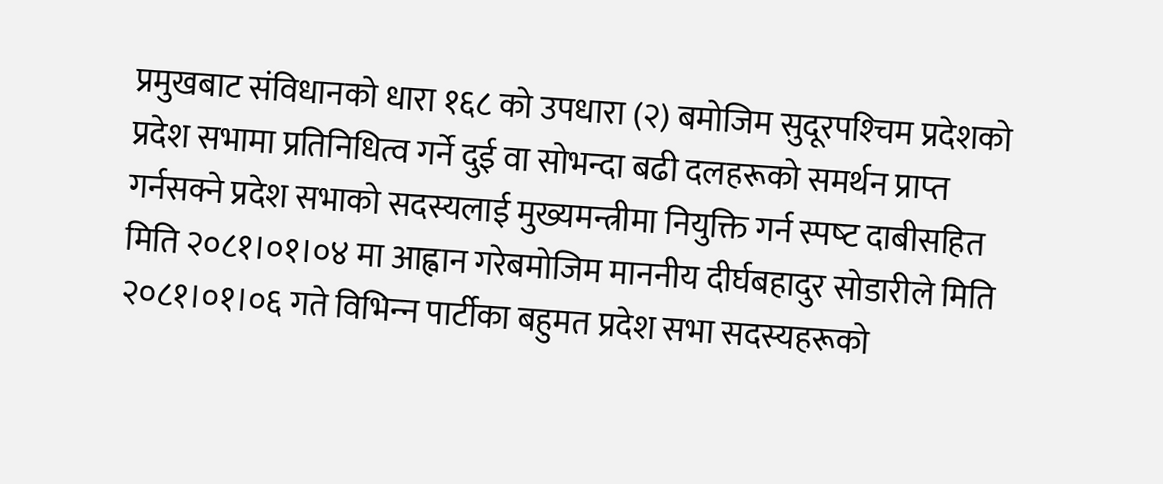प्रमुखबाट संविधानको धारा १६८ को उपधारा (२) बमोजिम सुदूरपश्‍चिम प्रदेशको प्रदेश सभामा प्रतिनिधित्व गर्ने दुई वा सोभन्दा बढी दलहरूको समर्थन प्राप्‍त गर्नसक्ने प्रदेश सभाको सदस्यलाई मुख्यमन्त्रीमा नियुक्ति गर्न स्पष्‍ट दाबीसहित मिति २०८१।०१।०४ मा आह्वान गरेबमोजिम माननीय दीर्घबहादुर सोडारीले मिति २०८१।०१।०६ गते विभिन्‍न पार्टीका बहुमत प्रदेश सभा सदस्यहरूको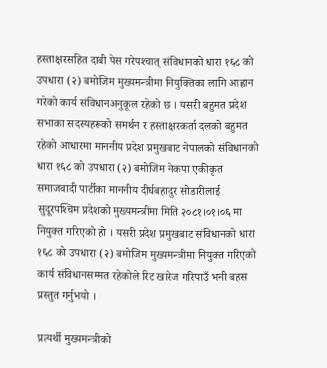हस्ताक्षरसहित दाबी पेस गरेपश्‍चात् संविधानको धारा १६८ को उपधारा (२) बमोजिम मुख्यमन्त्रीमा नियुक्तिका लागि आह्वान गरेको कार्य संविधानअनुकूल रहेको छ । यसरी बहुमत प्रदेश सभाका सदस्यहरूको समर्थन र हस्ताक्षरकर्ता दलको बहुमत रहेको आधारमा माननीय प्रदेश प्रमुखबाट नेपालको संविधानको धारा १६८ को उपधारा (२) बमोजिम नेकपा एकीकृत समाजवादी पार्टीका माननीय दीर्घबहादुर सोडारीलाई सुदूरपश्‍चिम प्रदेशको मुख्यमन्त्रीमा मिति २०८१।०१।०६ मा नियुक्त गरिएको हो । यसरी प्रदेश प्रमुखबाट संविधानको धारा १६८ को उपधारा (२) बमोजिम मुख्यमन्त्रीमा नियुक्त गरिएको कार्य संविधानसम्मत रहेकोले रिट खारेज गरिपाउँ भनी बहस प्रस्तुत गर्नुभयो ।

प्रत्यर्थी मुख्यमन्त्रीको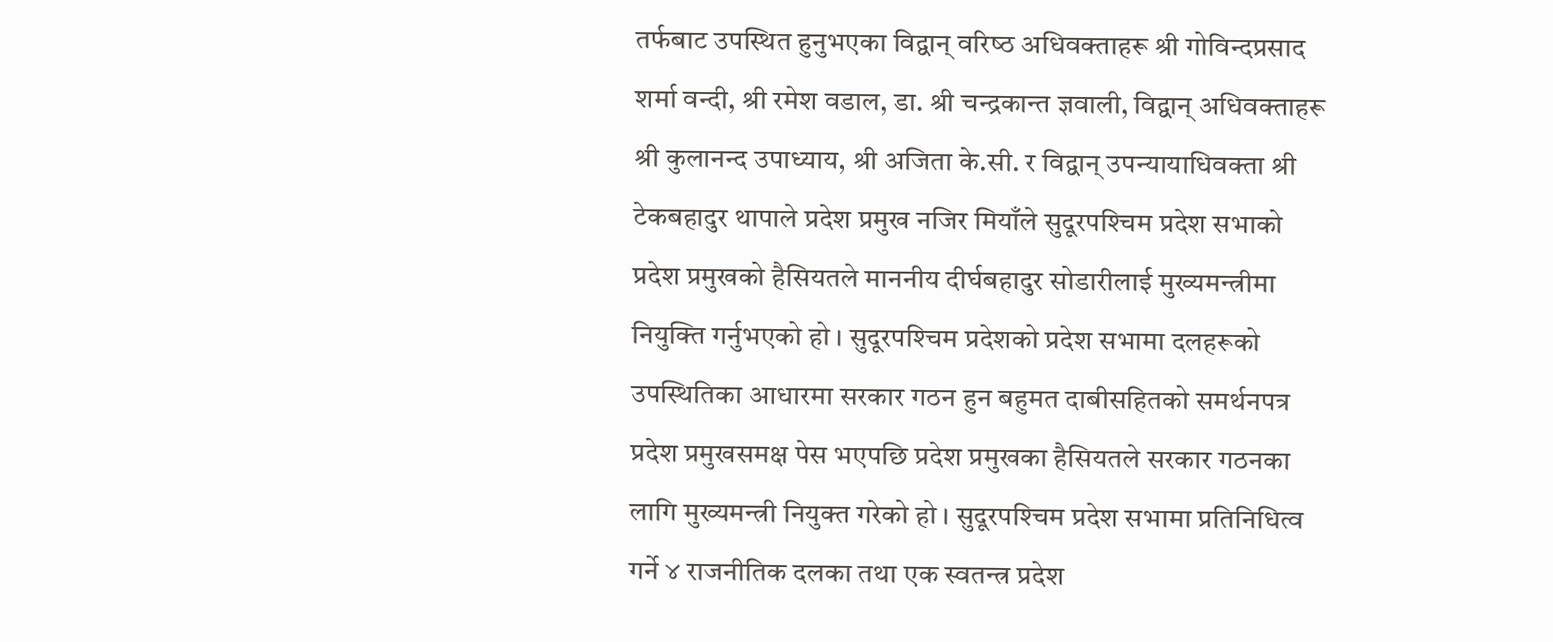तर्फबाट उपस्थित हुनुभएका विद्वान्‌ वरिष्‍ठ अधिवक्ताहरू श्री गोविन्दप्रसाद शर्मा वन्दी, श्री रमेश वडाल, डा. श्री चन्द्रकान्त ज्ञवाली, विद्वान्‌ अधिवक्ताहरू श्री कुलानन्द उपाध्याय, श्री अजिता के.सी. र विद्वान्‌ उपन्यायाधिवक्ता श्री टेकबहादुर थापाले प्रदेश प्रमुख नजिर मियाँले सुदूरपश्‍चिम प्रदेश सभाको प्रदेश प्रमुखको हैसियतले माननीय दीर्घबहादुर सोडारीलाई मुख्यमन्त्रीमा नियुक्ति गर्नुभएको हो । सुदूरपश्‍चिम प्रदेशको प्रदेश सभामा दलहरूको उपस्थितिका आधारमा सरकार गठन हुन बहुमत दाबीसहितको समर्थनपत्र प्रदेश प्रमुखसमक्ष पेस भएपछि प्रदेश प्रमुखका हैसियतले सरकार गठनका लागि मुख्यमन्त्री नियुक्त गरेको हो । सुदूरपश्‍चिम प्रदेश सभामा प्रतिनिधित्व गर्ने ४ राजनीतिक दलका तथा एक स्वतन्त्र प्रदेश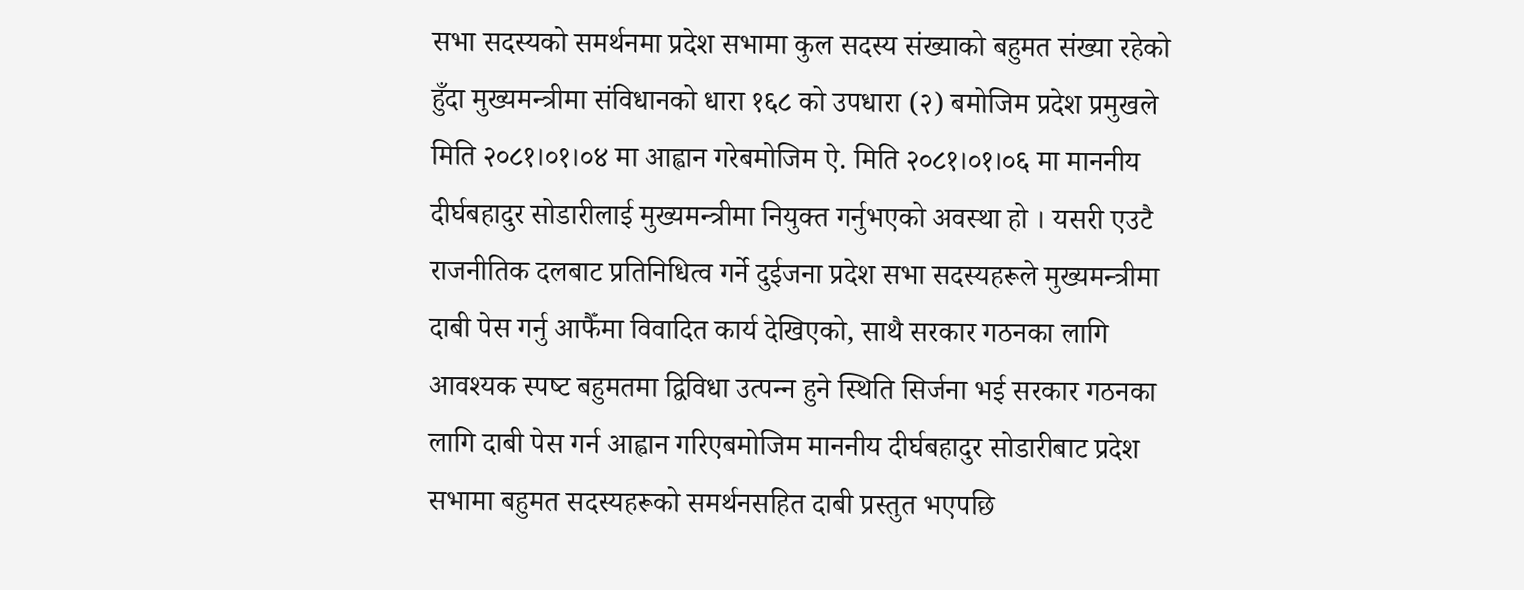सभा सदस्यको समर्थनमा प्रदेश सभामा कुल सदस्य संख्याको बहुमत संख्या रहेको हुँदा मुख्यमन्त्रीमा संविधानको धारा १६८ को उपधारा (२) बमोजिम प्रदेश प्रमुखले मिति २०८१।०१।०४ मा आह्वान गरेबमोजिम ऐ. मिति २०८१।०१।०६ मा माननीय दीर्घबहादुर सोडारीलाई मुख्यमन्त्रीमा नियुक्त गर्नुभएको अवस्था हो । यसरी एउटै राजनीतिक दलबाट प्रतिनिधित्व गर्ने दुईजना प्रदेश सभा सदस्यहरूले मुख्यमन्त्रीमा दाबी पेस गर्नु आफैँमा विवादित कार्य देखिएको, साथै सरकार गठनका लागि आवश्यक स्पष्‍ट बहुमतमा द्विविधा उत्पन्‍न हुने स्थिति सिर्जना भई सरकार गठनका लागि दाबी पेस गर्न आह्वान गरिएबमोजिम माननीय दीर्घबहादुर सोडारीबाट प्रदेश सभामा बहुमत सदस्यहरूको समर्थनसहित दाबी प्रस्तुत भएपछि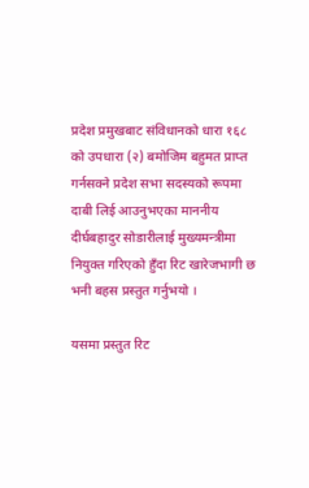प्रदेश प्रमुखबाट संविधानको धारा १६८ को उपधारा (२) बमोजिम बहुमत प्राप्‍त गर्नसक्ने प्रदेश सभा सदस्यको रूपमा दाबी लिई आउनुभएका माननीय दीर्घबहादुर सोडारीलाई मुख्यमन्त्रीमा नियुक्त गरिएको हुँदा रिट खारेजभागी छ भनी बहस प्रस्तुत गर्नुभयो ।

यसमा प्रस्तुत रिट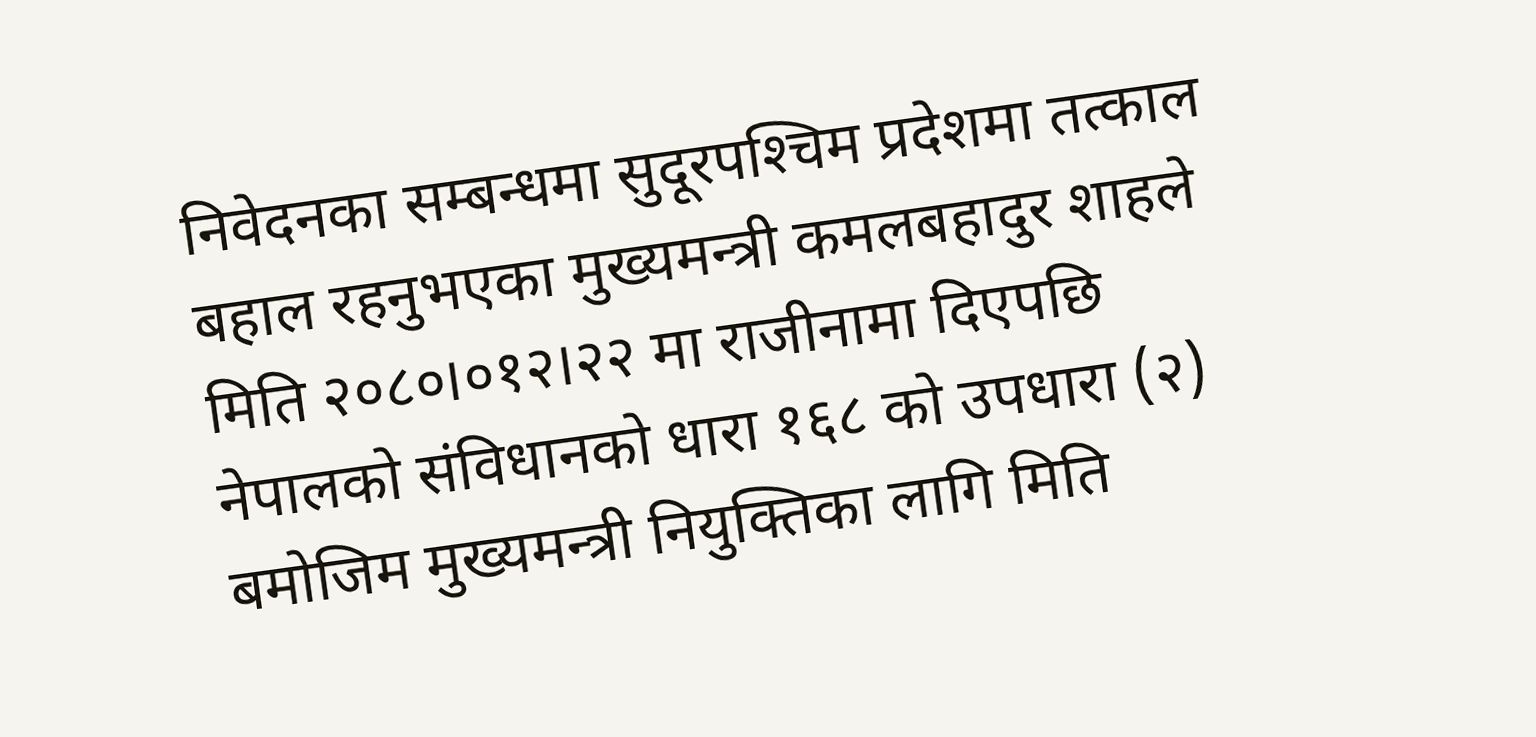निवेदनका सम्बन्धमा सुदूरपश्‍चिम प्रदेशमा तत्काल बहाल रहनुभएका मुख्यमन्त्री कमलबहादुर शाहले मिति २०८०।०१२।२२ मा राजीनामा दिएपछि नेपालको संविधानको धारा १६८ को उपधारा (२) बमोजिम मुख्यमन्त्री नियुक्तिका लागि मिति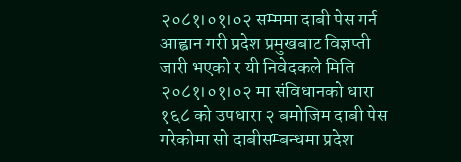२०८१।०१।०२ सम्ममा दाबी पेस गर्न आह्वान गरी प्रदेश प्रमुखबाट विज्ञप्‍ती जारी भएको र यी निवेदकले मिति २०८१।०१।०२ मा संविधानको धारा १६८ को उपधारा २ बमोजिम दाबी पेस गरेकोमा सो दाबीसम्बन्धमा प्रदेश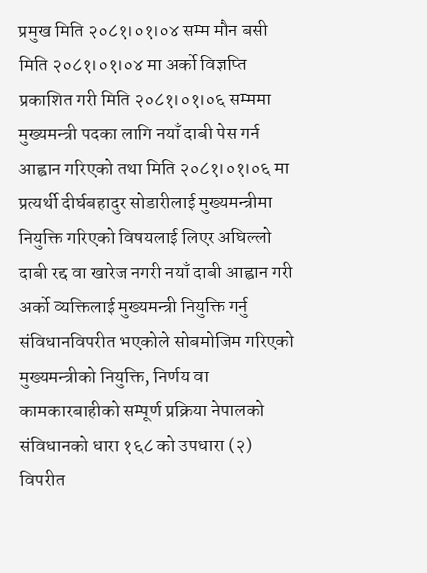प्रमुख मिति २०८१।०१।०४ सम्म मौन बसी मिति २०८१।०१।०४ मा अर्को विज्ञप्‍ति प्रकाशित गरी मिति २०८१।०१।०६ सम्ममा मुख्यमन्त्री पदका लागि नयाँ दाबी पेस गर्न आह्वान गरिएको तथा मिति २०८१।०१।०६ मा प्रत्यर्थी दीर्घबहादुर सोडारीलाई मुख्यमन्त्रीमा नियुक्ति गरिएको विषयलाई लिएर अघिल्लो दाबी रद्द वा खारेज नगरी नयाँ दाबी आह्वान गरी अर्को व्यक्तिलाई मुख्यमन्त्री नियुक्ति गर्नु संविधानविपरीत भएकोले सोबमोजिम गरिएको मुख्यमन्त्रीको नियुक्ति, निर्णय वा कामकारबाहीको सम्पूर्ण प्रक्रिया नेपालको संविधानको धारा १६८ को उपधारा (२) विपरीत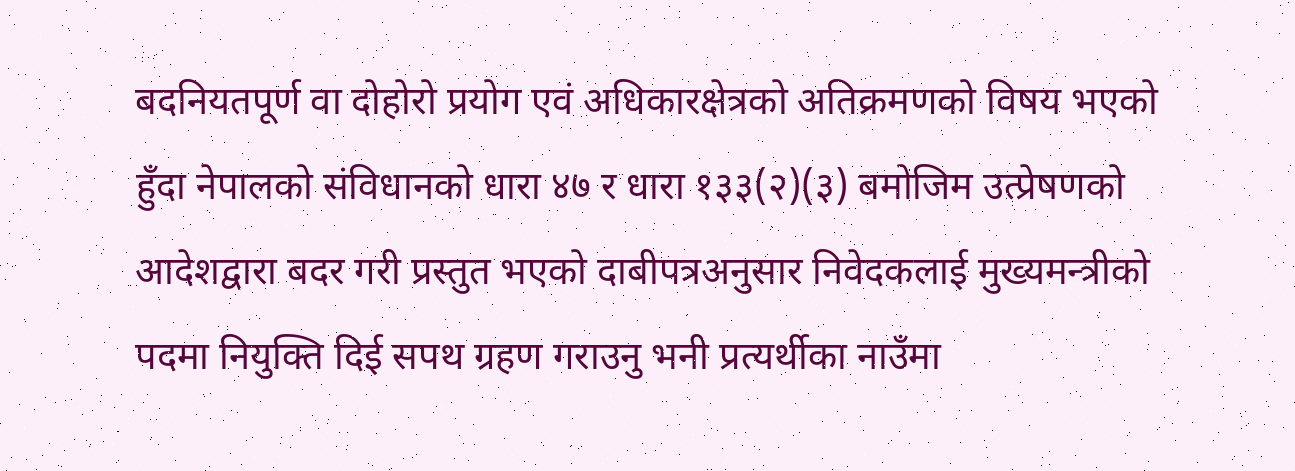बदनियतपूर्ण वा दोहोरो प्रयोग एवं अधिकारक्षेत्रको अतिक्रमणको विषय भएको हुँदा नेपालको संविधानको धारा ४७ र धारा १३३(२)(३) बमोजिम उत्प्रेषणको आदेशद्वारा बदर गरी प्रस्तुत भएको दाबीपत्रअनुसार निवेदकलाई मुख्यमन्त्रीको पदमा नियुक्ति दिई सपथ ग्रहण गराउनु भनी प्रत्यर्थीका नाउँमा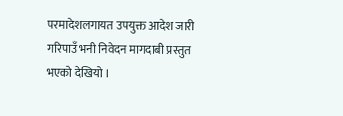परमादेशलगायत उपयुक्त आदेश जारी गरिपाउँ भनी निवेदन मागदाबी प्रस्तुत भएको देखियो ।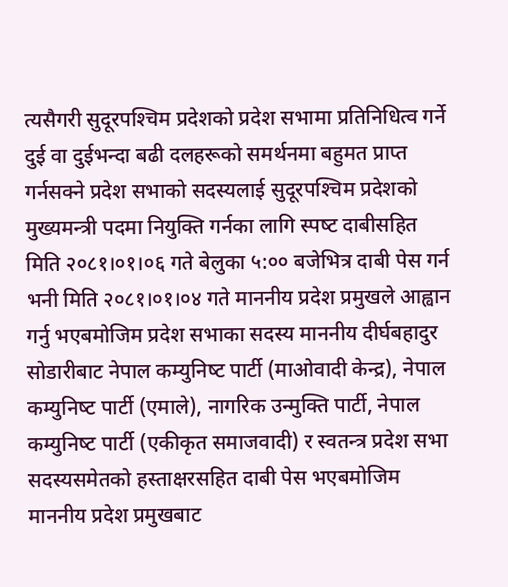त्यसैगरी सुदूरपश्‍चिम प्रदेशको प्रदेश सभामा प्रतिनिधित्व गर्ने दुई वा दुईभन्दा बढी दलहरूको समर्थनमा बहुमत प्राप्‍त गर्नसक्ने प्रदेश सभाको सदस्यलाई सुदूरपश्‍चिम प्रदेशको मुख्यमन्त्री पदमा नियुक्ति गर्नका लागि स्पष्‍ट दाबीसहित मिति २०८१।०१।०६ गते बेलुका ५:०० बजेभित्र दाबी पेस गर्न भनी मिति २०८१।०१।०४ गते माननीय प्रदेश प्रमुखले आह्वान गर्नु भएबमोजिम प्रदेश सभाका सदस्य माननीय दीर्घबहादुर सोडारीबाट नेपाल कम्युनिष्‍ट पार्टी (माओवादी केन्द्र), नेपाल कम्युनिष्‍ट पार्टी (एमाले), नागरिक उन्मुक्ति पार्टी, नेपाल कम्युनिष्‍ट पार्टी (एकीकृत समाजवादी) र स्वतन्त्र प्रदेश सभा सदस्यसमेतको हस्ताक्षरसहित दाबी पेस भएबमोजिम माननीय प्रदेश प्रमुखबाट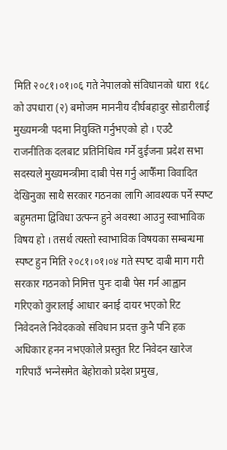मिति २०८१।०१।०६ गते नेपालको संविधानको धारा १६८ को उपधारा (२) बमोजम माननीय दीर्घबहादुर सोडारीलाई मुख्यमन्त्री पदमा नियुक्ति गर्नुभएको हो । एउटै राजनीतिक दलबाट प्रतिनिधित्व गर्ने दुईजना प्रदेश सभा सदस्यले मुख्यमन्त्रीमा दाबी पेस गर्नु आफैँमा विवादित देखिनुका साथै सरकार गठनका लागि आवश्यक पर्ने स्पष्‍ट बहुमतमा द्विविधा उत्पन्‍न हुने अवस्था आउनु स्वाभाविक विषय हो । तसर्थ त्यस्तो स्वाभाविक विषयका सम्बन्धमा स्पष्‍ट हुन मिति २०८१।०१।०४ गते स्पष्‍ट दाबी माग गरी सरकार गठनको निमित्त पुनः दाबी पेस गर्न आह्वान गरिएको कुरालाई आधार बनाई दायर भएको रिट निवेदनले निवेदकको संविधान प्रदत्त कुनै पनि हक अधिकार हनन नभएकोले प्रस्तुत रिट निवेदन खारेज गरिपाउँ भन्‍नेसमेत बेहोराको प्रदेश प्रमुख,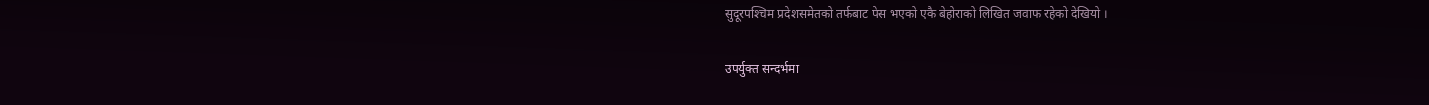सुदूरपश्‍चिम प्रदेशसमेतको तर्फबाट पेस भएको एकै बेहोराको लिखित जवाफ रहेको देखियो ।

उपर्युक्त सन्दर्भमा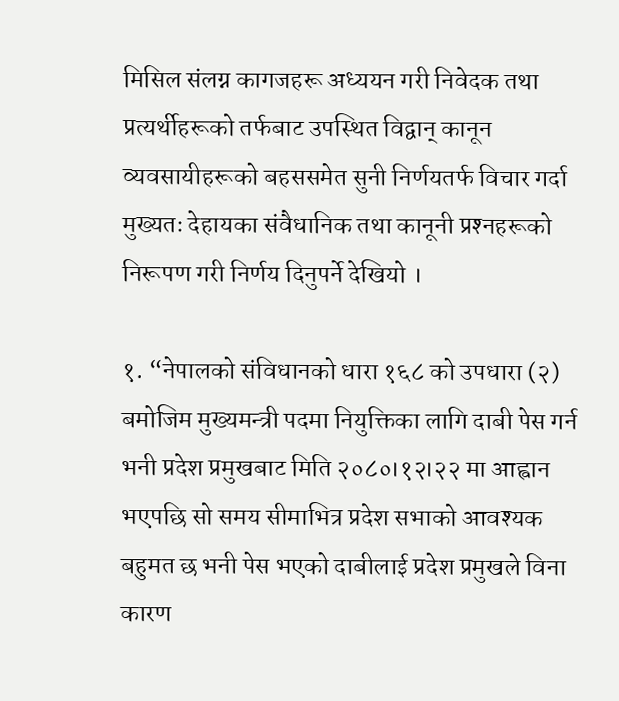मिसिल संलग्न कागजहरू अध्ययन गरी निवेदक तथा प्रत्यर्थीहरूको तर्फबाट उपस्थित विद्वान्‌ कानून व्यवसायीहरूको बहससमेत सुनी निर्णयतर्फ विचार गर्दा मुख्यतः देहायका संवैधानिक तथा कानूनी प्रश्‍नहरूको निरूपण गरी निर्णय दिनुपर्ने देखियो ।

१. “नेपालको संविधानको धारा १६८ को उपधारा (२) बमोजिम मुख्यमन्त्री पदमा नियुक्तिका लागि दाबी पेस गर्न भनी प्रदेश प्रमुखबाट मिति २०८०।१२।२२ मा आह्वान भएपछि सो समय सीमाभित्र प्रदेश सभाको आवश्‍यक बहुमत छ भनी पेस भएको दाबीलाई प्रदेश प्रमुखले विना कारण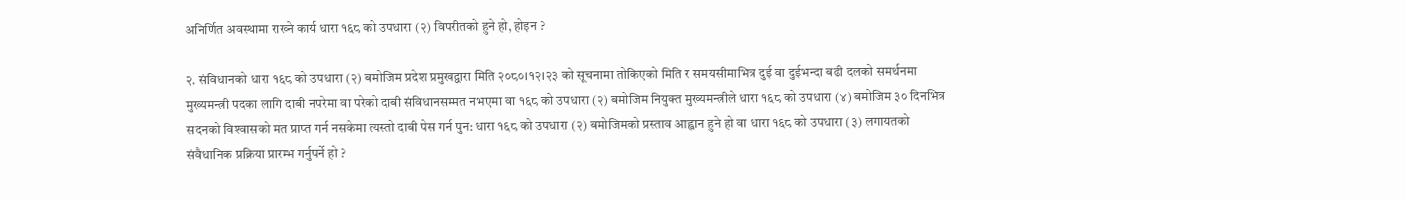अनिर्णित अवस्थामा राख्‍ने कार्य धारा १६८ को उपधारा (२) विपरीतको हुने हो, होइन ?

२. संविधानको धारा १६८ को उपधारा (२) बमोजिम प्रदेश प्रमुखद्वारा मिति २०८०।१२।२३ को सूचनामा तोकिएको मिति र समयसीमाभित्र दुई वा दुईभन्दा बढी दलको समर्थनमा मुख्यमन्त्री पदका लागि दाबी नपरेमा वा परेको दाबी संविधानसम्मत नभएमा वा १६८ को उपधारा (२) बमोजिम नियुक्त मुख्यमन्त्रीले धारा १६८ को उपधारा (४) बमोजिम ३० दिनभित्र सदनको विश्‍वासको मत प्राप्‍त गर्न नसकेमा त्यस्तो दाबी पेस गर्न पुन: धारा १६८ को उपधारा (२) बमोजिमको प्रस्ताव आह्वान हुने हो वा धारा १६८ को उपधारा (३) लगायतको संवैधानिक प्रक्रिया प्रारम्भ गर्नुपर्ने हो ?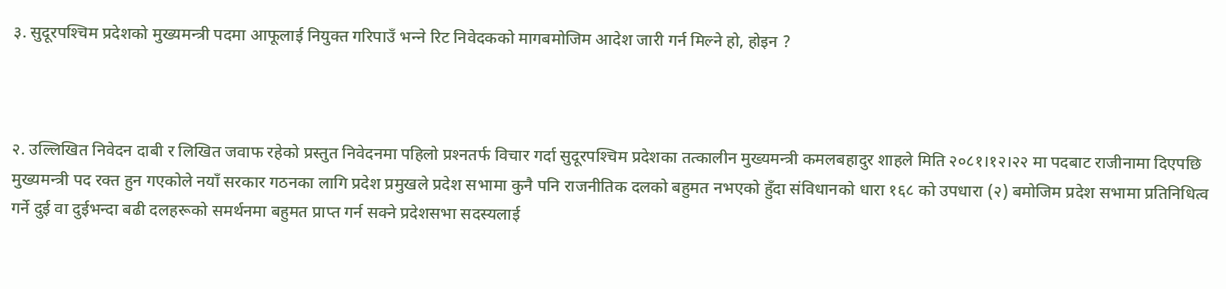३. सुदूरपश्‍चिम प्रदेशको मुख्यमन्त्री पदमा आफूलाई नियुक्त गरिपाउँ भन्‍ने रिट निवेदकको मागबमोजिम आदेश जारी गर्न मिल्ने हो, होइन ?



२. उल्लिखित निवेदन दाबी र लिखित जवाफ रहेको प्रस्तुत निवेदनमा पहिलो प्रश्‍नतर्फ विचार गर्दा सुदूरपश्‍चिम प्रदेशका तत्कालीन मुख्यमन्त्री कमलबहादुर शाहले मिति २०८१।१२।२२ मा पदबाट राजीनामा दिएपछि मुख्यमन्त्री पद रक्त हुन गएकोले नयाँ सरकार गठनका लागि प्रदेश प्रमुखले प्रदेश सभामा कुनै पनि राजनीतिक दलको बहुमत नभएको हुँदा संविधानको धारा १६८ को उपधारा (२) बमोजिम प्रदेश सभामा प्रतिनिधित्व गर्ने दुई वा दुईभन्दा बढी दलहरूको समर्थनमा बहुमत प्राप्‍त गर्न सक्ने प्रदेशसभा सदस्यलाई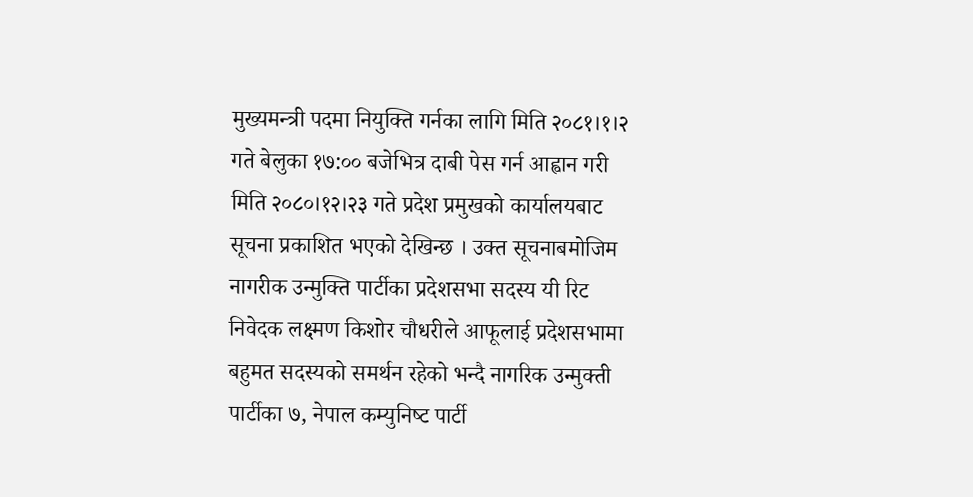मुख्यमन्त्री पदमा नियुक्ति गर्नका लागि मिति २०८१।१।२ गते बेलुका १७:०० बजेभित्र दाबी पेस गर्न आह्वान गरी मिति २०८०।१२।२३ गते प्रदेश प्रमुखको कार्यालयबाट सूचना प्रकाशित भएको देखिन्छ । उक्त सूचनाबमोजिम नागरीक उन्मुक्ति पार्टीका प्रदेशसभा सदस्य यी रिट निवेदक लक्ष्मण किशोर चौधरीले आफूलाई प्रदेशसभामा बहुमत सदस्यको समर्थन रहेको भन्दै नागरिक उन्मुक्ती पार्टीका ७, नेपाल कम्युनिष्‍ट पार्टी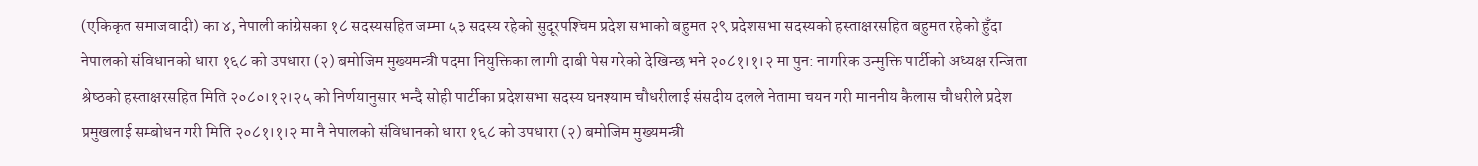(एकिकृत समाजवादी) का ४, नेपाली कांग्रेसका १८ सदस्यसहित जम्मा ५३ सदस्य रहेको सुदूरपश्‍चिम प्रदेश सभाको बहुमत २९ प्रदेशसभा सदस्यको हस्ताक्षरसहित बहुमत रहेको हुँदा नेपालको संविधानको धारा १६८ को उपधारा (२) बमोजिम मुख्यमन्त्री पदमा नियुक्तिका लागी दाबी पेस गरेको देखिन्छ भने २०८१।१।२ मा पुन: नागरिक उन्मुक्ति पार्टीको अध्यक्ष रन्जिता श्रेष्‍ठको हस्ताक्षरसहित मिति २०८०।१२।२५ को निर्णयानुसार भन्दै सोही पार्टीका प्रदेशसभा सदस्य घनश्‍याम चौधरीलाई संसदीय दलले नेतामा चयन गरी माननीय कैलास चौधरीले प्रदेश प्रमुखलाई सम्बोधन गरी मिति २०८१।१।२ मा नै नेपालको संविधानको धारा १६८ को उपधारा (२) बमोजिम मुख्यमन्त्री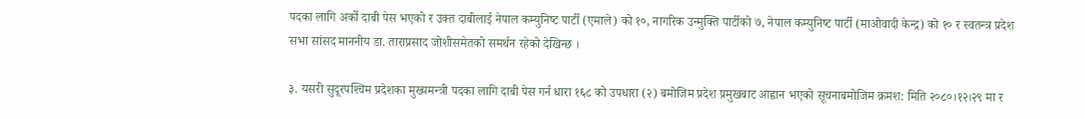पदका लागि अर्को दाबी पेस भएको र उक्त दाबीलाई नेपाल कम्युनिष्‍ट पार्टी (एमाले) को १०, नागरिक उन्मुक्ति पार्टीको ७, नेपाल कम्युनिष्‍ट पार्टी (माओवादी केन्द्र) को १० र स्वतन्त्र प्रदेश सभा सांसद माननीय डा. ताराप्रसाद जोशीसमेतको समर्थन रहेको देखिन्छ ।

३. यसरी सुदूरपश्‍चिम प्रदेशका मुख्यमन्त्री पदका लागि दाबी पेस गर्न धारा १६८ को उपधारा (२) बमोजिम प्रदेश प्रमुखबाट आह्वान भएको सूचनाबमोजिम क्रमश: मिति २०८०।१२।२९ मा र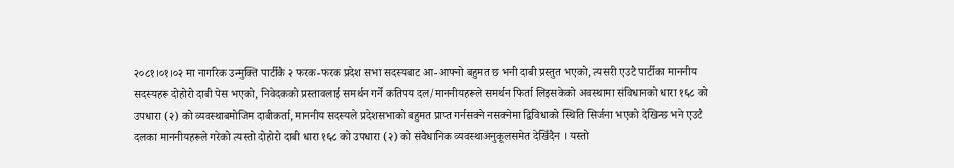२०८१।०१।०२ मा नागरिक उन्मुक्ति पार्टीकै २ फरक-फरक प्रदेश सभा सदस्यबाट आ-आफ्नो बहुमत छ भनी दाबी प्रस्तुत भएको, त्यसरी एउटै पार्टीका माननीय सदस्यहरू दोहोरो दाबी पेस भएको, निवेदकको प्रस्तावलाई समर्थन गर्ने कतिपय दल/माननीयहरूले समर्थन फिर्ता लिइसकेको अवस्थामा संविधानको धारा १६८ को उपधारा (२) को व्यवस्थाबमोजिम दाबीकर्ता, माननीय सदस्यले प्रदेशसभाको बहुमत प्राप्‍त गर्नसक्ने नसक्नेमा द्विविधाको स्थिति सिर्जना भएको देखिन्छ भने एउटै दलका माननीयहरूले गरेको त्यस्तो दोहोरो दाबी धारा १६८ को उपधारा (२) को संवैधानिक व्यवस्थाअनुकूलसमेत देखिँदैन । यस्तो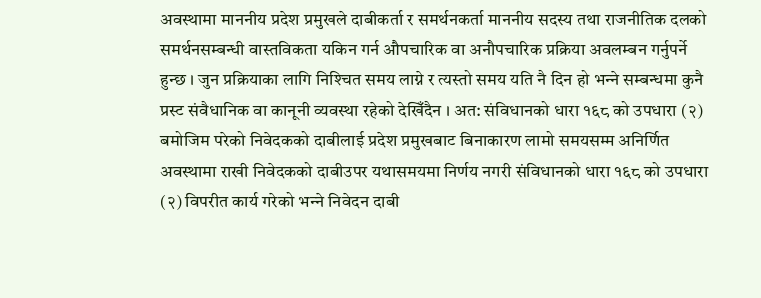अवस्थामा माननीय प्रदेश प्रमुखले दाबीकर्ता र समर्थनकर्ता माननीय सदस्य तथा राजनीतिक दलको समर्थनसम्बन्धी वास्तविकता यकिन गर्न औपचारिक वा अनौपचारिक प्रक्रिया अवलम्बन गर्नुपर्ने हुन्छ । जुन प्रक्रियाका लागि निश्‍चित समय लाग्ने र त्यस्तो समय यति नै दिन हो भन्‍ने सम्बन्धमा कुनै प्रस्ट संवैधानिक वा कानूनी व्यवस्था रहेको देखिँदैन । अत: संविधानको धारा १६८ को उपधारा (२) बमोजिम परेको निवेदकको दाबीलाई प्रदेश प्रमुखबाट बिनाकारण लामो समयसम्म अनिर्णित अवस्थामा राखी निवेदकको दाबीउपर यथासमयमा निर्णय नगरी संविधानको धारा १६८ को उपधारा (२) विपरीत कार्य गरेको भन्‍ने निवेदन दाबी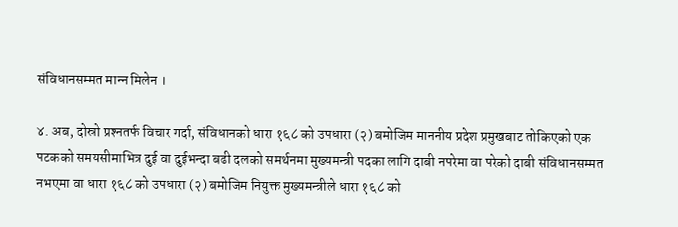संविधानसम्‍मत मान्‍न मिलेन ।

४. अब, दोस्रो प्रश्‍नतर्फ विचार गर्दा, संविधानको धारा १६८ को उपधारा (२) बमोजिम माननीय प्रदेश प्रमुखबाट तोकिएको एक पटकको समयसीमाभित्र दुई वा दुईभन्दा बढी दलको समर्थनमा मुख्यमन्त्री पदका लागि दाबी नपरेमा वा परेको दाबी संविधानसम्मत नभएमा वा धारा १६८ को उपधारा (२) बमोजिम नियुक्त मुख्यमन्त्रीले धारा १६८ को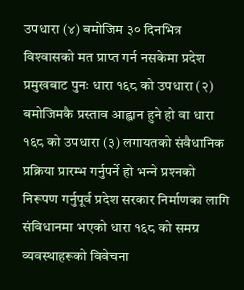उपधारा (४) बमोजिम ३० दिनभित्र विश्‍वासको मत प्राप्‍त गर्न नसकेमा प्रदेश प्रमुखबाट पुनः धारा १६८ को उपधारा (२) बमोजिमकै प्रस्ताव आह्वान हुने हो वा धारा १६८ को उपधारा (३) लगायतको संवैधानिक प्रक्रिया प्रारम्भ गर्नुपर्ने हो भन्‍ने प्रश्‍नको निरूपण गर्नुपूर्व प्रदेश सरकार निर्माणका लागि संविधानमा भएको धारा १६८ को समग्र व्यवस्थाहरूको विवेचना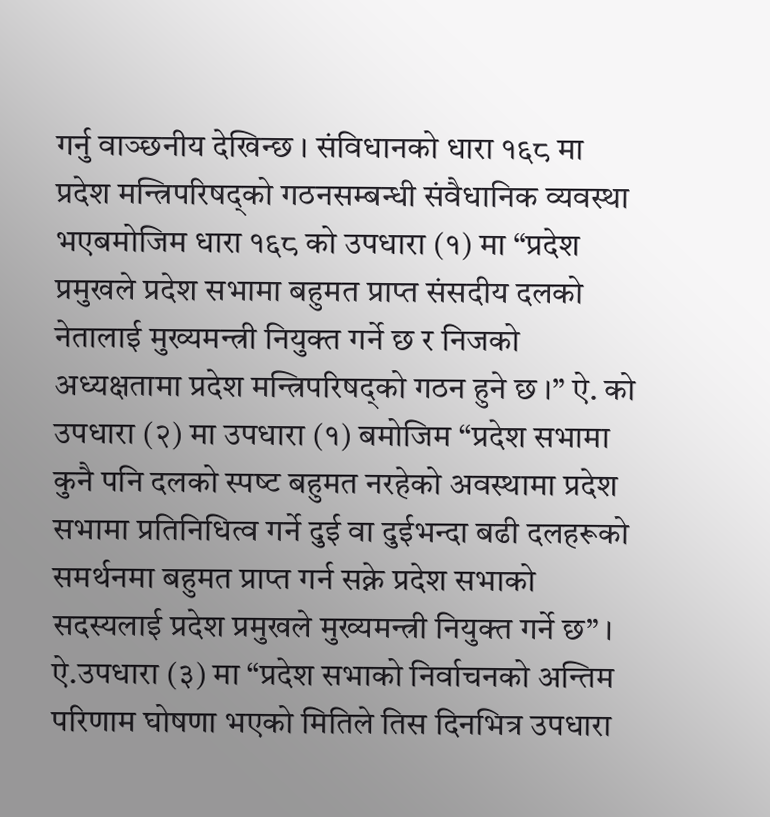गर्नु वाञ्‍छनीय देखिन्छ । संविधानको धारा १६८ मा प्रदेश मन्त्रिपरिषद्‌को गठनसम्बन्धी संवैधानिक व्यवस्था भएबमोजिम धारा १६८ को उपधारा (१) मा “प्रदेश प्रमुखले प्रदेश सभामा बहुमत प्राप्‍त संसदीय दलको नेतालाई मुख्यमन्त्री नियुक्त गर्ने छ र निजको अध्यक्षतामा प्रदेश मन्त्रिपरिषद्‌को गठन हुने छ ।” ऐ. को उपधारा (२) मा उपधारा (१) बमोजिम “प्रदेश सभामा कुनै पनि दलको स्पष्‍ट बहुमत नरहेको अवस्थामा प्रदेश सभामा प्रतिनिधित्व गर्ने दुई वा दुईभन्दा बढी दलहरूको समर्थनमा बहुमत प्राप्‍त गर्न सक्ने प्रदेश सभाको सदस्यलाई प्रदेश प्रमुखले मुख्यमन्त्री नियुक्त गर्ने छ” । ऐ.उपधारा (३) मा “प्रदेश सभाको निर्वाचनको अन्तिम परिणाम घोषणा भएको मितिले तिस दिनभित्र उपधारा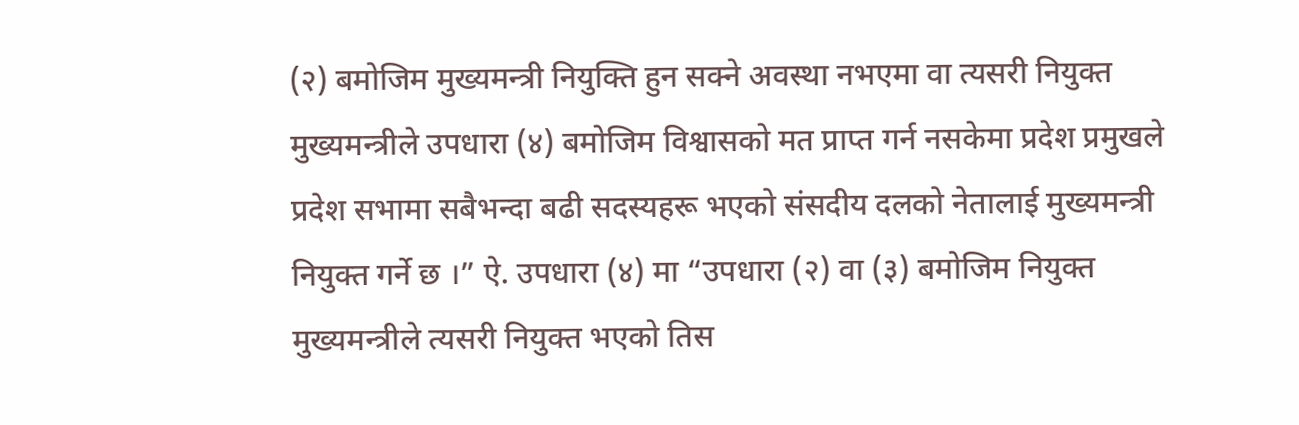(२) बमोजिम मुख्यमन्त्री नियुक्ति हुन सक्ने अवस्था नभएमा वा त्यसरी नियुक्त मुख्यमन्त्रीले उपधारा (४) बमोजिम विश्वासको मत प्राप्‍त गर्न नसकेमा प्रदेश प्रमुखले प्रदेश सभामा सबैभन्दा बढी सदस्यहरू भएको संसदीय दलको नेतालाई मुख्यमन्त्री नियुक्त गर्ने छ ।” ऐ. उपधारा (४) मा “उपधारा (२) वा (३) बमोजिम नियुक्त मुख्यमन्त्रीले त्यसरी नियुक्त भएको तिस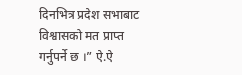दिनभित्र प्रदेश सभाबाट विश्वासको मत प्राप्‍त गर्नुपर्ने छ ।” ऐ.ऐ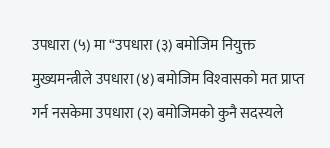उपधारा (५) मा “उपधारा (३) बमोजिम नियुक्त मुख्यमन्त्रीले उपधारा (४) बमोजिम विश्‍वासको मत प्राप्‍त गर्न नसकेमा उपधारा (२) बमोजिमको कुनै सदस्यले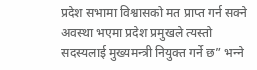प्रदेश सभामा विश्वासको मत प्राप्‍त गर्न सक्ने अवस्था भएमा प्रदेश प्रमुखले त्यस्तो सदस्यलाई मुख्यमन्त्री नियुक्त गर्ने छ” भन्‍ने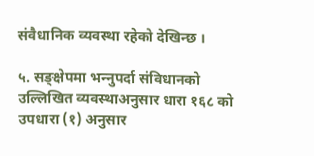संवैधानिक व्यवस्था रहेको देखिन्छ ।

५. सङ्क्षेपमा भन्‍नुपर्दा संविधानको उल्लिखित व्यवस्थाअनुसार धारा १६८ को उपधारा (१) अनुसार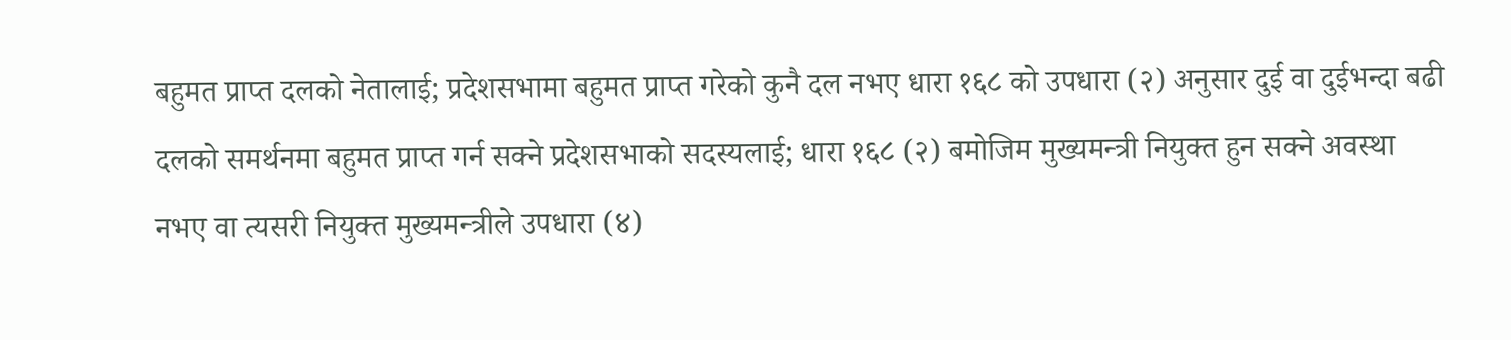बहुमत प्राप्‍त दलको नेतालाई; प्रदेशसभामा बहुमत प्राप्‍त गरेको कुनै दल नभए धारा १६८ को उपधारा (२) अनुसार दुई वा दुईभन्दा बढी दलको समर्थनमा बहुमत प्राप्‍त गर्न सक्ने प्रदेशसभाको सदस्यलाई; धारा १६८ (२) बमोजिम मुख्यमन्त्री नियुक्त हुन सक्ने अवस्था नभए वा त्यसरी नियुक्त मुख्यमन्त्रीले उपधारा (४)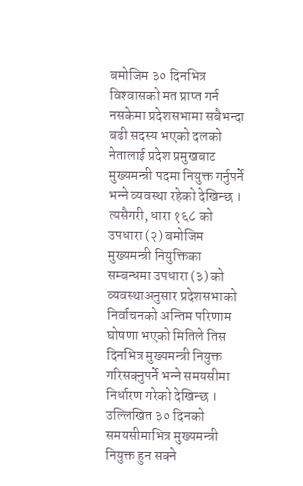बमोजिम ३० दिनभित्र विश्‍वासको मत प्राप्‍त गर्न नसकेमा प्रदेशसभामा सबैभन्दा बढी सदस्य भएको दलको नेतालाई प्रदेश प्रमुखबाट मुख्यमन्त्री पदमा नियुक्त गर्नुपर्ने भन्‍ने व्यवस्था रहेको देखिन्छ । त्यसैगरी, धारा १६८ को उपधारा (२) बमोजिम मुख्यमन्त्री नियुक्तिका सम्बन्धमा उपधारा (३) को व्यवस्थाअनुसार प्रदेशसभाको निर्वाचनको अन्तिम परिणाम घोषणा भएको मितिले तिस दिनभित्र मुख्यमन्त्री नियुक्त गरिसक्नुपर्ने भन्‍ने समयसीमा निर्धारण गरेको देखिन्छ । उल्लिखित ३० दिनको समयसीमाभित्र मुख्यमन्त्री नियुक्त हुन सक्ने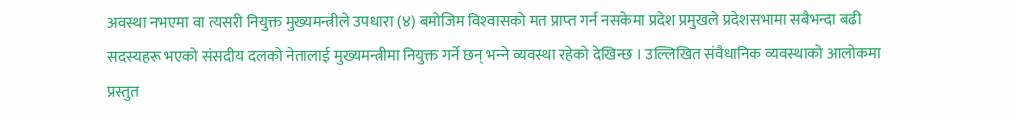अवस्था नभएमा वा त्यसरी नियुक्त मुख्यमन्त्रीले उपधारा (४) बमोजिम विश्‍वासको मत प्राप्‍त गर्न नसकेमा प्रदेश प्रमुखले प्रदेशसभामा सबैभन्दा बढी सदस्यहरू भएको संसदीय दलको नेतालाई मुख्यमन्त्रीमा नियुक्त गर्ने छन् भन्‍ने व्यवस्था रहेको देखिन्छ । उल्लिखित संवैधानिक व्यवस्थाको आलोकमा प्रस्तुत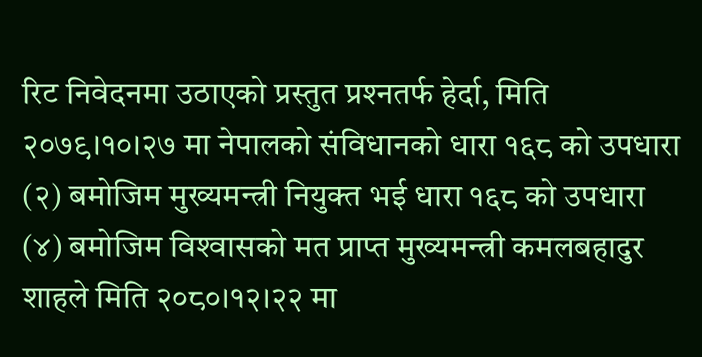रिट निवेदनमा उठाएको प्रस्तुत प्रश्‍नतर्फ हेर्दा, मिति २०७९।१०।२७ मा नेपालको संविधानको धारा १६८ को उपधारा (२) बमोजिम मुख्यमन्त्री नियुक्त भई धारा १६८ को उपधारा (४) बमोजिम विश्‍वासको मत प्राप्‍त मुख्यमन्त्री कमलबहादुर शाहले मिति २०८०।१२।२२ मा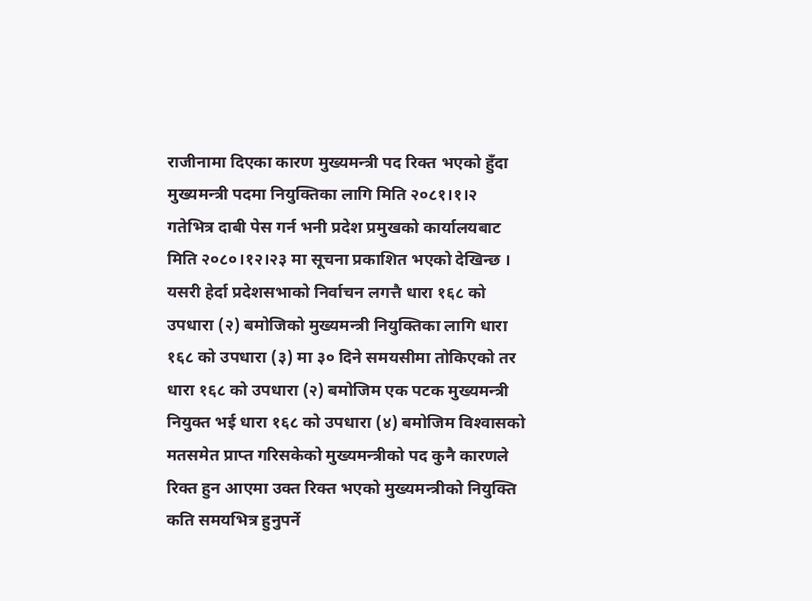राजीनामा दिएका कारण मुख्यमन्त्री पद रिक्त भएको हुँदा मुख्यमन्त्री पदमा नियुक्तिका लागि मिति २०८१।१।२ गतेभित्र दाबी पेस गर्न भनी प्रदेश प्रमुखको कार्यालयबाट मिति २०८०।१२।२३ मा सूचना प्रकाशित भएको देखिन्छ । यसरी हेर्दा प्रदेशसभाको निर्वाचन लगत्तै धारा १६८ को उपधारा (२) बमोजिको मुख्यमन्त्री नियुक्तिका लागि धारा १६८ को उपधारा (३) मा ३० दिने समयसीमा तोकिएको तर धारा १६८ को उपधारा (२) बमोजिम एक पटक मुख्यमन्त्री नियुक्त भई धारा १६८ को उपधारा (४) बमोजिम विश्‍वासको मतसमेत प्राप्‍त गरिसकेको मुख्यमन्त्रीको पद कुनै कारणले रिक्त हुन आएमा उक्त रिक्त भएको मुख्यमन्त्रीको नियुक्ति कति समयभित्र हुनुपर्ने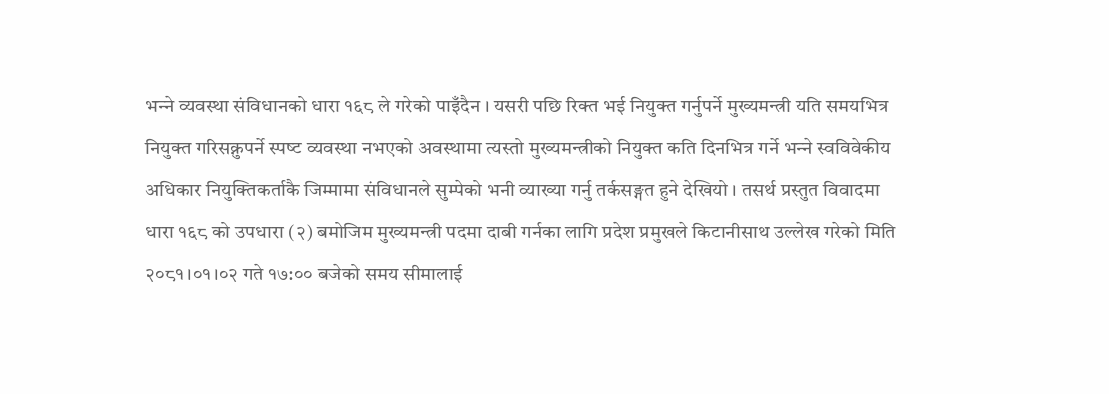भन्‍ने व्यवस्था संविधानको धारा १६८ ले गरेको पाइँदैन । यसरी पछि रिक्त भई नियुक्त गर्नुपर्ने मुख्यमन्त्री यति समयभित्र नियुक्त गरिसक्नुपर्ने स्पष्‍ट व्यवस्था नभएको अवस्थामा त्यस्तो मुख्यमन्त्रीको नियुक्त कति दिनभित्र गर्ने भन्‍ने स्वविवेकीय अधिकार नियुक्तिकर्ताकै जिम्मामा संविधानले सुम्‍पेको भनी व्याख्या गर्नु तर्कसङ्गत हुने देखियो । तसर्थ प्रस्तुत विवादमा धारा १६८ को उपधारा (२) बमोजिम मुख्यमन्त्री पदमा दाबी गर्नका लागि प्रदेश प्रमुखले किटानीसाथ उल्लेख गरेको मिति २०८१।०१।०२ गते १७:०० बजेको समय सीमालाई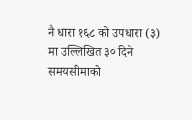नै धारा १६८ को उपधारा (३) मा उल्लिखित ३० दिने समयसीमाको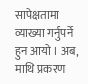सापेक्षतामा व्याख्या गर्नुपर्ने हुन आयो । अब, माथि प्रकरण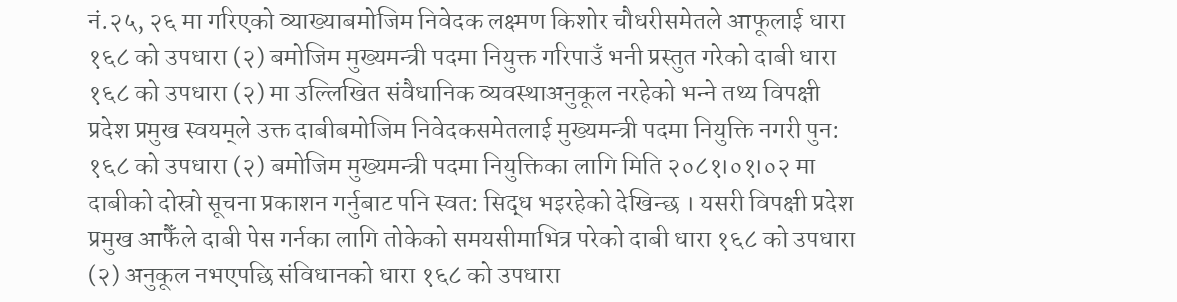नं.२५, २६ मा गरिएको व्याख्याबमोजिम निवेदक लक्ष्मण किशोर चौधरीसमेतले आफूलाई धारा १६८ को उपधारा (२) बमोजिम मुख्यमन्त्री पदमा नियुक्त गरिपाउँ भनी प्रस्तुत गरेको दाबी धारा १६८ को उपधारा (२) मा उल्लिखित संवैधानिक व्यवस्थाअनुकूल नरहेको भन्‍ने तथ्य विपक्षी प्रदेश प्रमुख स्वयम्‌ले उक्त दाबीबमोजिम निवेदकसमेतलाई मुख्यमन्त्री पदमा नियुक्ति नगरी पुन: १६८ को उपधारा (२) बमोजिम मुख्यमन्त्री पदमा नियुक्तिका लागि मिति २०८१।०१।०२ मा दाबीको दोस्रो सूचना प्रकाशन गर्नुबाट पनि स्वत: सिद्ध भइरहेको देखिन्छ । यसरी विपक्षी प्रदेश प्रमुख आफैँले दाबी पेस गर्नका लागि तोकेको समयसीमाभित्र परेको दाबी धारा १६८ को उपधारा (२) अनुकूल नभएपछि संविधानको धारा १६८ को उपधारा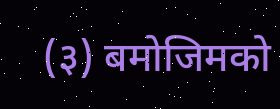(३) बमोजिमको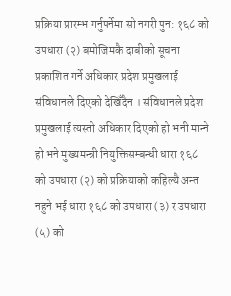प्रक्रिया प्रारम्भ गर्नुपर्नेमा सो नगरी पुन: १६८ को उपधारा (२) बमोजिमकै दाबीको सूचना प्रकाशित गर्ने अधिकार प्रदेश प्रमुखलाई संविधानले दिएको देखिँदैन । संविधानले प्रदेश प्रमुखलाई त्यस्तो अधिकार दिएको हो भनी मान्‍ने हो भने मुख्यमन्त्री नियुक्तिसम्बन्धी धारा १६८ को उपधारा (२) को प्रक्रियाको कहिल्यै अन्त नहुने भई धारा १६८ को उपधारा (३) र उपधारा (५) को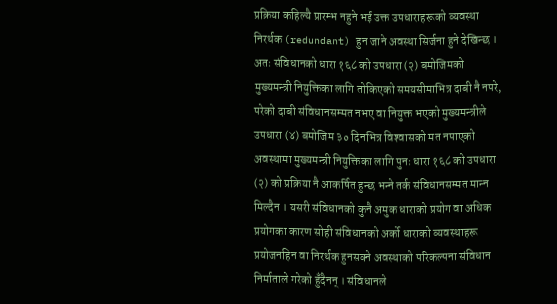प्रक्रिया कहिल्यै प्रारम्भ नहुने भई उक्त उपधाराहरूको व्यवस्था निरर्थक (redundant) हुन जाने अवस्था सिर्जना हुने देखिन्छ । अतः संविधानको धारा १६८ को उपधारा (२) बमोजिमको मुख्यमन्त्री नियुक्तिका लागि तोकिएको समयसीमाभित्र दाबी नै नपरे, परेको दाबी संविधानसम्मत नभए वा नियुक्त भएको मुख्यमन्त्रीले उपधारा (४) बमोजिम ३० दिनभित्र विश्‍वासको मत नपाएको अवस्थामा मुख्यमन्त्री नियुक्तिका लागि पुनः धारा १६८ को उपधारा (२) को प्रक्रिया नै आकर्षित हुन्छ भन्‍ने तर्क संविधानसम्मत मान्‍न मिल्दैन । यसरी संविधानको कुनै अमुक धाराको प्रयोग वा अधिक प्रयोगका कारण सोही संविधानको अर्को धाराको व्यवस्थाहरू प्रयोजनहिन वा निरर्थक हुनसक्ने अवस्थाको परिकल्पना संविधान निर्माताले गरेको हुँदैनन् । संविधानले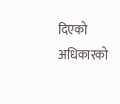दिएको अधिकारको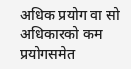अधिक प्रयोग वा सो अधिकारको कम प्रयोगसमेत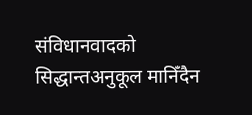संविधानवादको सिद्धान्तअनुकूल मानिँदैन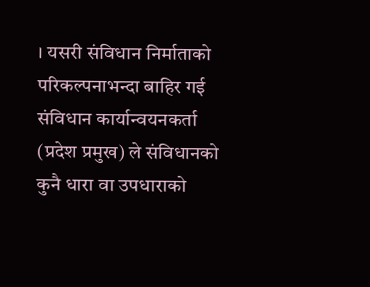। यसरी संविधान निर्माताको परिकल्पनाभन्दा बाहिर गई संविधान कार्यान्वयनकर्ता (प्रदेश प्रमुख) ले संविधानको कुनै धारा वा उपधाराको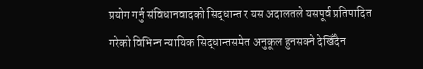प्रयोग गर्नु संविधानवादको सिद्धान्त र यस अदालतले यसपूर्व प्रतिपादित गरेको विभिन्‍न न्यायिक सिद्धान्तसमेत अनुकूल हुनसक्ने देखिँदैन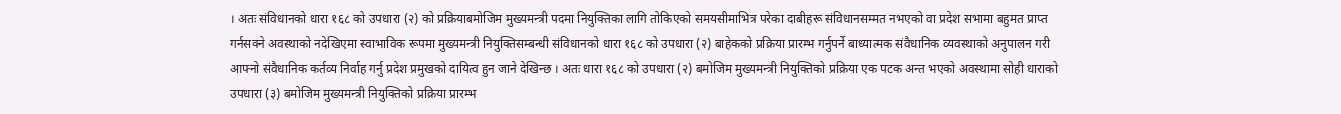। अतः संविधानको धारा १६८ को उपधारा (२) को प्रक्रियाबमोजिम मुख्यमन्त्री पदमा नियुक्तिका लागि तोकिएको समयसीमाभित्र परेका दाबीहरू संविधानसम्मत नभएको वा प्रदेश सभामा बहुमत प्राप्‍त गर्नसक्ने अवस्थाको नदेखिएमा स्वाभाविक रूपमा मुख्यमन्त्री नियुक्तिसम्बन्धी संविधानको धारा १६८ को उपधारा (२) बाहेकको प्रक्रिया प्रारम्भ गर्नुपर्ने बाध्यात्मक संवैधानिक व्यवस्थाको अनुपालन गरी आफ्नो संवैधानिक कर्तव्य निर्वाह गर्नु प्रदेश प्रमुखको दायित्व हुन जाने देखिन्छ । अतः धारा १६८ को उपधारा (२) बमोजिम मुख्यमन्त्री नियुक्तिको प्रक्रिया एक पटक अन्त भएको अवस्थामा सोही धाराको उपधारा (३) बमोजिम मुख्यमन्त्री नियुक्तिको प्रक्रिया प्रारम्भ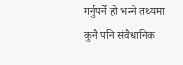गर्नुपर्ने हो भन्‍ने तथ्यमा कुनै पनि संवैधानिक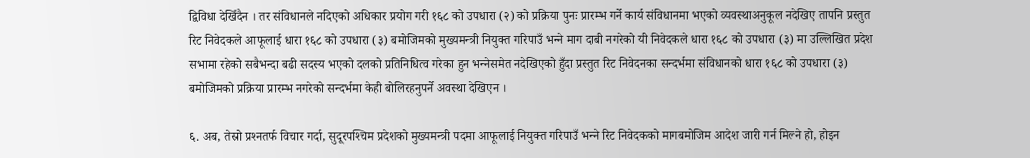द्विविधा देखिँदैन । तर संविधानले नदिएको अधिकार प्रयोग गरी १६८ को उपधारा (२) को प्रक्रिया पुनः प्रारम्भ गर्ने कार्य संविधानमा भएको व्यवस्थाअनुकूल नदेखिए तापनि प्रस्तुत रिट निवेदकले आफूलाई धारा १६८ को उपधारा (३) बमोजिमको मुख्यमन्त्री नियुक्त गरिपाउँ भन्‍ने माग दाबी नगरेको यी निवेदकले धारा १६८ को उपधारा (३) मा उल्लिखित प्रदेश सभामा रहेको सबैभन्दा बढी सदस्य भएको दलको प्रतिनिधित्व गरेका हुन भन्‍नेसमेत नदेखिएको हुँदा प्रस्तुत रिट निवेदनका सन्दर्भमा संविधानको धारा १६८ को उपधारा (३) बमोजिमको प्रक्रिया प्रारम्भ नगरेको सन्दर्भमा केही बोलिरहनुपर्ने अवस्था देखिएन ।

६. अब, तेस्रो प्रश्‍नतर्फ विचार गर्दा, सुदूरपश्‍चिम प्रदेशको मुख्यमन्त्री पदमा आफूलाई नियुक्त गरिपाउँ भन्‍ने रिट निवेदकको मागबमोजिम आदेश जारी गर्न मिल्ने हो, होइन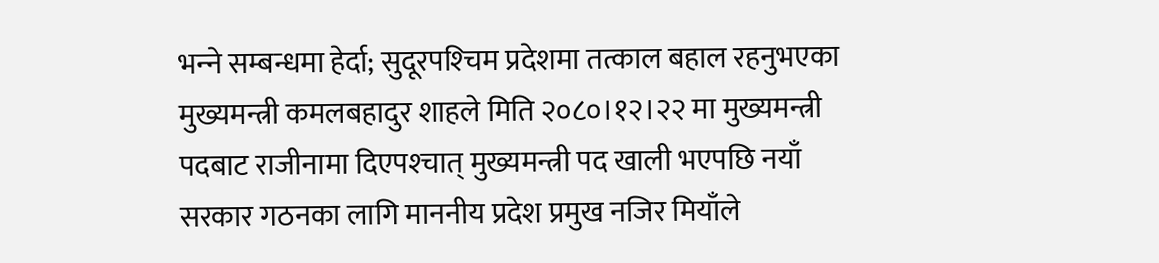भन्‍ने सम्बन्धमा हेर्दा; सुदूरपश्‍चिम प्रदेशमा तत्काल बहाल रहनुभएका मुख्यमन्त्री कमलबहादुर शाहले मिति २०८०।१२।२२ मा मुख्यमन्त्री पदबाट राजीनामा दिएपश्‍चात् मुख्यमन्त्री पद खाली भएपछि नयाँ सरकार गठनका लागि माननीय प्रदेश प्रमुख नजिर मियाँले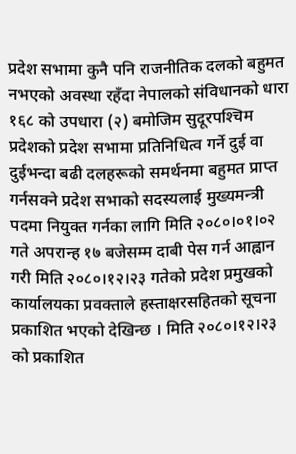प्रदेश सभामा कुनै पनि राजनीतिक दलको बहुमत नभएको अवस्था रहँदा नेपालको संविधानको धारा १६८ को उपधारा (२) बमोजिम सुदूरपश्‍चिम प्रदेशको प्रदेश सभामा प्रतिनिधित्व गर्ने दुई वा दुईभन्दा बढी दलहरूको समर्थनमा बहुमत प्राप्‍त गर्नसक्ने प्रदेश सभाको सदस्यलाई मुख्यमन्त्री पदमा नियुक्त गर्नका लागि मिति २०८०।०१।०२ गते अपरान्ह १७ बजेसम्म दाबी पेस गर्न आह्वान गरी मिति २०८०।१२।२३ गतेको प्रदेश प्रमुखको कार्यालयका प्रवक्ताले हस्ताक्षरसहितको सूचना प्रकाशित भएको देखिन्छ । मिति २०८०।१२।२३ को प्रकाशित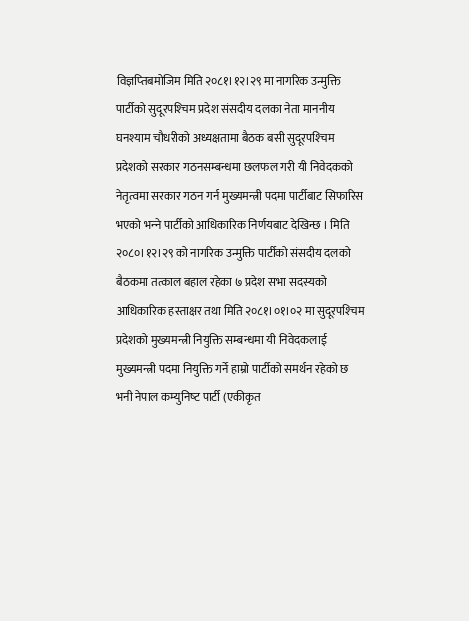विज्ञप्‍तिबमोजिम मिति २०८१।१२।२९ मा नागरिक उन्मुक्ति पार्टीको सुदूरपश्‍चिम प्रदेश संसदीय दलका नेता माननीय घनश्याम चौधरीको अध्यक्षतामा बैठक बसी सुदूरपश्‍चिम प्रदेशको सरकार गठनसम्बन्धमा छलफल गरी यी निवेदकको नेतृत्वमा सरकार गठन गर्न मुख्यमन्त्री पदमा पार्टीबाट सिफारिस भएको भन्‍ने पार्टीको आधिकारिक निर्णयबाट देखिन्छ । मिति २०८०।१२।२९ को नागरिक उन्मुक्ति पार्टीको संसदीय दलको बैठकमा तत्काल बहाल रहेका ७ प्रदेश सभा सदस्यको आधिकारिक हस्ताक्षर तथा मिति २०८१।०१।०२ मा सुदूरपश्‍चिम प्रदेशको मुख्यमन्त्री नियुक्ति सम्बन्धमा यी निवेदकलाई मुख्यमन्त्री पदमा नियुक्ति गर्ने हाम्रो पार्टीको समर्थन रहेको छ भनी नेपाल कम्युनिष्‍ट पार्टी (एकीकृत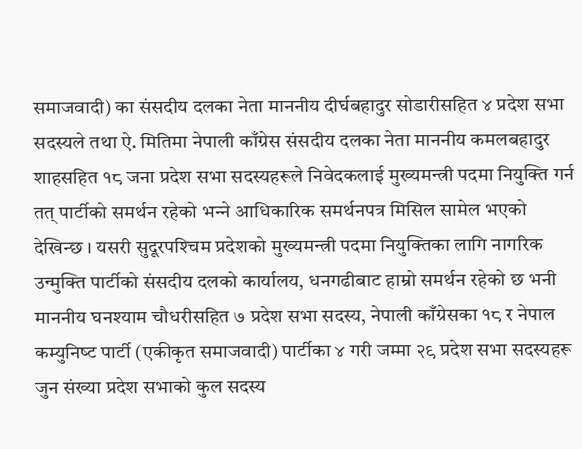समाजवादी) का संसदीय दलका नेता माननीय दीर्घबहादुर सोडारीसहित ४ प्रदेश सभा सदस्यले तथा ऐ. मितिमा नेपाली काँग्रेस संसदीय दलका नेता माननीय कमलबहादुर शाहसहित १८ जना प्रदेश सभा सदस्यहरूले निवेदकलाई मुख्यमन्त्री पदमा नियुक्ति गर्न तत् पार्टीको समर्थन रहेको भन्‍ने आधिकारिक समर्थनपत्र मिसिल सामेल भएको देखिन्छ । यसरी सुदूरपश्‍चिम प्रदेशको मुख्यमन्त्री पदमा नियुक्तिका लागि नागरिक उन्मुक्ति पार्टीको संसदीय दलको कार्यालय, धनगढीबाट हाम्रो समर्थन रहेको छ भनी माननीय घनश्याम चौधरीसहित ७ प्रदेश सभा सदस्य, नेपाली काँग्रेसका १८ र नेपाल कम्युनिष्‍ट पार्टी (एकीकृत समाजवादी) पार्टीका ४ गरी जम्मा २९ प्रदेश सभा सदस्यहरू जुन संख्या प्रदेश सभाको कुल सदस्य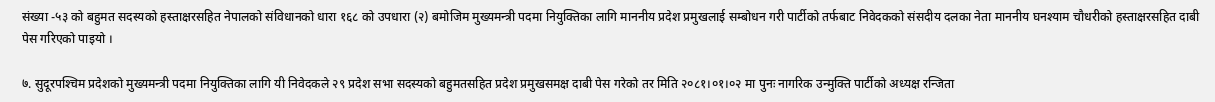संख्या -५३ को बहुमत सदस्यको हस्ताक्षरसहित नेपालको संविधानको धारा १६८ को उपधारा (२) बमोजिम मुख्यमन्त्री पदमा नियुक्तिका लागि माननीय प्रदेश प्रमुखलाई सम्बोधन गरी पार्टीको तर्फबाट निवेदकको संसदीय दलका नेता माननीय घनश्याम चौधरीको हस्ताक्षरसहित दाबी पेस गरिएको पाइयो ।

७. सुदूरपश्‍चिम प्रदेशको मुख्यमन्त्री पदमा नियुक्तिका लागि यी निवेदकले २९ प्रदेश सभा सदस्यको बहुमतसहित प्रदेश प्रमुखसमक्ष दाबी पेस गरेको तर मिति २०८१।०१।०२ मा पुनः नागरिक उन्मुक्ति पार्टीको अध्यक्ष रन्जिता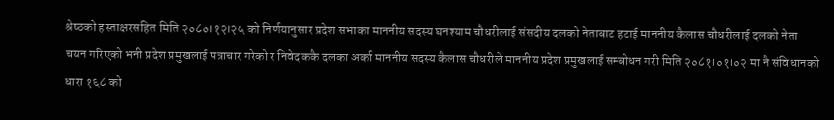श्रेष्‍ठको हस्ताक्षरसहित मिति २०८०।१२।२५ को निर्णयानुसार प्रदेश सभाका माननीय सदस्य घनश्याम चौधरीलाई संसदीय दलको नेताबाट हटाई माननीय कैलास चौधरीलाई दलको नेता चयन गरिएको भनी प्रदेश प्रमुखलाई पत्राचार गरेको र निवेदककै दलका अर्का माननीय सदस्य कैलास चौधरीले माननीय प्रदेश प्रमुखलाई सम्बोधन गरी मिति २०८१।०१।०२ मा नै संविधानको धारा १६८ को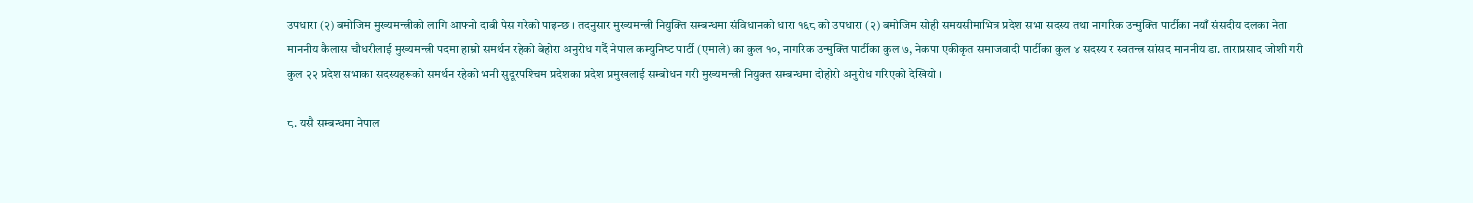उपधारा (२) बमोजिम मुख्यमन्त्रीको लागि आफ्नो दाबी पेस गरेको पाइन्छ । तदनुसार मुख्यमन्त्री नियुक्ति सम्बन्धमा संविधानको धारा १६८ को उपधारा (२) बमोजिम सोही समयसीमाभित्र प्रदेश सभा सदस्य तथा नागरिक उन्मुक्ति पार्टीका नयाँ संसदीय दलका नेता माननीय कैलास चौधरीलाई मुख्यमन्त्री पदमा हाम्रो समर्थन रहेको बेहोरा अनुरोध गर्दै नेपाल कम्युनिष्‍ट पार्टी (एमाले) का कुल १०, नागरिक उन्मुक्ति पार्टीका कुल ७, नेकपा एकीकृत समाजवादी पार्टीका कुल ४ सदस्य र स्वतन्त्र सांसद माननीय डा. ताराप्रसाद जोशी गरी कुल २२ प्रदेश सभाका सदस्यहरूको समर्थन रहेको भनी सुदूरपश्‍चिम प्रदेशका प्रदेश प्रमुखलाई सम्बोधन गरी मुख्यमन्त्री नियुक्त सम्बन्धमा दोहोरो अनुरोध गरिएको देखियो ।

८. यसै सम्बन्धमा नेपाल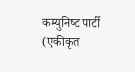कम्युनिष्‍ट पार्टी (एकीकृत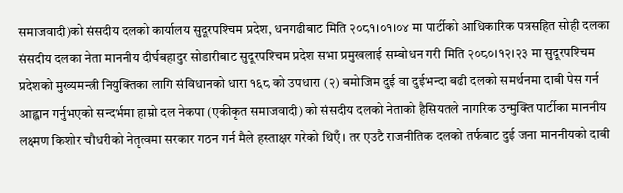समाजवादी)को संसदीय दलको कार्यालय सुदूरपश्‍चिम प्रदेश, धनगढीबाट मिति २०८१।०१।०४ मा पार्टीको आधिकारिक पत्रसहित सोही दलका संसदीय दलका नेता माननीय दीर्घबहादुर सोडारीबाट सुदूरपश्‍चिम प्रदेश सभा प्रमुखलाई सम्बोधन गरी मिति २०८०।१२।२३ मा सुदूरपश्‍चिम प्रदेशको मुख्यमन्त्री नियुक्तिका लागि संविधानको धारा १६८ को उपधारा (२) बमोजिम दुई वा दुईभन्दा बढी दलको समर्थनमा दाबी पेस गर्न आह्वान गर्नुभएको सन्दर्भमा हाम्रो दल नेकपा (एकीकृत समाजवादी) को संसदीय दलको नेताको हैसियतले नागरिक उन्मुक्ति पार्टीका माननीय लक्ष्मण किशोर चौधरीको नेतृत्वमा सरकार गठन गर्न मैले हस्ताक्षर गरेको थिएँ । तर एउटै राजनीतिक दलको तर्फबाट दुई जना माननीयको दाबी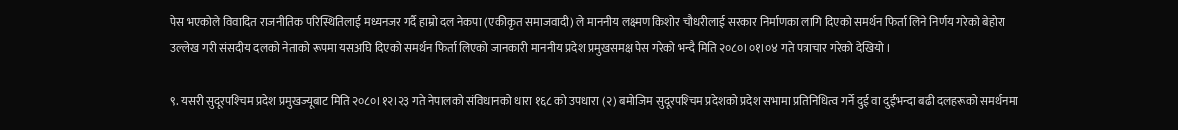पेस भएकोले विवादित राजनीतिक परिस्थितिलाई मध्यनजर गर्दै हाम्रो दल नेकपा (एकीकृत समाजवादी) ले माननीय लक्ष्मण किशोर चौधरीलाई सरकार निर्माणका लागि दिएको समर्थन फिर्ता लिने निर्णय गरेको बेहोरा उल्लेख गरी संसदीय दलको नेताको रूपमा यसअघि दिएको समर्थन फिर्ता लिएको जानकारी माननीय प्रदेश प्रमुखसमक्ष पेस गरेको भन्दै मिति २०८०।०१।०४ गते पत्राचार गरेको देखियो ।

९. यसरी सुदूरपश्‍चिम प्रदेश प्रमुखज्यूबाट मिति २०८०।१२।२३ गते नेपालको संविधानको धारा १६८ को उपधारा (२) बमोजिम सुदूरपश्‍चिम प्रदेशको प्रदेश सभामा प्रतिनिधित्व गर्ने दुई वा दुईभन्दा बढी दलहरूको समर्थनमा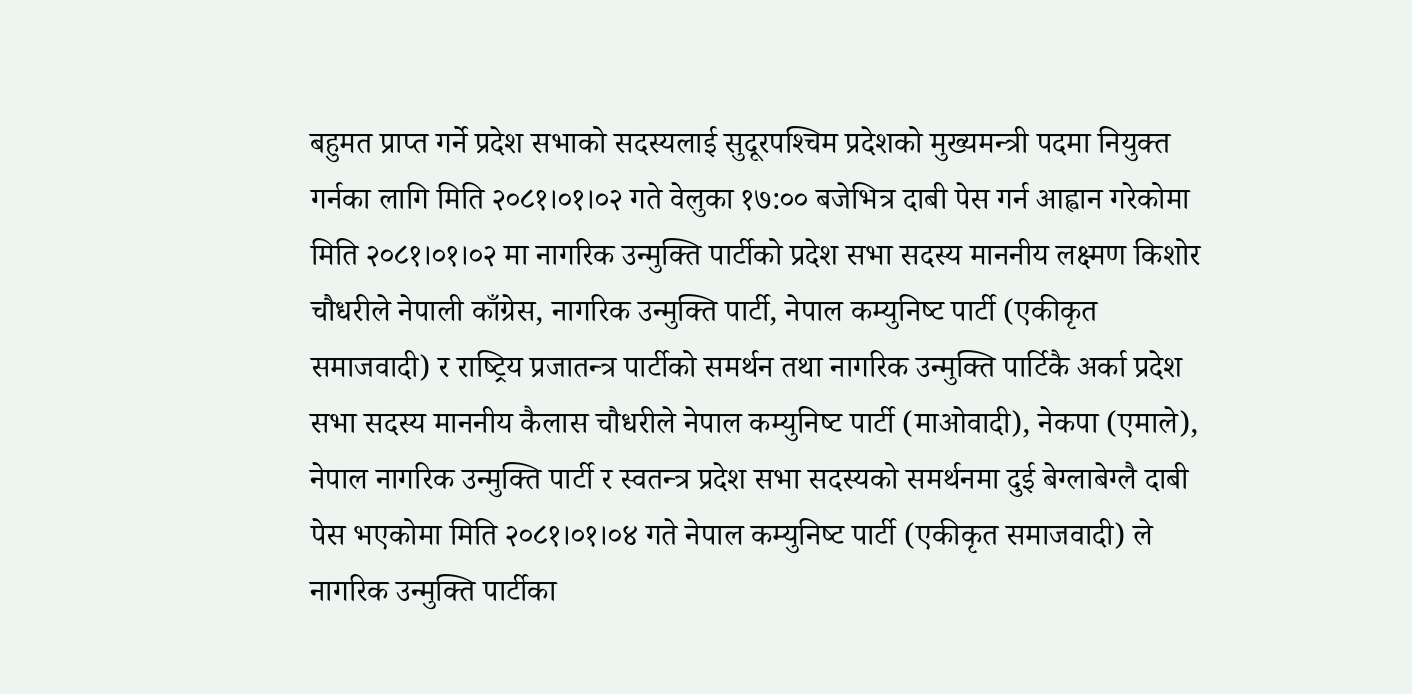बहुमत प्राप्‍त गर्ने प्रदेश सभाको सदस्यलाई सुदूरपश्‍चिम प्रदेशको मुख्यमन्त्री पदमा नियुक्त गर्नका लागि मिति २०८१।०१।०२ गते वेलुका १७:०० बजेभित्र दाबी पेस गर्न आह्वान गरेकोमा मिति २०८१।०१।०२ मा नागरिक उन्मुक्ति पार्टीको प्रदेश सभा सदस्य माननीय लक्ष्मण किशोर चौधरीले नेपाली काँग्रेस, नागरिक उन्मुक्ति पार्टी, नेपाल कम्युनिष्‍ट पार्टी (एकीकृत समाजवादी) र राष्‍ट्रिय प्रजातन्त्र पार्टीको समर्थन तथा नागरिक उन्मुक्ति पार्टिकै अर्का प्रदेश सभा सदस्य माननीय कैलास चौधरीले नेपाल कम्युनिष्‍ट पार्टी (माओवादी), नेकपा (एमाले), नेपाल नागरिक उन्मुक्ति पार्टी र स्वतन्त्र प्रदेश सभा सदस्यको समर्थनमा दुई बेग्लाबेग्लै दाबी पेस भएकोमा मिति २०८१।०१।०४ गते नेपाल कम्युनिष्‍ट पार्टी (एकीकृत समाजवादी) ले नागरिक उन्मुक्ति पार्टीका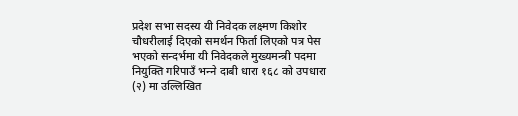प्रदेश सभा सदस्य यी निवेदक लक्ष्मण किशोर चौधरीलाई दिएको समर्थन फिर्ता लिएको पत्र पेस भएको सन्दर्भमा यी निवेदकले मुख्यमन्त्री पदमा नियुक्ति गरिपाउँ भन्‍ने दाबी धारा १६८ को उपधारा (२) मा उल्लिखित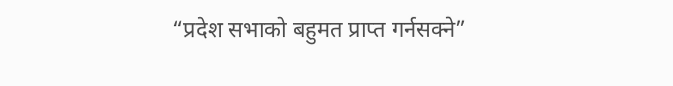“प्रदेश सभाको बहुमत प्राप्‍त गर्नसक्ने”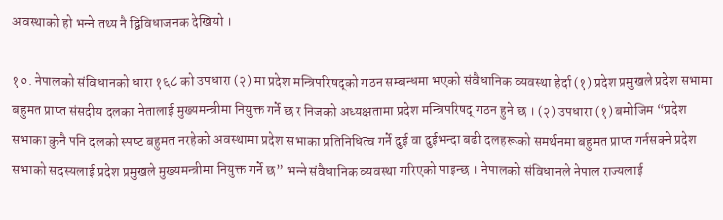अवस्थाको हो भन्‍ने तथ्य नै द्विविधाजनक देखियो ।

१०. नेपालको संविधानको धारा १६८ को उपधारा (२) मा प्रदेश मन्त्रिपरिषद्‌‍को गठन सम्बन्धमा भएको संवैधानिक व्यवस्था हेर्दा (१) प्रदेश प्रमुखले प्रदेश सभामा बहुमत प्राप्‍त संसदीय दलका नेतालाई मुख्यमन्त्रीमा नियुक्त गर्ने छ र निजको अध्यक्षतामा प्रदेश मन्त्रिपरिषद्‌‍ गठन हुने छ । (२) उपधारा (१) बमोजिम “प्रदेश सभाका कुनै पनि दलको स्पष्‍ट बहुमत नरहेको अवस्थामा प्रदेश सभाका प्रतिनिधित्‍व गर्ने दुई वा दुईभन्दा बढी दलहरूको समर्थनमा बहुमत प्राप्‍त गर्नसक्ने प्रदेश सभाको सदस्यलाई प्रदेश प्रमुखले मुख्यमन्त्रीमा नियुक्त गर्ने छ” भन्‍ने संवैधानिक व्यवस्था गरिएको पाइन्छ । नेपालको संविधानले नेपाल राज्यलाई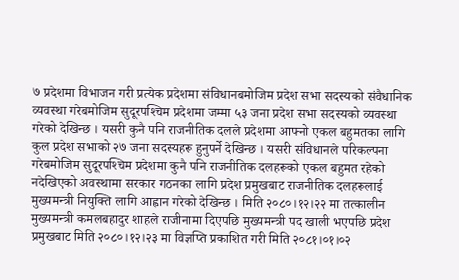७ प्रदेशमा विभाजन गरी प्रत्येक प्रदेशमा संविधानबमोजिम प्रदेश सभा सदस्यको संवैधानिक व्यवस्था गरेबमोजिम सुदूरपश्‍चिम प्रदेशमा जम्मा ५३ जना प्रदेश सभा सदस्यको व्यवस्था गरेको देखिन्छ । यसरी कुनै पनि राजनीतिक दलले प्रदेशमा आफ्नो एकल बहुमतका लागि कुल प्रदेश सभाको २७ जना सदस्यहरू हुनुपर्ने देखिन्छ । यसरी संविधानले परिकल्पना गरेबमोजिम सुदूरपश्‍चिम प्रदेशमा कुनै पनि राजनीतिक दलहरूको एकल बहुमत रहेको नदेखिएको अवस्थामा सरकार गठनका लागि प्रदेश प्रमुखबाट राजनीतिक दलहरूलाई मुख्यमन्त्री नियुक्ति लागि आह्वान गरेको देखिन्छ । मिति २०८०।१२।२२ मा तत्कालीन मुख्यमन्त्री कमलबहादुर शाहले राजीनामा दिएपछि मुख्यमन्त्री पद खाली भएपछि प्रदेश प्रमुखबाट मिति २०८०।१२।२३ मा विज्ञप्‍ति प्रकाशित गरी मिति २०८१।०१।०२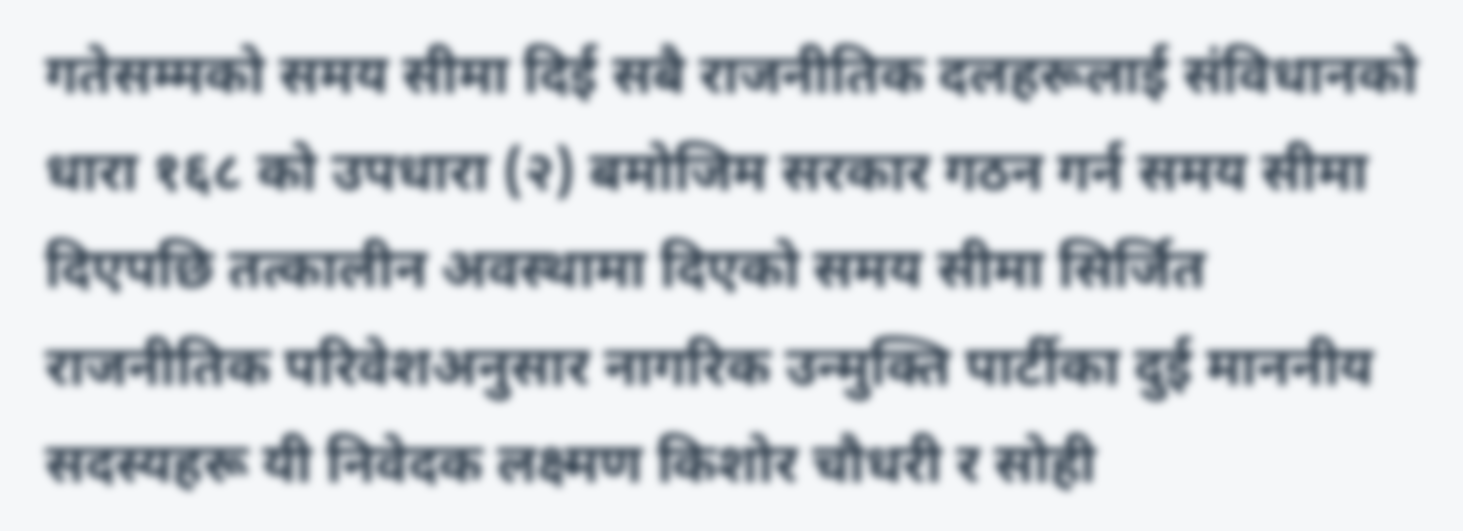गतेसम्मको समय सीमा दिई सबै राजनीतिक दलहरूलाई संविधानको धारा १६८ को उपधारा (२) बमोजिम सरकार गठन गर्न समय सीमा दिएपछि तत्कालीन अवस्थामा दिएको समय सीमा सिर्जित राजनीतिक परिवेशअनुसार नागरिक उन्मुक्ति पार्टीका दुई माननीय सदस्यहरू यी निवेदक लक्ष्मण किशोर चौधरी र सोही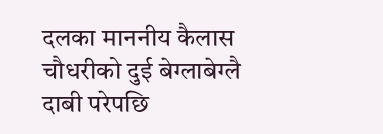दलका माननीय कैलास चौधरीको दुई बेग्लाबेग्लै दाबी परेपछि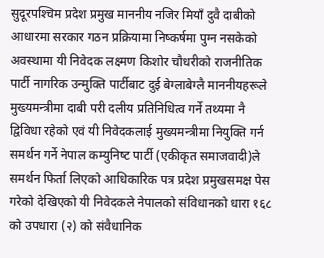सुदूरपश्‍चिम प्रदेश प्रमुख माननीय नजिर मियाँ दुवै दाबीको आधारमा सरकार गठन प्रक्रियामा निष्कर्षमा पुग्न नसकेको अवस्थामा यी निवेदक लक्ष्मण किशोर चौधरीको राजनीतिक पार्टी नागरिक उन्मुक्ति पार्टीबाट दुई बेग्लाबेग्लै माननीयहरूले मुख्यमन्त्रीमा दाबी परी दलीय प्रतिनिधित्व गर्ने तथ्यमा नै द्विविधा रहेको एवं यी निवेदकलाई मुख्यमन्त्रीमा नियुक्ति गर्न समर्थन गर्ने नेपाल कम्युनिष्‍ट पार्टी (एकीकृत समाजवादी)ले समर्थन फिर्ता लिएको आधिकारिक पत्र प्रदेश प्रमुखसमक्ष पेस गरेको देखिएको यी निवेदकले नेपालको संविधानको धारा १६८ को उपधारा (२) को संवैधानिक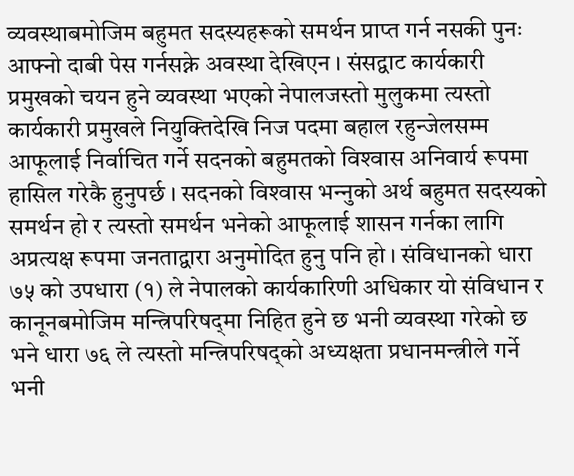व्यवस्थाबमोजिम बहुमत सदस्यहरूको समर्थन प्राप्‍त गर्न नसकी पुनः आफ्नो दाबी पेस गर्नसक्ने अवस्था देखिएन । संसद्वाट कार्यकारी प्रमुखको चयन हुने व्यवस्था भएको नेपालजस्तो मुलुकमा त्यस्तो कार्यकारी प्रमुखले नियुक्तिदेखि निज पदमा बहाल रहुन्जेलसम्म आफूलाई निर्वाचित गर्ने सदनको बहुमतको विश्‍वास अनिवार्य रूपमा हासिल गरेकै हुनुपर्छ । सदनको विश्‍वास भन्‍नुको अर्थ बहुमत सदस्यको समर्थन हो र त्यस्तो समर्थन भनेको आफूलाई शासन गर्नका लागि अप्रत्यक्ष रूपमा जनताद्वारा अनुमोदित हुनु पनि हो । संविधानको धारा ७५ को उपधारा (१) ले नेपालको कार्यकारिणी अधिकार यो संविधान र कानूनबमोजिम मन्त्रिपरिषद्‌‍मा निहित हुने छ भनी व्यवस्था गरेको छ भने धारा ७६ ले त्यस्तो मन्त्रिपरिषद्‌‍को अध्यक्षता प्रधानमन्त्रीले गर्ने भनी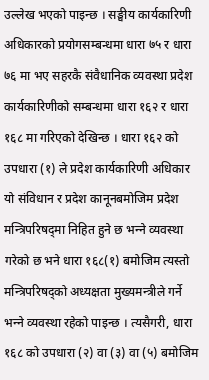उल्लेख भएको पाइन्छ । सङ्घीय कार्यकारिणी अधिकारको प्रयोगसम्बन्धमा धारा ७५ र धारा ७६ मा भए सहरकै संवैधानिक व्यवस्था प्रदेश कार्यकारिणीको सम्बन्धमा धारा १६२ र धारा १६८ मा गरिएको देखिन्छ । धारा १६२ को उपधारा (१) ले प्रदेश कार्यकारिणी अधिकार यो संविधान र प्रदेश कानूनबमोजिम प्रदेश मन्त्रिपरिषद्‌‌मा निहित हुने छ भन्‍ने व्यवस्था गरेको छ भने धारा १६८(१) बमोजिम त्यस्तो मन्त्रिपरिषद्‌को अध्यक्षता मुख्यमन्त्रीले गर्ने भन्‍ने व्यवस्था रहेको पाइन्छ । त्यसैगरी, धारा १६८ को उपधारा (२) वा (३) वा (५) बमोजिम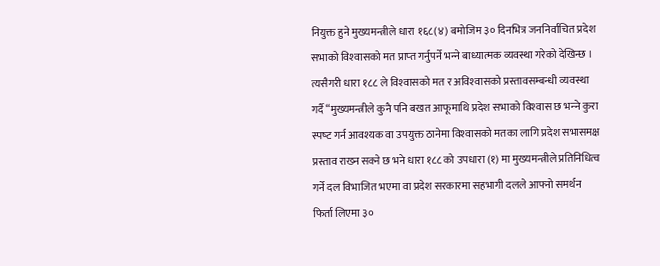नियुक्त हुने मुख्यमन्त्रीले धारा १६८(४) बमोजिम ३० दिनभित्र जननिर्वाचित प्रदेश सभाको विश्‍वासको मत प्राप्‍त गर्नुपर्ने भन्‍ने बाध्यात्मक व्यवस्था गरेको देखिन्छ । त्यसैगरी धारा १८८ ले विश्‍वासको मत र अविश्‍वासको प्रस्तावसम्बन्धी व्यवस्था गर्दै “मुख्यमन्त्रीले कुनै पनि बखत आफूमाथि प्रदेश सभाको विश्‍वास छ भन्‍ने कुरा स्पष्‍ट गर्न आवश्यक वा उपयुक्त ठानेमा विश्‍वासको मतका लागि प्रदेश सभासमक्ष प्रस्ताव राख्‍न सक्ने छ भने धारा १८८ को उपधारा (१) मा मुख्यमन्त्रीले प्रतिनिधित्व गर्ने दल विभाजित भएमा वा प्रदेश सरकारमा सहभागी दलले आफ्नो समर्थन फिर्ता लिएमा ३०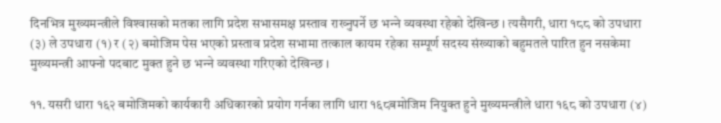दिनभित्र मुख्यमन्त्रीले विश्‍वासको मतका लागि प्रदेश सभासमक्ष प्रस्ताव राख्‍नुपर्ने छ भन्‍ने व्यवस्था रहेको देखिन्छ । त्यसैगरी, धारा १८८ को उपधारा (३) ले उपधारा (१) र (२) बमोजिम पेस भएको प्रस्ताव प्रदेश सभामा तत्काल कायम रहेका सम्पूर्ण सदस्य संख्याको बहुमतले पारित हुन नसकेमा मुख्यमन्त्री आफ्नो पदबाट मुक्त हुने छ भन्‍ने व्यवस्था गरिएको देखिन्छ ।

११. यसरी धारा १६२ बमोजिमको कार्यकारी अधिकारको प्रयोग गर्नका लागि धारा १६८बमोजिम नियुक्त हुने मुख्यमन्त्रीले धारा १६८ को उपधारा (४)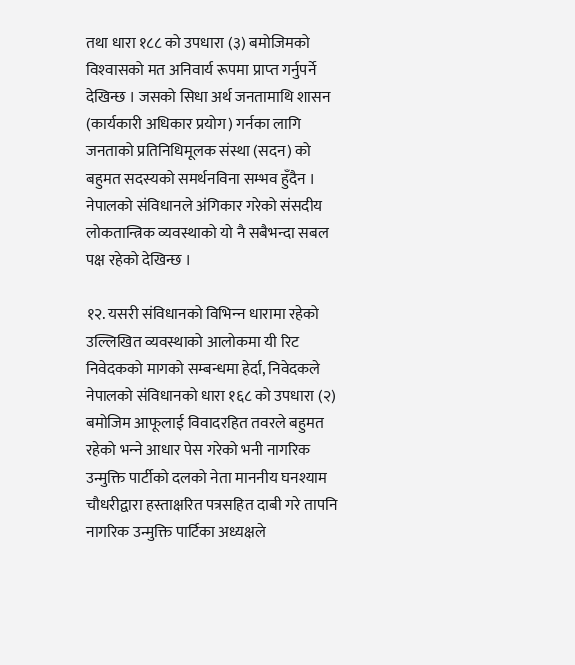तथा धारा १८८ को उपधारा (३) बमोजिमको विश्‍वासको मत अनिवार्य रूपमा प्राप्‍त गर्नुपर्ने देखिन्छ । जसको सिधा अर्थ जनतामाथि शासन (कार्यकारी अधिकार प्रयोग) गर्नका लागि जनताको प्रतिनिधिमूलक संस्था (सदन) को बहुमत सदस्यको समर्थनविना सम्भव हुँदैन । नेपालको संविधानले अंगिकार गरेको संसदीय लोकतान्त्रिक व्यवस्थाको यो नै सबैभन्दा सबल पक्ष रहेको देखिन्छ ।

१२. यसरी संविधानको विभिन्‍न धारामा रहेको उल्लिखित व्यवस्थाको आलोकमा यी रिट निवेदकको मागको सम्बन्धमा हेर्दा, निवेदकले नेपालको संविधानको धारा १६८ को उपधारा (२) बमोजिम आफूलाई विवादरहित तवरले बहुमत रहेको भन्‍ने आधार पेस गरेको भनी नागरिक उन्मुक्ति पार्टीको दलको नेता माननीय घनश्याम चौधरीद्वारा हस्ताक्षरित पत्रसहित दाबी गरे तापनि नागरिक उन्मुक्ति पार्टिका अध्यक्षले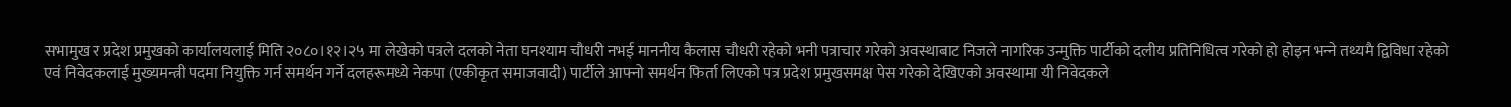सभामुख र प्रदेश प्रमुखको कार्यालयलाई मिति २०८०।१२।२५ मा लेखेको पत्रले दलको नेता घनश्याम चौधरी नभई माननीय कैलास चौधरी रहेको भनी पत्राचार गरेको अवस्थाबाट निजले नागरिक उन्मुक्ति पार्टीको दलीय प्रतिनिधित्व गरेको हो होइन भन्‍ने तथ्यमै द्विविधा रहेको एवं निवेदकलाई मुख्यमन्त्री पदमा नियुक्ति गर्न समर्थन गर्ने दलहरूमध्ये नेकपा (एकीकृत समाजवादी) पार्टीले आफ्नो समर्थन फिर्ता लिएको पत्र प्रदेश प्रमुखसमक्ष पेस गरेको देखिएको अवस्थामा यी निवेदकले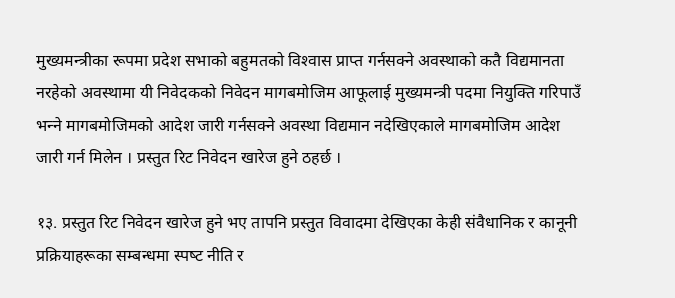मुख्यमन्त्रीका रूपमा प्रदेश सभाको बहुमतको विश्‍वास प्राप्‍त गर्नसक्ने अवस्थाको कतै विद्यमानता नरहेको अवस्थामा यी निवेदकको निवेदन मागबमोजिम आफूलाई मुख्यमन्त्री पदमा नियुक्ति गरिपाउँ भन्‍ने मागबमोजिमको आदेश जारी गर्नसक्ने अवस्था विद्यमान नदेखिएकाले मागबमोजिम आदेश जारी गर्न मिलेन । प्रस्तुत रिट निवेदन खारेज हुने ठहर्छ ।

१३. प्रस्तुत रिट निवेदन खारेज हुने भए तापनि प्रस्तुत विवादमा देखिएका केही संवैधानिक र कानूनी प्रक्रियाहरूका सम्बन्धमा स्पष्‍ट नीति र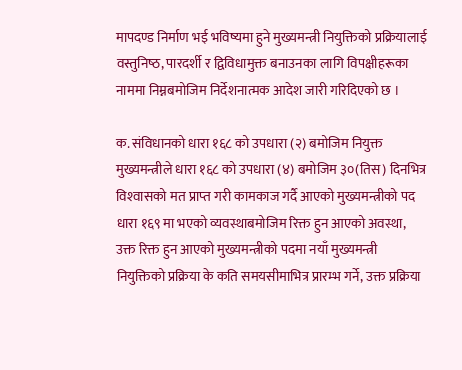मापदण्ड निर्माण भई भविष्यमा हुने मुख्यमन्त्री नियुक्तिको प्रक्रियालाई वस्तुनिष्‍ठ, पारदर्शी र द्विविधामुक्त बनाउनका लागि विपक्षीहरूका नाममा निम्नबमोजिम निर्देशनात्मक आदेश जारी गरिदिएको छ ।

क. संविधानको धारा १६८ को उपधारा (२) बमोजिम नियुक्त मुख्यमन्त्रीले धारा १६८ को उपधारा (४) बमोजिम ३०(तिस) दिनभित्र विश्‍वासको मत प्राप्‍त गरी कामकाज गर्दै आएको मुख्यमन्त्रीको पद धारा १६९ मा भएको व्यवस्थाबमोजिम रिक्त हुन आएको अवस्था, उक्त रिक्त हुन आएको मुख्यमन्त्रीको पदमा नयाँ मुख्यमन्त्री नियुक्तिको प्रक्रिया के कति समयसीमाभित्र प्रारम्भ गर्ने, उक्त प्रक्रिया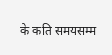के कति समयसम्म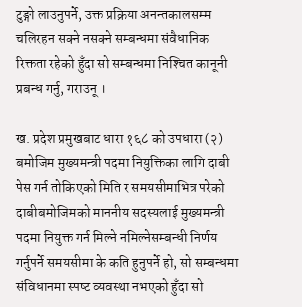टुङ्गो लाउनुपर्ने, उक्त प्रक्रिया अनन्तकालसम्म चलिरहन सक्ने नसक्ने सम्बन्धमा संवैधानिक रिक्तता रहेको हुँदा सो सम्बन्धमा निश्‍चित कानूनी प्रबन्ध गर्नु, गराउनू ।

ख. प्रदेश प्रमुखबाट धारा १६८ को उपधारा (२) बमोजिम मुख्यमन्त्री पदमा नियुक्तिका लागि दाबी पेस गर्न तोकिएको मिति र समयसीमाभित्र परेको दाबीबमोजिमको माननीय सदस्यलाई मुख्यमन्त्री पदमा नियुक्त गर्न मिल्ने नमिल्नेसम्बन्धी निर्णय गर्नुपर्ने समयसीमा के कति हुनुपर्ने हो, सो सम्बन्धमा संविधानमा स्पष्‍ट व्यवस्था नभएको हुँदा सो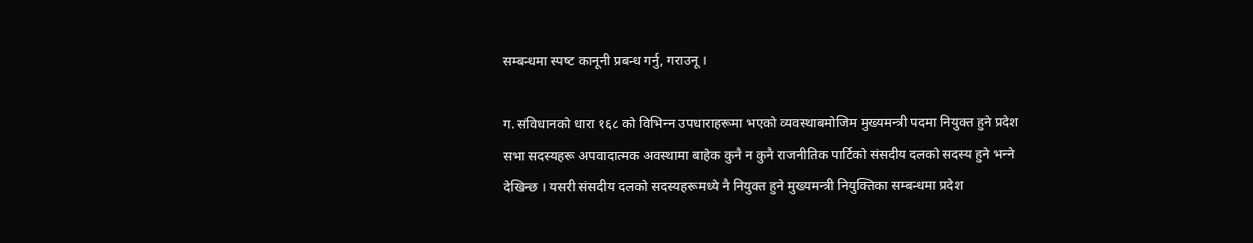सम्बन्धमा स्पष्‍ट कानूनी प्रबन्ध गर्नु, गराउनू ।

ग. संविधानको धारा १६८ को विभिन्‍न उपधाराहरूमा भएको व्यवस्थाबमोजिम मुख्यमन्त्री पदमा नियुक्त हुने प्रदेश सभा सदस्यहरू अपवादात्मक अवस्थामा बाहेक कुनै न कुनै राजनीतिक पार्टिको संसदीय दलको सदस्य हुने भन्‍ने देखिन्छ । यसरी संसदीय दलको सदस्यहरूमध्ये नै नियुक्त हुने मुख्यमन्त्री नियुक्तिका सम्बन्धमा प्रदेश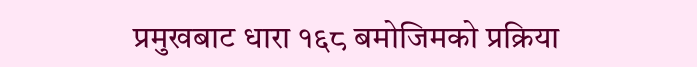प्रमुखबाट धारा १६८ बमोजिमको प्रक्रिया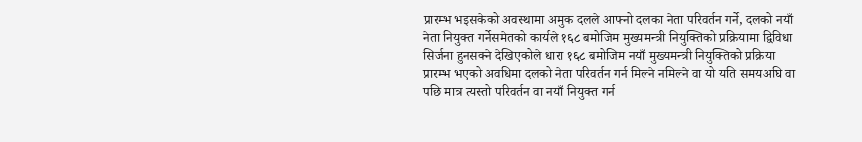प्रारम्भ भइसकेको अवस्थामा अमुक दलले आफ्नो दलका नेता परिवर्तन गर्ने, दलको नयाँ नेता नियुक्त गर्नेसमेतको कार्यले १६८ बमोजिम मुख्यमन्त्री नियुक्तिको प्रक्रियामा द्विविधा सिर्जना हुनसक्ने देखिएकोले धारा १६८ बमोजिम नयाँ मुख्यमन्त्री नियुक्तिको प्रक्रिया प्रारम्भ भएको अवधिमा दलको नेता परिवर्तन गर्न मिल्ने नमिल्ने वा यो यति समयअघि वा पछि मात्र त्यस्तो परिवर्तन वा नयाँ नियुक्त गर्न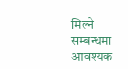मिल्ने सम्बन्धमा आवश्यक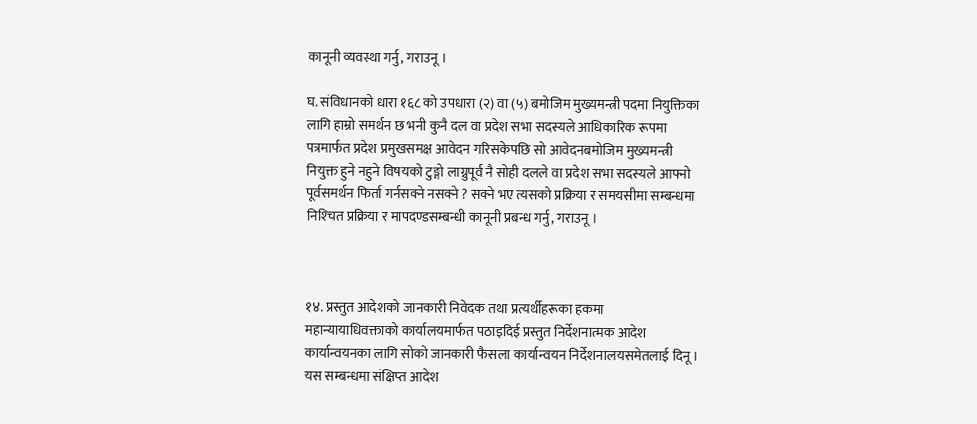कानूनी व्यवस्था गर्नु, गराउनू ।

घ. संविधानको धारा १६८ को उपधारा (२) वा (५) बमोजिम मुख्यमन्त्री पदमा नियुक्तिका लागि हाम्रो समर्थन छ भनी कुनै दल वा प्रदेश सभा सदस्यले आधिकारिक रूपमा पत्रमार्फत प्रदेश प्रमुखसमक्ष आवेदन गरिसकेपछि सो आवेदनबमोजिम मुख्यमन्त्री नियुक्त हुने नहुने विषयको टुङ्गो लाग्नुपूर्व नै सोही दलले वा प्रदेश सभा सदस्यले आफ्नो पूर्वसमर्थन फिर्ता गर्नसक्ने नसक्ने ? सक्ने भए त्यसको प्रक्रिया र समयसीमा सम्बन्धमा निश्‍चित प्रक्रिया र मापदण्डसम्बन्धी कानूनी प्रबन्ध गर्नु, गराउनू ।



१४. प्रस्तुत आदेशको जानकारी निवेदक तथा प्रत्यर्थीहरूका हकमा महान्यायाधिवक्ताको कार्यालयमार्फत पठाइदिई प्रस्तुत निर्देशनात्मक आदेश कार्यान्वयनका लागि सोको जानकारी फैसला कार्यान्वयन निर्देशनालयसमेतलाई दिनू । यस सम्बन्धमा संक्षिप्‍त आदेश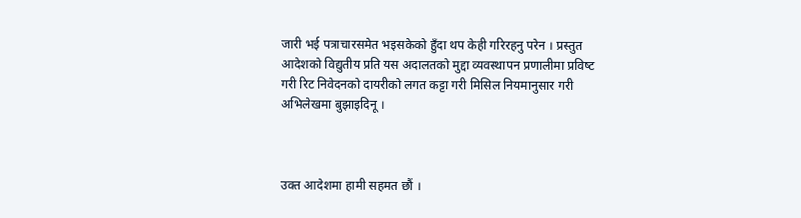जारी भई पत्राचारसमेत भइसकेको हुँदा थप केही गरिरहनु परेन । प्रस्तुत आदेशको विद्युतीय प्रति यस अदालतको मुद्दा व्यवस्थापन प्रणालीमा प्रविष्‍ट गरी रिट निवेदनको दायरीको लगत कट्टा गरी मिसिल नियमानुसार गरी अभिलेखमा बुझाइदिनू ।



उक्त आदेशमा हामी सहमत छौं ।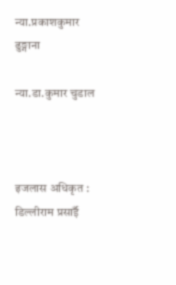न्या.प्रकाशकुमार ढुङ्गाना

न्या.डा.कुमार चुडाल



इजलास अधिकृत : डिल्लीराम प्रसाईँ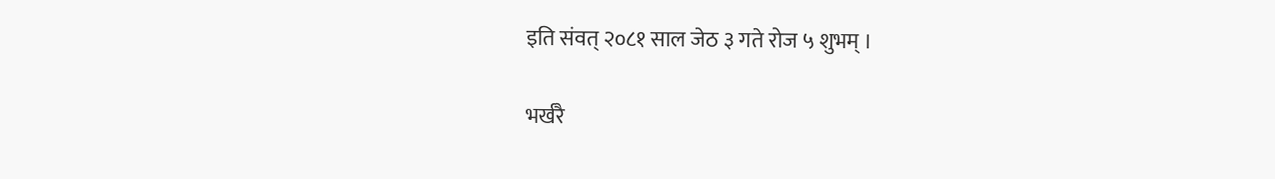इति संवत् २०८१ साल जेठ ३ गते रोज ५ शुभम् ।

भर्खरै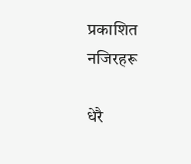प्रकाशित नजिरहरू

धेरै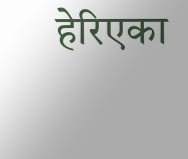हेरिएका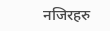नजिरहरु